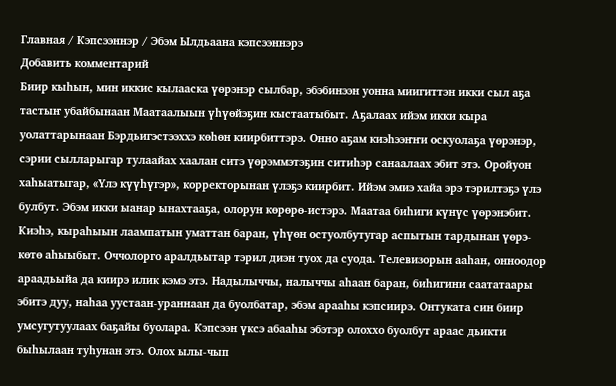Главная / Кэпсээннэр / Эбэм Ылдьаана кэпсээннэрэ
Добавить комментарий
Биир кыһын, мин иккис кылааска үөрэнэр сылбар, эбэбинээн уонна миигиттэн икки сыл аҕа тастыҥ убайбынаан Маатаалыын үһүөйэҕин кыстаатыбыт. Аҕалаах ийэм икки кыра уолаттарынаан Бэрдьигэстээххэ көһөн киирбиттэрэ. Онно аҕам киэһээҥҥи оскуолаҕа үөрэнэр, сэрии сылларыгар тулаайах хаалан ситэ үөрэммэтэҕин ситиһэр санаалаах эбит этэ. Оройуон хаһыатыгар, «Үлэ күүһүгэр», корректорынан үлэҕэ киирбит. Ийэм эмиэ хайа эрэ тэрилтэҕэ үлэ булбут. Эбэм икки ыанар ынахтааҕа, олорун көрөрө-истэрэ. Маатаа биһиги күнүс үөрэнэбит. Киэһэ, кыраһыын лаампатын уматтан баран, үһүөн остуолбутугар аспытын тардынан үөрэ-көтө аһыыбыт. Оччолорго аралдьытар тэрил диэн туох да суода. Телевизорын ааһан, онноодор араадьыйа да киирэ илик кэмэ этэ. Надылыччы, налыччы аһаан баран, биһигини саататаары эбитэ дуу, наһаа уустаан-ураннаан да буолбатар, эбэм арааһы кэпсиирэ. Онтуката син биир умсугутуулаах баҕайы буолара. Кэпсээн үксэ абааһы эбэтэр олоххо буолбут араас дьикти быһылаан туһунан этэ. Олох ылы-чып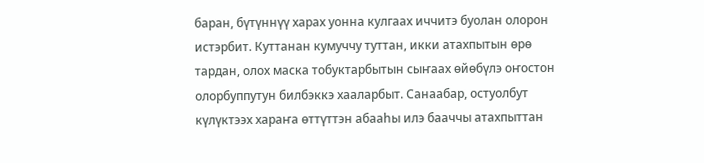баран, бүтүннүү харах уонна кулгаах иччитэ буолан олорон истэрбит. Куттанан кумуччу туттан, икки атахпытын өрө тардан, олох маска тобуктарбытын сыҥаах өйөбүлэ оҥостон олорбуппутун билбэккэ хааларбыт. Санаабар, остуолбут күлүктээх хараҥа өттүттэн абааһы илэ бааччы атахпыттан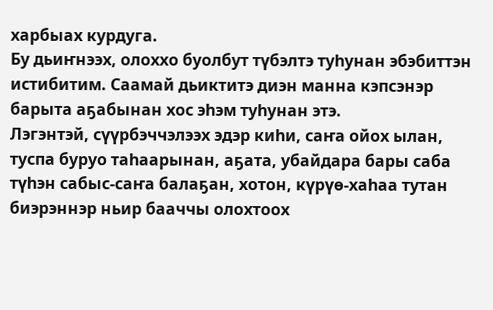харбыах курдуга.
Бу дьиҥнээх, олоххо буолбут түбэлтэ туһунан эбэбиттэн истибитим. Саамай дьиктитэ диэн манна кэпсэнэр барыта аҕабынан хос эһэм туһунан этэ.
Лэгэнтэй, сүүрбэччэлээх эдэр киһи, саҥа ойох ылан, туспа буруо таһаарынан, аҕата, убайдара бары саба түһэн сабыс-саҥа балаҕан, хотон, күрүө-хаһаа тутан биэрэннэр ньир бааччы олохтоох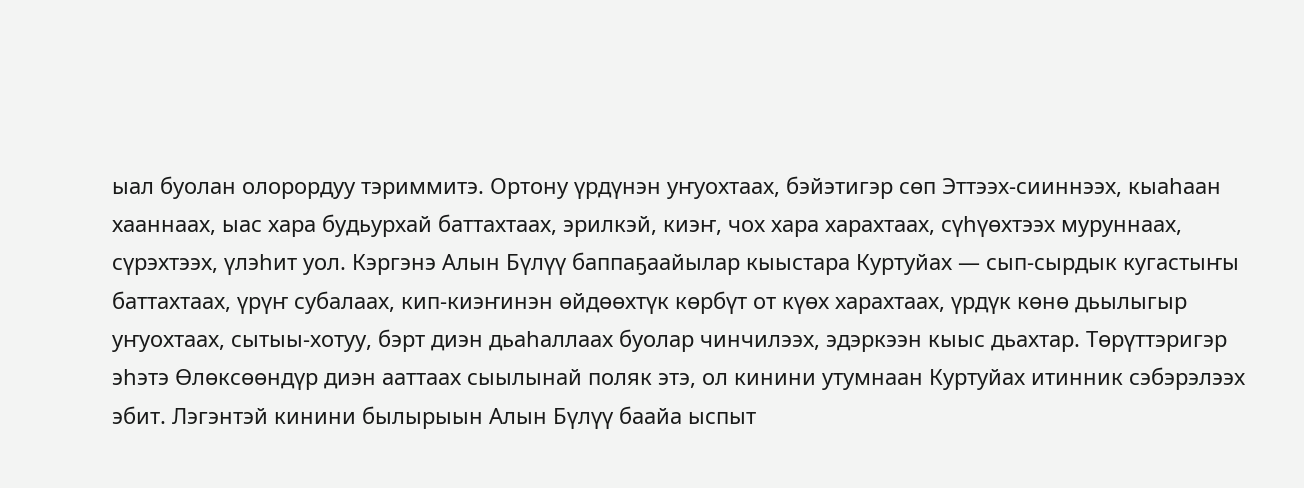ыал буолан олорордуу тэриммитэ. Ортону үрдүнэн уҥуохтаах, бэйэтигэр сөп Эттээх-сииннээх, кыаһаан хааннаах, ыас хара будьурхай баттахтаах, эрилкэй, киэҥ, чох хара харахтаах, сүһүөхтээх муруннаах, сүрэхтээх, үлэһит уол. Кэргэнэ Алын Бүлүү баппаҕаайылар кыыстара Куртуйах — сып-сырдык кугастыҥы баттахтаах, үрүҥ субалаах, кип-киэҥинэн өйдөөхтүк көрбүт от күөх харахтаах, үрдүк көнө дьылыгыр уҥуохтаах, сытыы-хотуу, бэрт диэн дьаһаллаах буолар чинчилээх, эдэркээн кыыс дьахтар. Төрүттэригэр эһэтэ Өлөксөөндүр диэн ааттаах сыылынай поляк этэ, ол кинини утумнаан Куртуйах итинник сэбэрэлээх эбит. Лэгэнтэй кинини былырыын Алын Бүлүү баайа ыспыт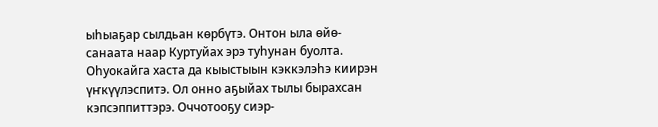ыһыаҕар сылдьан көрбүтэ. Онтон ыла өйө-санаата наар Куртуйах эрэ туһунан буолта. Оһуокайга хаста да кыыстыын кэккэлэһэ киирэн үҥкүүлэспитэ. Ол онно аҕыйах тылы бырахсан кэпсэппиттэрэ. Оччотооҕу сиэр-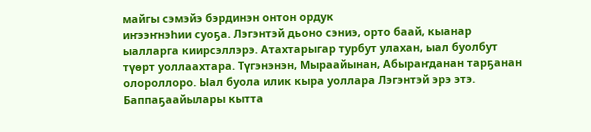майгы сэмэйэ бэрдинэн онтон ордук
иҥээҥнэһии суоҕа. Лэгэнтэй дьоно сэниэ, орто баай, кыанар ыалларга киирсэллэрэ. Атахтарыгар турбут улахан, ыал буолбут түөрт уоллаахтара. Түгэнэнэн, Мыраайынан, Абыраҥданан тарҕанан олороллоро. Ыал буола илик кыра уоллара Лэгэнтэй эрэ этэ. Баппаҕаайылары кытта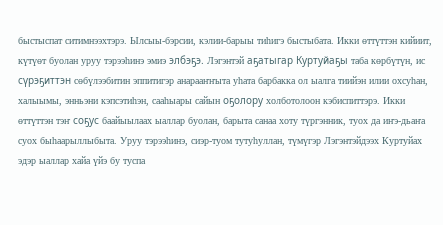быстыспат ситимнээхтэрэ. Ылсыы-бэрсии, кэлии-барыы тиһигэ быстыбата. Икки өттүттэн кийиит, күтүөт буолан уруу тэрээһинэ эмиэ элбэҕэ. Лэгэнтэй аҕатыгар Куртуйаҕы таба көрбүтүн, ис сүрэҕиттэн сөбүлээбитин эппитигэр анарааҥҥыта уһата барбакка ол ыалга тиийэн илии охсуһан, халыымы, энньэни кэпсэтиһэн, сааһыары сайын оҕолору холботолоон кэбиспиттэрэ. Икки өттүттэн тэҥ соҕус баайыылаах ыаллар буолан, барыта санаа хоту түргэнник, туох да иҥэ-дьаҥа суох быһаарыллыбыта. Уруу тэрээһинэ, сиэр-туом тутуһуллан, түмүгэр Лэгэнтэйдээх Куртуйах эдэр ыаллар хайа үйэ бу туспа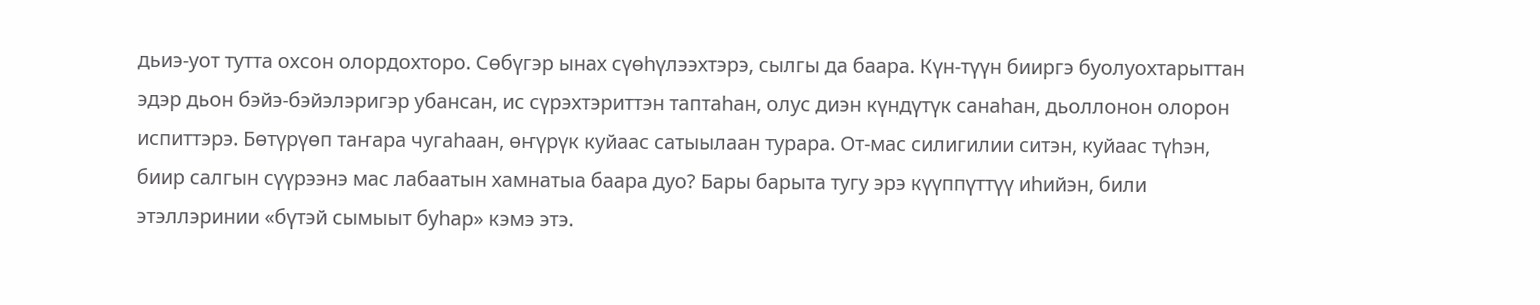дьиэ-уот тутта охсон олордохторо. Сөбүгэр ынах сүөһүлээхтэрэ, сылгы да баара. Күн-түүн бииргэ буолуохтарыттан эдэр дьон бэйэ-бэйэлэригэр убансан, ис сүрэхтэриттэн таптаһан, олус диэн күндүтүк санаһан, дьоллонон олорон испиттэрэ. Бөтүрүөп таҥара чугаһаан, өҥүрүк куйаас сатыылаан турара. От-мас силигилии ситэн, куйаас түһэн, биир салгын сүүрээнэ мас лабаатын хамнатыа баара дуо? Бары барыта тугу эрэ күүппүттүү иһийэн, били этэллэринии «бүтэй сымыыт буһар» кэмэ этэ.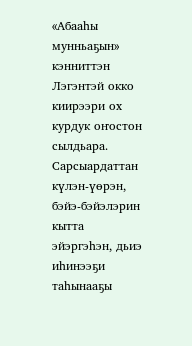«Абааһы мунньаҕын» кэнниттэн Лэгэнтэй окко киирээри ох курдук оҥостон сылдьара. Сарсыардаттан күлэн-үөрэн, бэйэ-бэйэлэрин кытта эйэргэһэн, дьиэ иһинээҕи таһынааҕы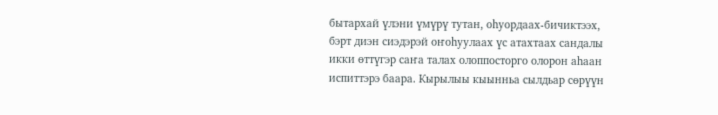бытархай үлэни үмүрү тутан, оһуордаах-бичиктээх, бэрт диэн сиэдэрэй оҥоһуулаах үс атахтаах сандалы икки өттүгэр саҥа талах олоппосторго олорон аһаан испиттэрэ баара. Кырылыы кыынньа сылдьар сөрүүн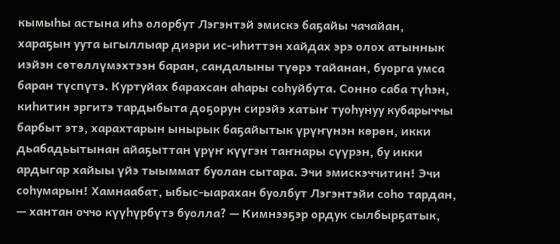кымыһы астына иһэ олорбут Лэгэнтэй эмискэ баҕайы чачайан, хараҕын уута ыгыллыар диэри ис-иһиттэн хайдах эрэ олох атыннык иэйэн сөтөллүмэхтээн баран, сандалыны түөрэ тайанан, буорга умса баран түспүтэ. Куртуйах барахсан аһары соһуйбута. Сонно саба түһэн, киһитин эргитэ тардыбыта доҕорун сирэйэ хатыҥ туоһунуу кубарыччы барбыт этэ, харахтарын ынырык баҕайытык үрүҥүнэн көрөн, икки дьабадьытынан айаҕыттан үрүҥ күүгэн таҥнары сүүрэн, бу икки ардыгар хайыы үйэ тыыммат буолан сытара. Эчи эмискэччитин! Эчи соһумарын! Хамнаабат, ыбыс-ыарахан буолбут Лэгэнтэйи соһо тардан, — хантан оччо күүһүрбүтэ буолла? — Кимнээҕэр ордук сылбырҕатык,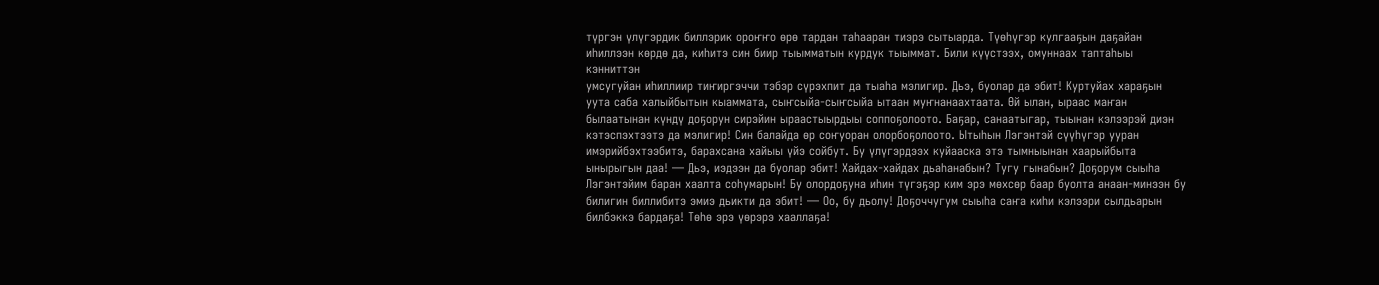түргэн үлүгэрдик биллэрик ороҥҥо өрө тардан таһааран тиэрэ сытыарда. Түөһүгэр кулгааҕын даҕайан иһиллээн көрдө да, киһитэ син биир тыымматын курдук тыыммат. Били күүстээх, омуннаах таптаһыы кэнниттэн
умсугуйан иһиллиир тиҥиргэччи тэбэр сүрэхпит да тыаһа мэлигир. Дьэ, буолар да эбит! Куртуйах хараҕын уута саба халыйбытын кыаммата, сыҥсыйа-сыҥсыйа ытаан муҥнанаахтаата. Өй ылан, ыраас маҥан былаатынан күндү доҕорун сирэйин ыраастыырдыы соппоҕолоото. Баҕар, санаатыгар, тыынан кэлээрэй диэн кэтэспэхтээтэ да мэлигир! Син балайда өр соҥуоран олорбоҕолоото. Ытыһын Лэгэнтэй сүүһүгэр ууран имэрийбэхтээбитэ, барахсана хайыы үйэ сойбут. Бу үлүгэрдээх куйааска этэ тымныынан хаарыйбыта ынырыгын даа! — Дьэ, иэдээн да буолар эбит! Хайдах-хайдах дьаһанабын? Тугу гынабын? Доҕорум сыыһа Лэгэнтэйим баран хаалта соһумарын! Бу олордоҕуна иһин түгэҕэр ким эрэ мөхсөр баар буолта анаан-минээн бу билигин биллибитэ эмиэ дьикти да эбит! — Оо, бу дьолу! Доҕоччугум сыыһа саҥа киһи кэлээри сылдьарын билбэккэ бардаҕа! Төһө эрэ үөрэрэ хааллаҕа!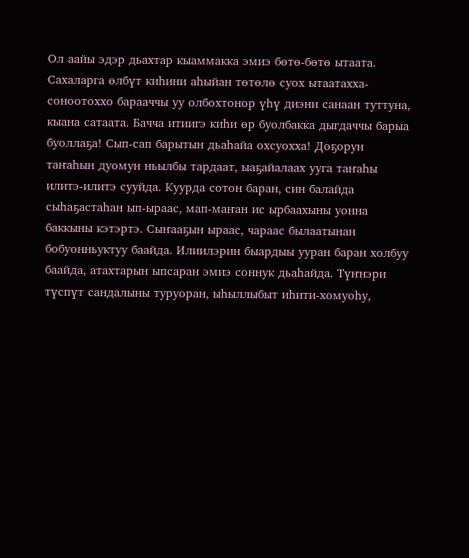Ол аайы эдэр дьахтар кыаммакка эмиэ бөтө-бөтө ытаата. Сахаларга өлбүт киһини аһыйан төтөлө суох ытаатахха-соноотоххо барааччы уу олбохтонор үһү диэни санаан туттуна, кыана сатаата. Бачча итиигэ киһи өр буолбакка дыгдаччы барыа буоллаҕа! Сып-сап барытын дьаһайа охсуохха! Доҕорун таҥаһын дуомун ньылбы тардаат, ыаҕайалаах ууга таҥаһы илитэ-илитэ сууйда. Куурда сотон баран, син балайда сыһаҕастаһан ып-ыраас, мап-маҥан ис ырбаахыны уонна баккыны кэтэртэ. Сыҥааҕын ыраас, чараас былаатынан бобуонньуктуу баайда. Илиилэрин быардыы ууран баран холбуу баайда, атахтарын ыпсаран эмиэ соннук дьаһайда. Түҥнэри түспүт сандалыны туруоран, ыһыллыбыт иһити-хомуоһу,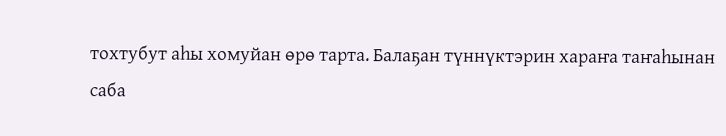тохтубут аһы хомуйан өрө тарта. Балаҕан түннүктэрин хараҥа таҥаһынан саба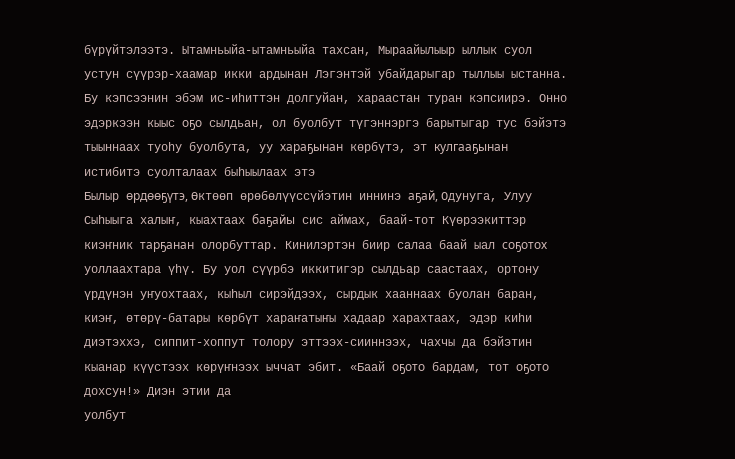бүрүйтэлээтэ. Ытамньыйа-ытамньыйа тахсан, Мыраайылыыр ыллык суол устун сүүрэр-хаамар икки ардынан Лэгэнтэй убайдарыгар тыллыы ыстанна.
Бу кэпсээнин эбэм ис-иһиттэн долгуйан, хараастан туран кэпсиирэ. Онно эдэркээн кыыс оҕо сылдьан, ол буолбут түгэннэргэ барытыгар тус бэйэтэ тыыннаах туоһу буолбута, уу хараҕынан көрбүтэ, эт кулгааҕынан истибитэ суолталаах быһыылаах этэ
Былыр өрдөөҕүтэ, Өктөөп өрөбөлүүссүйэтин иннинэ аҕай, Одунуга, Улуу Сыһыыга халыҥ, кыахтаах баҕайы сис аймах, баай-тот Күөрээкиттэр киэҥник тарҕанан олорбуттар. Кинилэртэн биир салаа баай ыал соҕотох уоллаахтара үһү. Бу уол сүүрбэ иккитигэр сылдьар саастаах, ортону үрдүнэн уҥуохтаах, кыһыл сирэйдээх, сырдык хааннаах буолан баран, киэҥ, өтөрү-батары көрбүт хараҥатыҥы хадаар харахтаах, эдэр киһи диэтэххэ, сиппит-хоппут толору эттээх-сииннээх, чахчы да бэйэтин кыанар күүстээх көрүҥнээх ыччат эбит. «Баай оҕото бардам, тот оҕото дохсун!» Диэн этии да
уолбут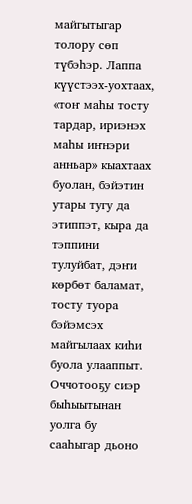майгытыгар толору сөп түбэһэр. Лаппа күүстээх-уохтаах, «тоҥ маһы тосту тардар, ириэнэх маһы иҥнэри анньар» кыахтаах буолан, бэйэтин утары тугу да этиппэт, кыра да тэппини тулуйбат, дэҥи көрбөт баламат, тосту туора бэйэмсэх майгылаах киһи буола улааппыт. Оччотооҕу сиэр быһыытынан уолга бу сааһыгар дьоно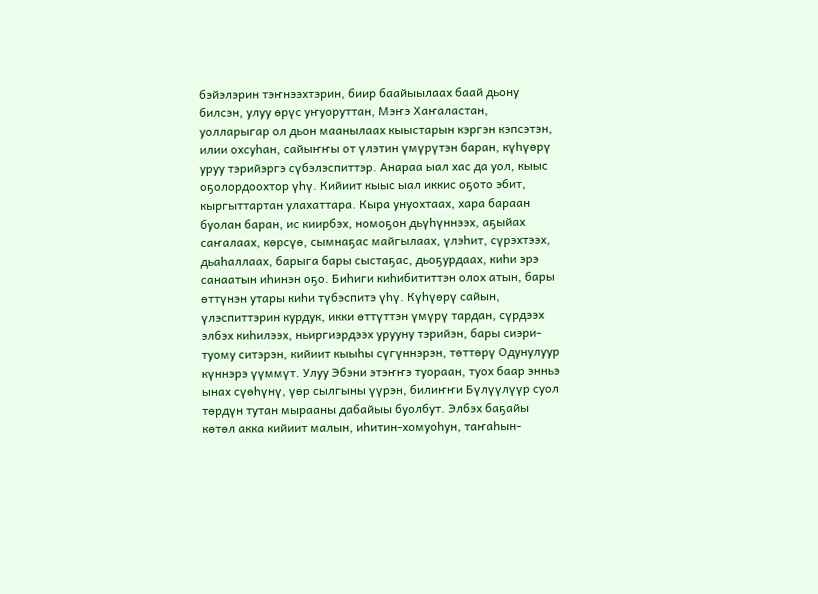бэйэлэрин тэҥнээхтэрин, биир баайыылаах баай дьону билсэн, улуу өрүс уҥуоруттан, Мэҥэ Хаҥаластан, уолларыгар ол дьон маанылаах кыыстарын кэргэн кэпсэтэн, илии охсуһан, сайыҥҥы от үлэтин үмүрүтэн баран, күһүөрү уруу тэрийэргэ сүбэлэспиттэр. Анараа ыал хас да уол, кыыс оҕолордоохтор үһү. Кийиит кыыс ыал иккис оҕото эбит, кыргыттартан улахаттара. Кыра унуохтаах, хара бараан буолан баран, ис киирбэх, номоҕон дьүһүннээх, аҕыйах саҥалаах, көрсүө, сымнаҕас майгылаах, үлэһит, сүрэхтээх, дьаһаллаах, барыга бары сыстаҕас, дьоҕурдаах, киһи эрэ санаатын иһинэн оҕо. Биһиги киһибититтэн олох атын, бары өттүнэн утары киһи түбэспитэ үһү. Күһүөрү сайын, үлэспиттэрин курдук, икки өттүттэн үмүрү тардан, сүрдээх элбэх киһилээх, ньиргиэрдээх урууну тэрийэн, бары сиэри-туому ситэрэн, кийиит кыыһы сүгүннэрэн, төттөрү Одунулуур күннэрэ үүммүт. Улуу Эбэни этэҥҥэ туораан, туох баар энньэ ынах сүөһүнү, үөр сылгыны үүрэн, билиҥҥи Бүлүүлүүр суол төрдүн тутан мырааны дабайыы буолбут. Элбэх баҕайы көтөл акка кийиит малын, иһитин-хомуоһун, таҥаһын-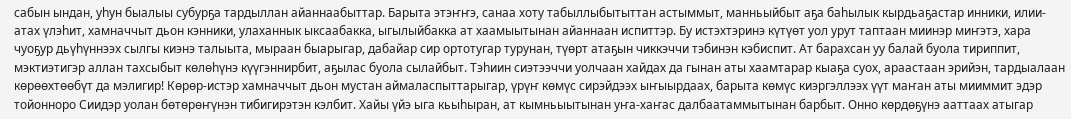сабын ындан, уһун быалыы субурҕа тардыллан айаннаабыттар. Барыта этэҥҥэ, санаа хоту табыллыбытыттан астыммыт, манньыйбыт аҕа баһылык кырдьаҕастар инники, илии-атах үлэһит, хамначчыт дьон кэнники, улаханнык ыксаабакка, ыгылыйбакка ат хаамыытынан айаннаан испиттэр. Бу истэхтэринэ күтүөт уол урут таптаан миинэр миҥэтэ, хара чуоҕур дьүһүннээх сылгы киэнэ талыыта, мыраан быарыгар, дабайар сир ортотугар турунан, түөрт атаҕын чиккэччи тэбинэн кэбиспит. Ат барахсан уу балай буола тириппит, мэктиэтигэр аллан тахсыбыт көлөһүнэ күүгэннирбит, аҕылас буола сылайбыт. Тэһиин сиэтээччи уолчаан хайдах да гынан аты хаамтарар кыаҕа суох, араастаан эрийэн, тардыалаан көрөөхтөөбүт да мэлигир! Көрөр-истэр хамначчыт дьон мустан аймаласпыттарыгар, үрүҥ көмүс сирэйдээх ыҥыырдаах, барыта көмүс киэргэллээх үүт маҥан аты мииммит эдэр тойонноро Сиидэр уолан бөтөрөҥүнэн тибигирэтэн кэлбит. Хайы үйэ ыга кьыһыран, ат кымньыытынан уҥа-хаҥас далбаатаммытынан барбыт. Онно көрдөҕүнэ ааттаах атыгар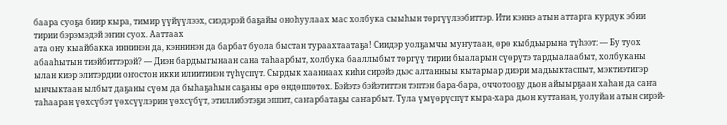баара суоҕа биир кыра, тимир үүйүүлээх, сиэдэрэй баҕайы оноһуулаах мас холбука сыыһын төргүүлээбиттэр. Ити кэннэ атын аттарга курдук эбии тирии бэрэмэдэй эҥин суох. Ааттаах
ата ону кыайбакка иннинэн да, кэннинэн да барбат буола быстан тураахтаатаҕа! Сиидэр уолҕамчы муҥутаан, өрө кыбдьырына түһээт: — Бу туох абааһытын тиэйбиттэрэй? — Диэн бардьыгынаан сана таһаарбыт, холбука бааллыбыт төргүү тирии быаларын сүөрүтэ тардыалаабыт, холбуканы ылан киэр элитэрдии оҥостон икки илиитинэн түһүспүт. Сырдык хааннаах киһи сирэйэ дьэс алтанныы кытарыар диэри мадьыктаспыт, мэктиэтигэр ынчыктаан ылбыт даҕаны сүөм да быһаҕаһын саҕаны өрө өндөппөтөх. Бэйэтэ бэйэтиттэн тэптэн бара-бара, оччотооҕу дьон айыырҕаан хаһан да саҥа таһааран үөхсүбэт үөхсүүлэрин үөхсүбүт, этиллибэтэҕи эппит, саҥарбатаҕы саҥарбыт. Тула үмүөрүспүт кыра-хара дьон куттанан, уолуйан атын сирэй-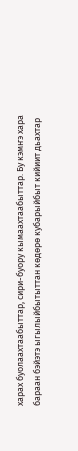харах буолаахтаабыттар, сири-буору кымаахтаабыттар. Бу кэмҥэ хара бараан бэйэтэ ыгылыйбытыттан көдөрө кубарыйбыт кийиит дьахтар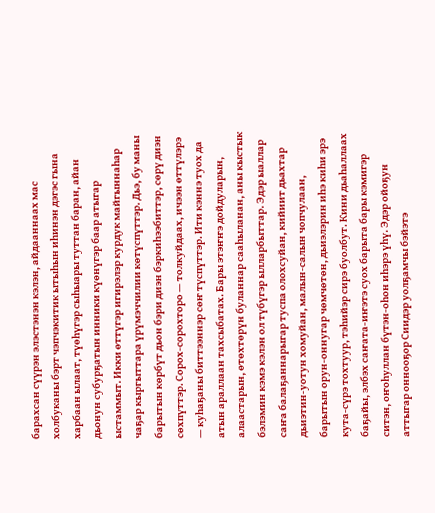барахсан сүүрэн элэстэнэн кэлэн, айдааннаах мас холбуканы бэрт чэпчэкитик ытыһын иһинэн дэгэс гына харбаан ылаат, түөһүгэр сыһыары туттан баран, айан дьонун субурҕатын инники күөнүгэр баар атыгар ыстаммыт. Икки өттүгэр игирэлэр курдук майгыннаһар чаҕар кыргыттара үрүмэччилии көтүспүттэр. Дьэ, бу маны барытын көрбүт дьон бэри диэн бэркиһээбиттэр, сөрү диэн сөхпүттэр. Сорох-сорохторо — толкуйдаах, ичээн өттүлэрэ — куһаҕаны биттээннэр сөҥ түспүттэр. Ити кэннэ туох да атын араллаан тахсыбатах. Бары этэҥҥэ дойдуларын, алаастарын, өтөхтөрүн буланнар сааһыланан, аны кыстык бэлэмин кэмэ кэлэн ол түбүгэр ылларбыттар. Эдэр ыаллар саҥа балаҕаннарыгар туспа олохсуйан, кийиит дьахтар дьиэтин-уотун хомуйан, малын-салын чопчулаан, барытын орун-оннугар чөмчөтөн, дьиэлэрин иһэ киһи эрэ кута-сүрэ тохтуур, тэһийэр сирэ буолбут. Кини дьаһаллаах баҕайы, элбэх саҥата-иҥэтэ суох барыта бары кэмигэр ситэн, оҥоһуллан бүтэн-оһон иһэрэ үһү. Эдэр ойоҕун аттыгар оннооҕор Сиидэр уолҕамчы бэйэтэ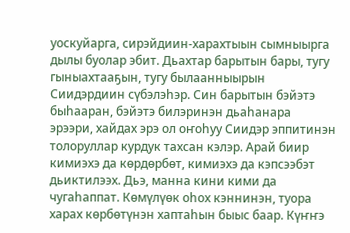уоскуйарга, сирэйдиин-харахтыын сымныырга дылы буолар эбит. Дьахтар барытын бары, тугу гыныахтааҕын, тугу былаанныырын Сиидэрдиин сүбэлэһэр. Син барытын бэйэтэ быһааран, бэйэтэ билэринэн дьаһанара эрээри, хайдах эрэ ол оҥоһуу Сиидэр эппитинэн толоруллар курдук тахсан кэлэр. Арай биир кимиэхэ да көрдөрбөт, кимиэхэ да кэпсээбэт дьиктилээх. Дьэ, манна кини кими да чугаһаппат. Көмүлүөк оһох кэннинэн, туора харах көрбөтүнэн хаптаһын быыс баар. Күҥҥэ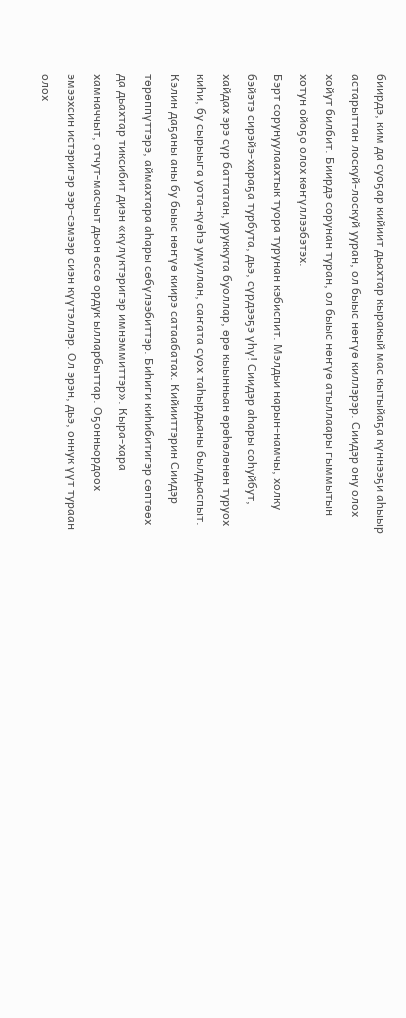биирдэ, ким да суоҕар кийиит дьахтар кыракый мас кытыйаҕа күннээҕи аһыыр астарыттан лоскуй-лоскуй ууран, ол быыс нөҥүө киллэрэр. Сиидэр ону олох хойут билбит. Биирдэ сорунан туран, ол быыс нөҥүө атыллаары гыммытын хотун ойоҕо олох көҥүллээбэтэх.
Бэрт сорунуулаахтык туора турунан кэбиспит. Мэлдьи нарын-намчы, холку бэйэтэ сирэйэ-хараҕа турбута, дьэ, сүрдээҕэ үһү! Сиидэр аһары соһуйбут, хайдах эрэ сүр баттатан, уруккута буоллар, өрө кыынньан өрөһөлөнөн туруох киһи, бу сырыыга уота-күөһэ умуллан, саҥата суох таһырдьаны былдьаспыт. Кэлин даҕаны аны бу быыс нөҥүө киирэ сатаабатах. Кийииттэрин Сиидэр төрөппүттэрэ, аймахтара аһары сөбүлээбиттэр. Биһиги киһибитигэр сөптөөх да дьахтар тиксибит диэн «күлүктэригэр имнэммиттэр». Кыра-хара хамначчыт, отчут-масчыт дьон өссө ордук ылларбыттар. Оҕонньордоох эмээхсин истэригэр ээр-сэмээр сиэн күүтэллэр. Ол эрэн, дьэ, оннук үүт тураан олох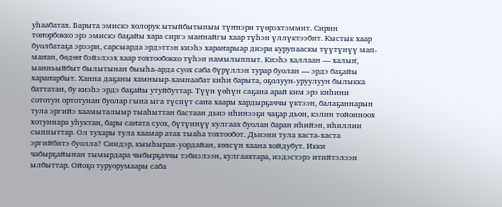уһаабатах. Барыта эмискэ холорук ытыйбытыныы түҥнэри түөрэхтэммит. Сирин тоҥорбокко эрэ эмискэ баҕайы хара сиргэ маҥнайгы хаар түһэн үллүктээбит. Кыстык хаар буолбатаҕа эрээри, сарсыарда эрдэттэн киэһэ хараҥарыар диэри курупааскы түүтүнүү мап-маҥан, бөдөҥ бэйэлээх хаар тохтообокко түһэн намылыппыт. Киэһэ халлаан — халыҥ, ыанньыйбыт былытынан быыһа-арда суох саба бүрүллэн турар буолан — эрдэ баҕайы хараҥарбыт. Ханна даҕаны хамныыр-хамнаабат киһи барыта, оҕолуун-уруулуун былыкка баттатан, бу киэһэ эрдэ баҕайы утуйбуттар. Түүн үөһүн саҕана арай ким эрэ киһини сототун ортотунан буолар гына ыга түспүт саҥа хаары хардырҕаччы үктээн, балаҕаннарын тула эргийэ хаамыталыыр тыаһыттан бастаан дьиэ иһинээҕи чаҕар дьон, кэлин тойонноох хотуннара уһуктан, бары саҥата суох, бүтүннүү кулгаах буолан баран иһийэн, иһиллии сыппыттар. Ол тухары тула хаамар атах тыаһа тохтообот. Дьиэни тула хаста-хаста эргийбитэ буолла? Сиидэр, кыыһыран-уордайан, көхсүн хаана хойдубут. Икки чабырҕайынан тымырдара чыбырҕаччы тэбиэлээн, кулгаахтара, иэдэстэрэ итийтэлээн ылбыттар. Ойоҕо туруорумаары саба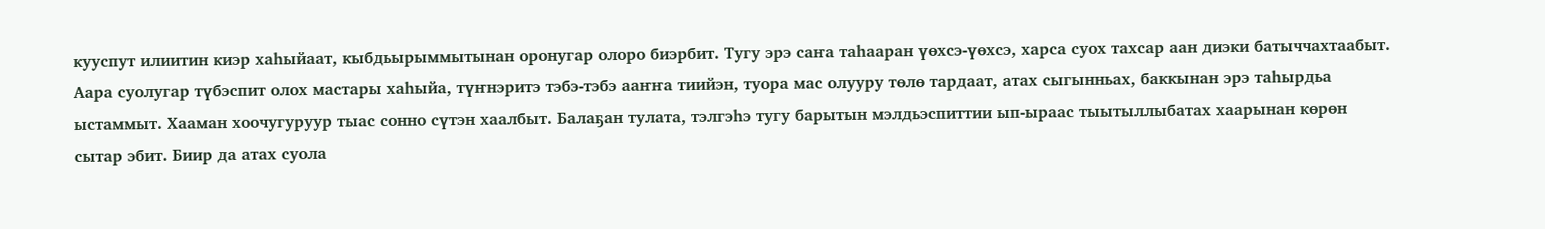кууспут илиитин киэр хаһыйаат, кыбдьырыммытынан оронугар олоро биэрбит. Тугу эрэ саҥа таһааран үөхсэ-үөхсэ, харса суох тахсар аан диэки батыччахтаабыт. Аара суолугар түбэспит олох мастары хаһыйа, түҥнэритэ тэбэ-тэбэ ааҥҥа тиийэн, туора мас олууру төлө тардаат, атах сыгынньах, баккынан эрэ таһырдьа ыстаммыт. Хааман хоочугуруур тыас сонно сүтэн хаалбыт. Балаҕан тулата, тэлгэһэ тугу барытын мэлдьэспиттии ып-ыраас тыытыллыбатах хаарынан көрөн сытар эбит. Биир да атах суола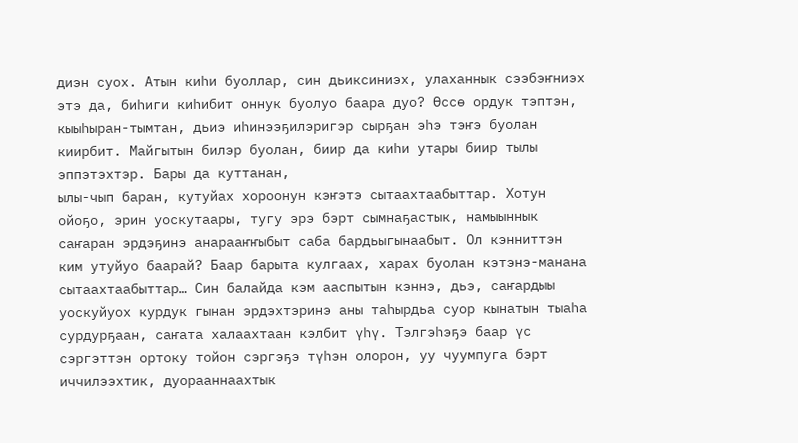диэн суох. Атын киһи буоллар, син дьиксиниэх, улаханнык сээбэҥниэх этэ да, биһиги киһибит оннук буолуо баара дуо? Өссө ордук тэптэн, кыыһыран-тымтан, дьиэ иһинээҕилэригэр сырҕан эһэ тэҥэ буолан киирбит. Майгытын билэр буолан, биир да киһи утары биир тылы эппэтэхтэр. Бары да куттанан,
ылы-чып баран, кутуйах хороонун кэҥэтэ сытаахтаабыттар. Хотун ойоҕо, эрин уоскутаары, тугу эрэ бэрт сымнаҕастык, намыыннык саҥаран эрдэҕинэ анарааҥҥыбыт саба бардьыгынаабыт. Ол кэнниттэн ким утуйуо баарай? Баар барыта кулгаах, харах буолан кэтэнэ-манана сытаахтаабыттар… Син балайда кэм ааспытын кэннэ, дьэ, саҥардыы уоскуйуох курдук гынан эрдэхтэринэ аны таһырдьа суор кынатын тыаһа сурдурҕаан, саҥата халаахтаан кэлбит үһү. Тэлгэһэҕэ баар үс сэргэттэн ортоку тойон сэргэҕэ түһэн олорон, уу чуумпуга бэрт иччилээхтик, дуорааннаахтык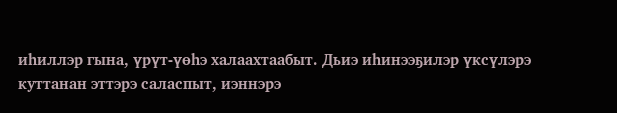иһиллэр гына, үрүт-үөһэ халаахтаабыт. Дьиэ иһинээҕилэр үксүлэрэ куттанан эттэрэ саласпыт, иэннэрэ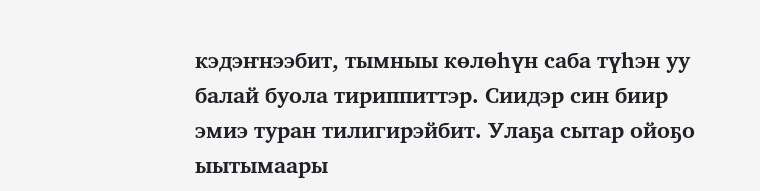кэдэҥнээбит, тымныы көлөһүн саба түһэн уу балай буола тириппиттэр. Сиидэр син биир эмиэ туран тилигирэйбит. Улаҕа сытар ойоҕо ыытымаары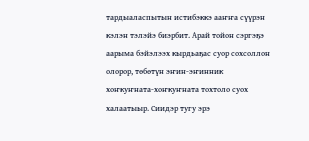тардыаласпытын истибэккэ ааҥҥа сүүрэн кэлэн тэлэйэ биэрбит. Арай тойон сэргэҕэ аарыма бэйэлээх кырдьаҕас суор сохсоллон олорор, төбөтүн эҥин-эҥинник хоҥкуҥната-хоҥкуҥната тохтоло суох халаатыыр. Сиидэр тугу эрэ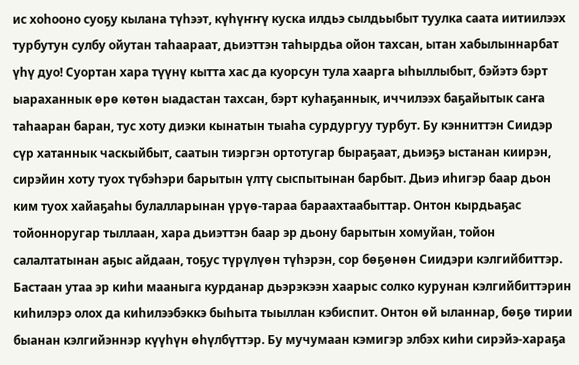ис хоһооно суоҕу кылана түһээт, күһүҥҥү куска илдьэ сылдьыбыт туулка саата иитиилээх турбутун сулбу ойутан таһаараат, дьиэттэн таһырдьа ойон тахсан, ытан хабылыннарбат үһү дуо! Суортан хара түүнү кытта хас да куорсун тула хаарга ыһыллыбыт, бэйэтэ бэрт ыараханнык өрө көтөн ыадастан тахсан, бэрт куһаҕаннык, иччилээх баҕайытык саҥа таһааран баран, тус хоту диэки кынатын тыаһа сурдургуу турбут. Бу кэнниттэн Сиидэр сүр хатаннык часкыйбыт, саатын тиэргэн ортотугар быраҕаат, дьиэҕэ ыстанан киирэн, сирэйин хоту туох түбэһэри барытын үлтү сыспытынан барбыт. Дьиэ иһигэр баар дьон ким туох хайаҕаһы булалларынан үрүө-тараа бараахтаабыттар. Онтон кырдьаҕас тойонноругар тыллаан, хара дьиэттэн баар эр дьону барытын хомуйан, тойон салалтатынан аҕыс айдаан, тоҕус түрүлүөн түһэрэн, сор бөҕөнөн Сиидэри кэлгийбиттэр. Бастаан утаа эр киһи мааныга курданар дьэрэкээн хаарыс солко курунан кэлгийбиттэрин киһилэрэ олох да киһилээбэккэ быһыта тыыллан кэбиспит. Онтон өй ыланнар, бөҕө тирии быанан кэлгийэннэр күүһүн өһүлбүттэр. Бу мучумаан кэмигэр элбэх киһи сирэйэ-хараҕа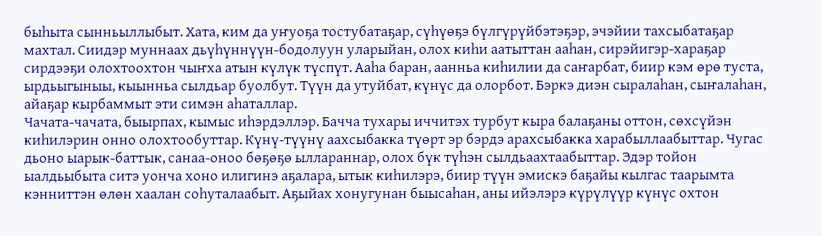быһыта сынньыллыбыт. Хата, ким да уҥуоҕа тостубатаҕар, сүһүөҕэ бүлгүрүйбэтэҕэр, эчэйии тахсыбатаҕар махтал. Сиидэр муннаах дьүһүннүүн-бодолуун уларыйан, олох киһи аатыттан ааһан, сирэйигэр-хараҕар сирдээҕи олохтоохтон чыҥха атын күлүк түспүт. Ааһа баран, аанньа киһилии да саҥарбат, биир кэм өрө туста, ырдьыгыныы, кыынньа сылдьар буолбут. Түүн да утуйбат, күнүс да олорбот. Бэркэ диэн сыралаһан, сыҥалаһан, айаҕар кырбаммыт эти симэн аһаталлар.
Чачата-чачата, быырпах, кымыс иһэрдэллэр. Бачча тухары иччитэх турбут кыра балаҕаны оттон, сөхсүйэн киһилэрин онно олохтообуттар. Күнү-түүнү аахсыбакка түөрт эр бэрдэ арахсыбакка харабыллаабыттар. Чугас дьоно ыарык-баттык, санаа-оноо бөҕөҕө ыллараннар, олох бүк түһэн сылдьаахтаабыттар. Эдэр тойон ыалдьыбыта ситэ уонча хоно илигинэ аҕалара, ытык киһилэрэ, биир түүн эмискэ баҕайы кылгас таарымта кэнниттэн өлөн хаалан соһуталаабыт. Аҕыйах хонугунан быысаһан, аны ийэлэрэ күрүлүүр күнүс охтон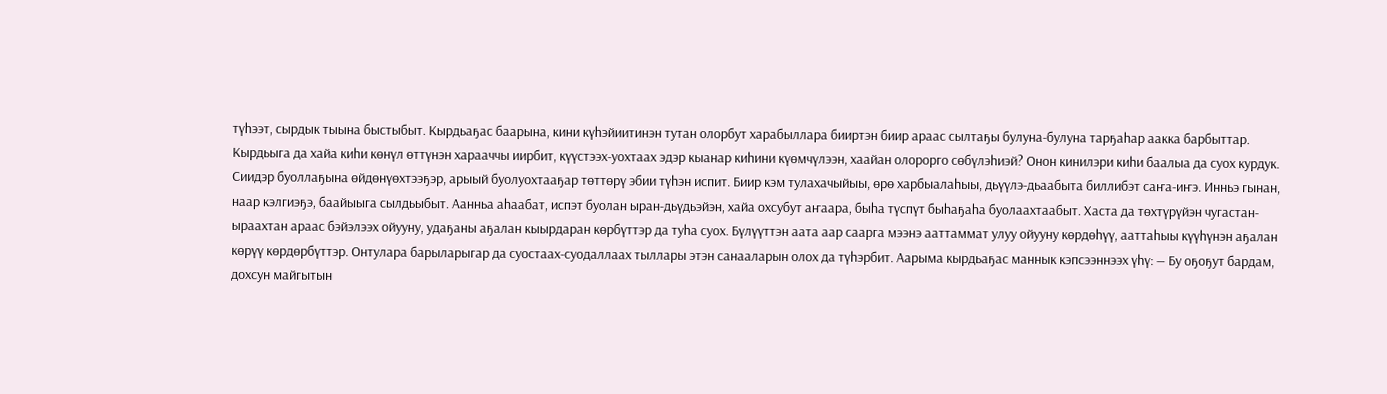түһээт, сырдык тыына быстыбыт. Кырдьаҕас баарына, кини күһэйиитинэн тутан олорбут харабыллара бииртэн биир араас сылтаҕы булуна-булуна тарҕаһар аакка барбыттар. Кырдьыга да хайа киһи көнүл өттүнэн харааччы иирбит, күүстээх-уохтаах эдэр кыанар киһини күөмчүлээн, хаайан олорорго сөбүлэһиэй? Онон кинилэри киһи баалыа да суох курдук. Сиидэр буоллаҕына өйдөнүөхтээҕэр, арыый буолуохтааҕар төттөрү эбии түһэн испит. Биир кэм тулахачыйыы, өрө харбыалаһыы, дьүүлэ-дьаабыта биллибэт саҥа-иҥэ. Инньэ гынан, наар кэлгиэҕэ, баайыыга сылдьыбыт. Аанньа аһаабат, испэт буолан ыран-дьүдьэйэн, хайа охсубут аҥаара, быһа түспүт быһаҕаһа буолаахтаабыт. Хаста да төхтүрүйэн чугастан-ыраахтан араас бэйэлээх ойууну, удаҕаны аҕалан кыырдаран көрбүттэр да туһа суох. Бүлүүттэн аата аар саарга мээнэ ааттаммат улуу ойууну көрдөһүү, ааттаһыы күүһүнэн аҕалан көрүү көрдөрбүттэр. Онтулара барыларыгар да суостаах-суодаллаах тыллары этэн санааларын олох да түһэрбит. Аарыма кырдьаҕас маннык кэпсээннээх үһү: — Бу оҕоҕут бардам, дохсун майгытын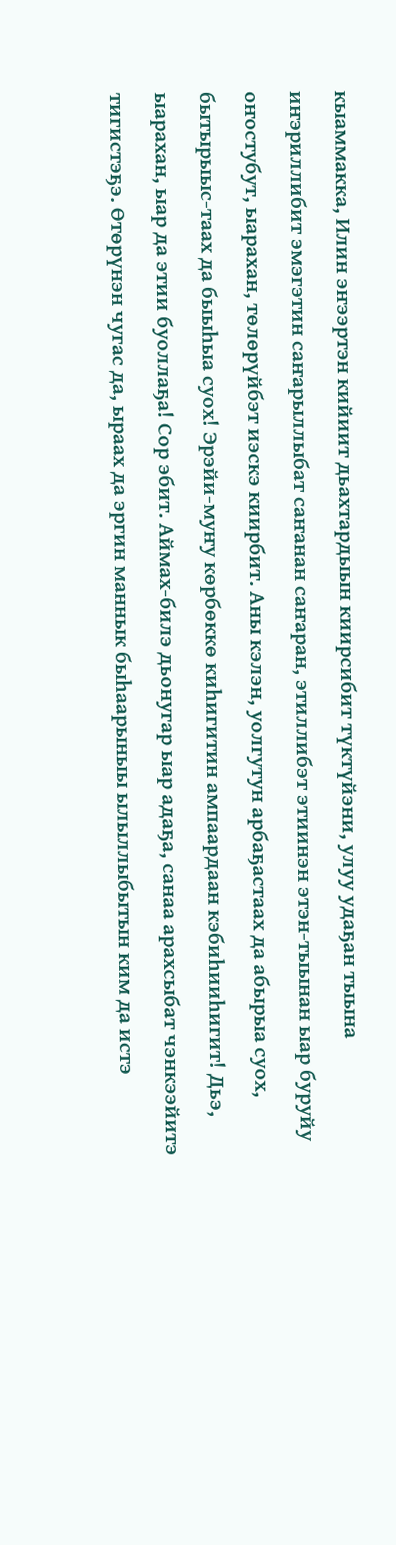кыаммакка, Илин эҥээртэн кийиит дьахтардыын киирсибит түктүйэни, улуу удаҕан тыына иҥэриллибит эмэгэтин саҥарыллыбат саҥанан саҥаран, этиллибэт этиинэн этэн-тыынан ыар буруйу оҥостубут, ыарахан, төлөрүйбэт иэскэ киирбит. Аны кэлэн, уолгутун арбаҕастаах да абырыа суох, бытырыыс-таах да быыһыа суох! Эрэйи-муҥу көрбөккө киһигитин ампаардаан кэбиһииһигит! Дьэ, ыарахан, ыар да этии буоллаҕа! Сор эбит. Аймах-билэ дьонугар ыар адаҕа, санаа арахсыбат чэнкээйитэ тигистэҕэ. Өтөрүнэн чугас да, ыраах да эргин маннык быһаарыныы ылыллыбытын ким да истэ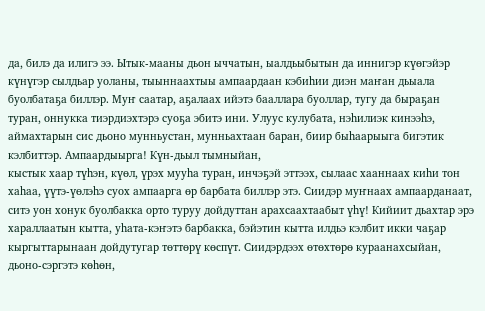да, билэ да илигэ ээ. Ытык-мааны дьон ыччатын, ыалдьыбытын да иннигэр күөгэйэр күнүгэр сылдьар уоланы, тыыннаахтыы ампаардаан кэбиһии диэн маҥан дьыала буолбатаҕа биллэр. Муҥ саатар, аҕалаах ийэтэ бааллара буоллар, тугу да быраҕан туран, оннукка тиэрдиэхтэрэ суоҕа эбитэ ини. Улуус кулубата, нэһилиэк кинээһэ, аймахтарын сис дьоно мунньустан, мунньахтаан баран, биир быһаарыыга бигэтик кэлбиттэр. Ампаардыырга! Күн-дьыл тымныйан,
кыстык хаар түһэн, күөл, үрэх мууһа туран, инчэҕэй эттээх, сылаас хааннаах киһи тон хаһаа, үүтэ-үөлэһэ суох ампаарга өр барбата биллэр этэ. Сиидэр муҥнаах ампаарданаат, ситэ уон хонук буолбакка орто туруу дойдуттан арахсаахтаабыт үһү! Кийиит дьахтар эрэ хараллаатын кытта, уһата-кэҥэтэ барбакка, бэйэтин кытта илдьэ кэлбит икки чаҕар кыргыттарынаан дойдутугар төттөрү көспүт. Сиидэрдээх өтөхтөрө кураанахсыйан, дьоно-сэргэтэ көһөн,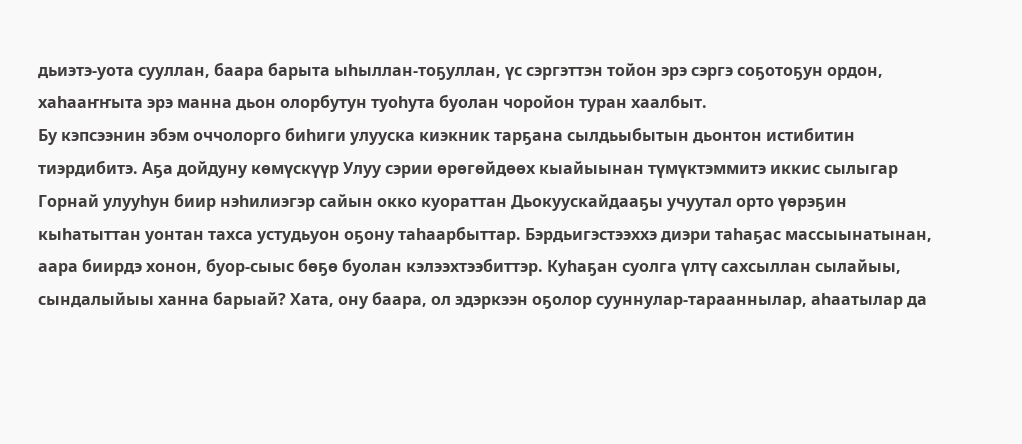дьиэтэ-уота сууллан, баара барыта ыһыллан-тоҕуллан, үс сэргэттэн тойон эрэ сэргэ соҕотоҕун ордон, хаһааҥҥыта эрэ манна дьон олорбутун туоһута буолан чоройон туран хаалбыт.
Бу кэпсээнин эбэм оччолорго биһиги улууска киэкник тарҕана сылдьыбытын дьонтон истибитин тиэрдибитэ. Аҕа дойдуну көмүскүүр Улуу сэрии өрөгөйдөөх кыайыынан түмүктэммитэ иккис сылыгар Горнай улууһун биир нэһилиэгэр сайын окко куораттан Дьокуускайдааҕы учуутал орто үөрэҕин кыһатыттан уонтан тахса устудьуон оҕону таһаарбыттар. Бэрдьигэстээххэ диэри таһаҕас массыынатынан, аара биирдэ хонон, буор-сыыс бөҕө буолан кэлээхтээбиттэр. Куһаҕан суолга үлтү сахсыллан сылайыы, сындалыйыы ханна барыай? Хата, ону баара, ол эдэркээн оҕолор сууннулар-тарааннылар, аһаатылар да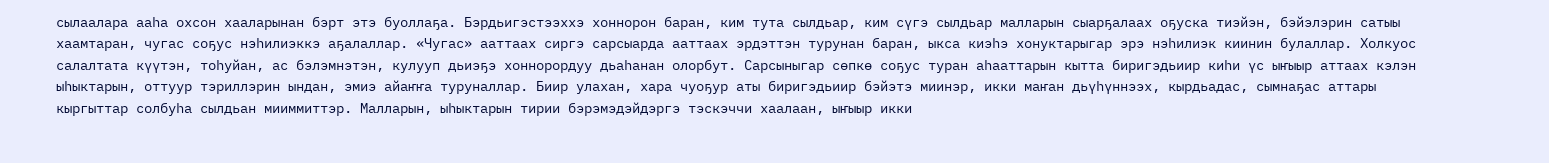сылаалара ааһа охсон хааларынан бэрт этэ буоллаҕа. Бэрдьигэстээххэ хоннорон баран, ким тута сылдьар, ким сүгэ сылдьар малларын сыарҕалаах оҕуска тиэйэн, бэйэлэрин сатыы хаамтаран, чугас соҕус нэһилиэккэ аҕалаллар. «Чугас» ааттаах сиргэ сарсыарда ааттаах эрдэттэн турунан баран, ыкса киэһэ хонуктарыгар эрэ нэһилиэк киинин булаллар. Холкуос салалтата күүтэн, тоһуйан, ас бэлэмнэтэн, кулууп дьиэҕэ хоннорордуу дьаһанан олорбут. Сарсыныгар сөпкө соҕус туран аһааттарын кытта биригэдьиир киһи үс ыҥыыр аттаах кэлэн ыһыктарын, оттуур тэриллэрин ындан, эмиэ айаҥҥа туруналлар. Биир улахан, хара чуоҕур аты биригэдьиир бэйэтэ миинэр, икки маҥан дьүһүннээх, кырдьадас, сымнаҕас аттары кыргыттар солбуһа сылдьан мииммиттэр. Малларын, ыһыктарын тирии бэрэмэдэйдэргэ тэскэччи хаалаан, ыҥыыр икки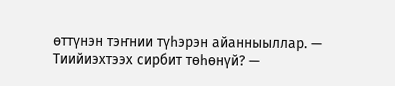өттүнэн тэҥнии түһэрэн айанныыллар. — Тиийиэхтээх сирбит төһөнүй? —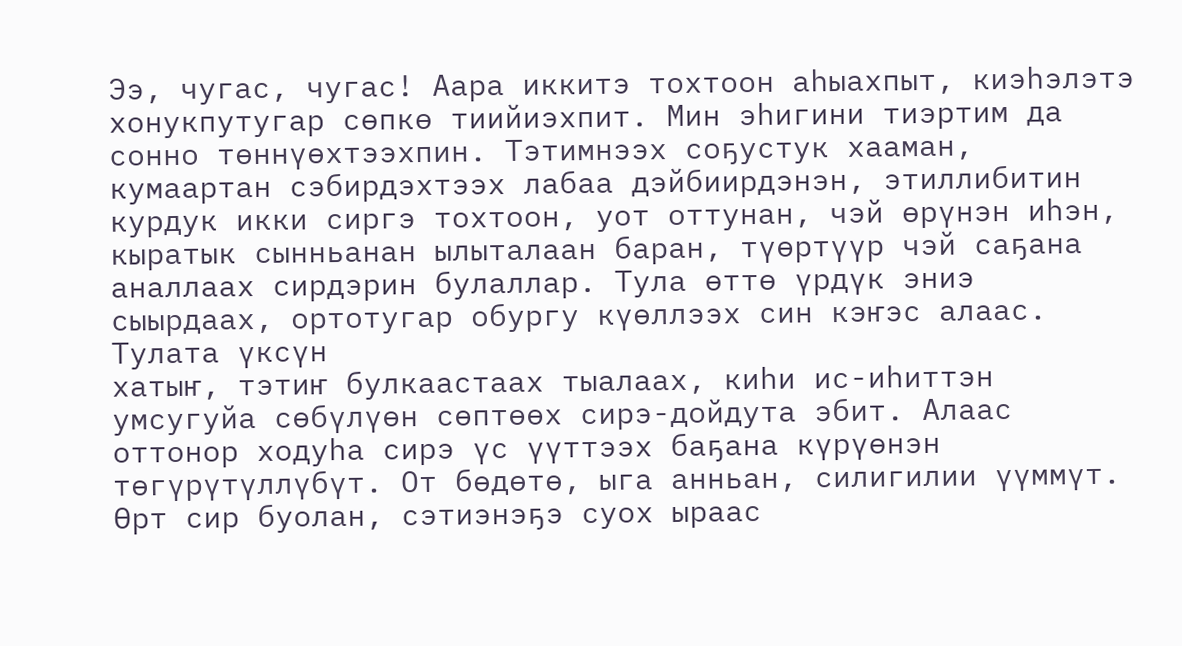Ээ, чугас, чугас! Аара иккитэ тохтоон аһыахпыт, киэһэлэтэ хонукпутугар сөпкө тиийиэхпит. Мин эһигини тиэртим да сонно төннүөхтээхпин. Тэтимнээх соҕустук хааман, кумаартан сэбирдэхтээх лабаа дэйбиирдэнэн, этиллибитин курдук икки сиргэ тохтоон, уот оттунан, чэй өрүнэн иһэн, кыратык сынньанан ылыталаан баран, түөртүүр чэй саҕана аналлаах сирдэрин булаллар. Тула өттө үрдүк эниэ сыырдаах, ортотугар обургу күөллээх син кэҥэс алаас. Тулата үксүн
хатыҥ, тэтиҥ булкаастаах тыалаах, киһи ис-иһиттэн умсугуйа сөбүлүөн сөптөөх сирэ-дойдута эбит. Алаас оттонор ходуһа сирэ үс үүттээх баҕана күрүөнэн төгүрүтүллүбүт. От бөдөтө, ыга анньан, силигилии үүммүт. Өрт сир буолан, сэтиэнэҕэ суох ыраас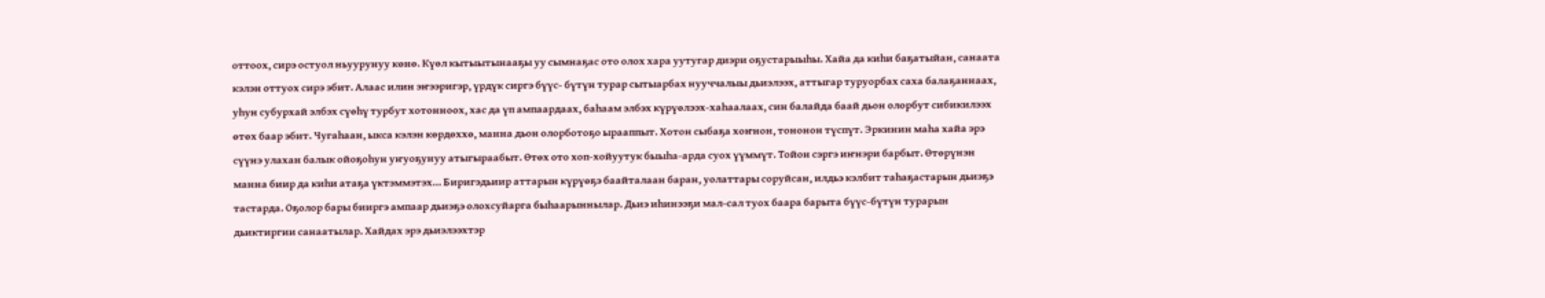оттоох, сирэ остуол ньуурунуу көнө. Күөл кытыытынааҕы уу сымнаҕас ото олох хара уутугар диэри оҕустарыыһы. Хайа да киһи баҕатыйан, санаата кэлэн оттуох сирэ эбит. Алаас илин эҥээригэр, үрдүк сиргэ бүүс- бүтүн турар сытыарбах нууччалыы дьиэлээх, аттыгар туруорбах саха балаҕаннаах, уһун субурхай элбэх сүөһү турбут хотонноох, хас да үп ампаардаах, баһаам элбэх күрүөлээх-хаһаалаах, син балайда баай дьон олорбут сибикилээх өтөх баар эбит. Чугаһаан, ыкса кэлэн көрдөххө, манна дьон олорботоҕо ырааппыт. Хотон сыбаҕа хоҥнон, тононон түспүт. Эркинин маһа хайа эрэ сүүнэ улахан балык ойоҕоһун уҥуоҕунуу атыгыраабыт. Өтөх ото хоп-хойуутук быыһа-арда суох үүммүт. Тойон сэргэ иҥнэри барбыт. Өтөрүнэн манна биир да киһи атаҕа үктэммэтэх… Биригэдьиир аттарын күрүөҕэ баайталаан баран, уолаттары соруйсан, илдьэ кэлбит таһаҕастарын дьиэҕэ тастарда. Оҕолор бары бииргэ ампаар дьиэҕэ олохсуйарга быһаарыннылар. Дьиэ иһинээҕи мал-сал туох баара барыта бүүс-бүтүн турарын дьиктиргии санаатылар. Хайдах эрэ дьиэлээхтэр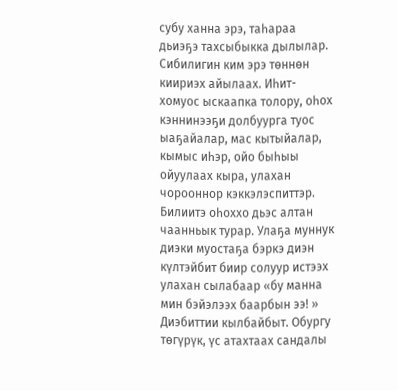субу ханна эрэ, таһараа дьиэҕэ тахсыбыкка дылылар. Сибилигин ким эрэ төннөн киириэх айылаах. Иһит-хомуос ыскаапка толору, оһох кэннинээҕи долбуурга туос ыаҕайалар, мас кытыйалар, кымыс иһэр, ойо быһыы ойуулаах кыра, улахан чорооннор кэккэлэспиттэр. Билиитэ оһоххо дьэс алтан чаанньык турар. Улаҕа муннук диэки муостаҕа бэркэ диэн күлтэйбит биир солуур истээх улахан сылабаар «бу манна мин бэйэлээх баарбын ээ! » Диэбиттии кылбайбыт. Обургу төгүрүк, үс атахтаах сандалы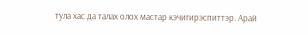тула хас да талах олох мастар кэчигирэспиттэр. Арай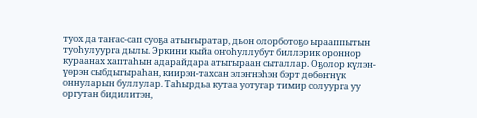туох да таҥас-сап суоҕа атыҥыратар, дьон олорботоҕо ырааппытын туоһулуурга дылы. Эркини кыйа оҥоһуллубут биллэрик ороннор кураанах хаптаһын адарайдара атыгыраан сыталлар. Оҕолор күлэн-үөрэн сыбдыгыраһан, киирэн-тахсан элэҥнэһэн бэрт дөбөҥнүк оннуларын буллулар. Таһырдьа кутаа уотугар тимир солуурга уу оргутан бидилитэн,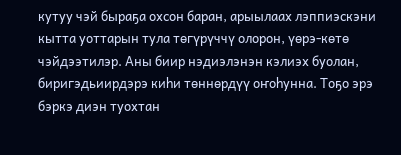кутуу чэй быраҕа охсон баран, арыылаах лэппиэскэни кытта уоттарын тула төгүрүччү олорон, үөрэ-көтө чэйдээтилэр. Аны биир нэдиэлэнэн кэлиэх буолан, биригэдьиирдэрэ киһи төннөрдүү оҥоһунна. Тоҕо эрэ бэркэ диэн туохтан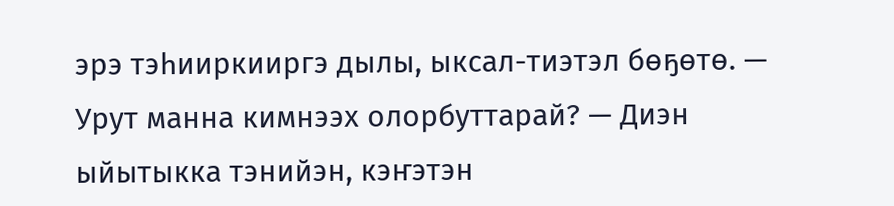эрэ тэһииркииргэ дылы, ыксал-тиэтэл бөҕөтө. — Урут манна кимнээх олорбуттарай? — Диэн ыйытыкка тэнийэн, кэҥэтэн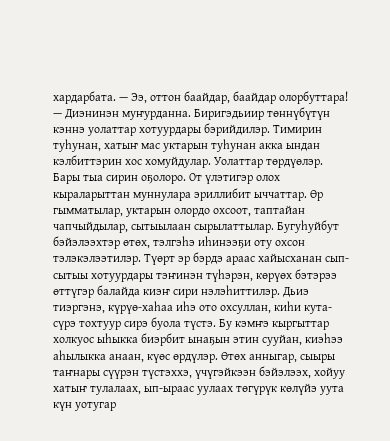хардарбата. — Ээ, оттон баайдар, баайдар олорбуттара! — Диэнинэн муҥурданна. Биригэдьиир төннүбүтүн кэннэ уолаттар хотуурдары бэрийдилэр. Тимирин туһунан, хатыҥ мас уктарын туһунан акка ындан кэлбиттэрин хос хомуйдулар. Уолаттар төрдүөлэр. Бары тыа сирин оҕолоро. От үлэтигэр олох кыраларыттан муннулара эриллибит ыччаттар. Өр гымматылар, уктарын олордо охсоот, таптайан чапчыйдылар, сытыылаан сырылаттылар. Бугуһуйбут бэйэлээхтэр өтөх, тэлгэһэ иһинээҕи оту охсон тэлэкэлээтилэр. Түөрт эр бэрдэ араас хайысханан сып-сытыы хотуурдары тэҥинэн түһэрэн, көрүөх бэтэрээ өттүгэр балайда киэҥ сири нэлэһиттилэр. Дьиэ тиэргэнэ, күрүө-хаһаа иһэ ото охсуллан, киһи кута-сүрэ тохтуур сирэ буола түстэ. Бу кэмҥэ кыргыттар холкуос ыһыкка биэрбит ынаҕын этин сууйан, киэһээ аһылыкка анаан, күөс өрдүлэр. Өтөх анныгар, сыыры таҥнары сүүрэн түстэххэ, үчүгэйкээн бэйэлээх, хойуу хатыҥ тулалаах, ып-ыраас уулаах төгүрүк көлүйэ уута күн уотугар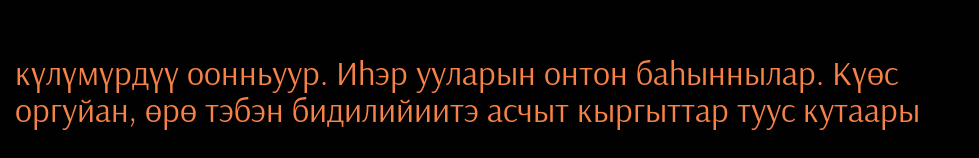күлүмүрдүү оонньуур. Иһэр ууларын онтон баһыннылар. Күөс оргуйан, өрө тэбэн бидилийиитэ асчыт кыргыттар туус кутаары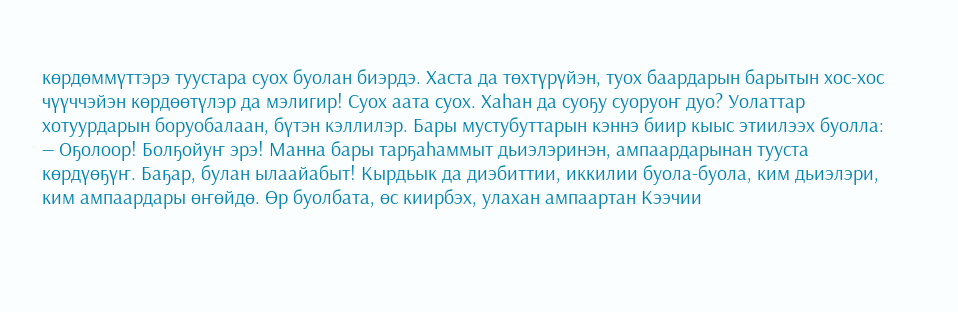көрдөммүттэрэ туустара суох буолан биэрдэ. Хаста да төхтүрүйэн, туох баардарын барытын хос-хос чүүччэйэн көрдөөтүлэр да мэлигир! Суох аата суох. Хаһан да суоҕу суоруоҥ дуо? Уолаттар хотуурдарын боруобалаан, бүтэн кэллилэр. Бары мустубуттарын кэннэ биир кыыс этиилээх буолла: — Оҕолоор! Болҕойуҥ эрэ! Манна бары тарҕаһаммыт дьиэлэринэн, ампаардарынан тууста көрдүөҕүҥ. Баҕар, булан ылаайабыт! Кырдьык да диэбиттии, иккилии буола-буола, ким дьиэлэри, ким ампаардары өҥөйдө. Өр буолбата, өс киирбэх, улахан ампаартан Кээчии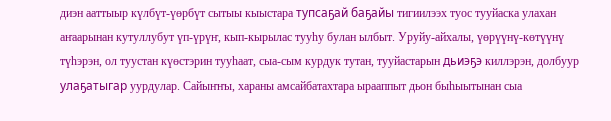диэн ааттыыр күлбүт-үөрбүт сытыы кыыстара тупсаҕай баҕайы тигиилээх туос тууйаска улахан аҥаарынан кутуллубут үп-үрүҥ, кып-кырылас тууһу булан ылбыт. Уруйу-айхалы, үөрүүнү-көтүүнү түһэрэн, ол туустан күөстэрин тууһаат, сыа-сым курдук тутан, тууйастарын дьиэҕэ киллэрэн, долбуур улаҕатыгар уурдулар. Сайыҥҥы, хараны амсайбатахтара ырааппыт дьон быһыытынан сыа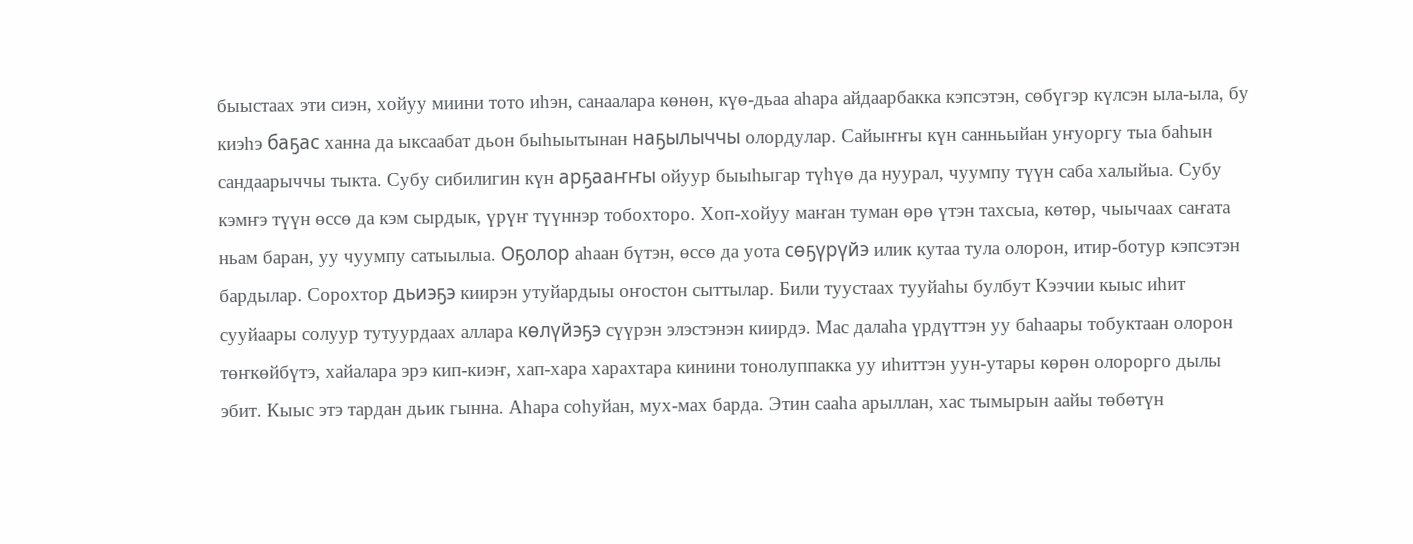быыстаах эти сиэн, хойуу миини тото иһэн, санаалара көнөн, күө-дьаа аһара айдаарбакка кэпсэтэн, сөбүгэр күлсэн ыла-ыла, бу киэһэ баҕас ханна да ыксаабат дьон быһыытынан наҕылыччы олордулар. Сайыҥҥы күн санньыйан уҥуоргу тыа баһын сандаарыччы тыкта. Субу сибилигин күн арҕааҥҥы ойуур быыһыгар түһүө да нуурал, чуумпу түүн саба халыйыа. Субу кэмҥэ түүн өссө да кэм сырдык, үрүҥ түүннэр тобохторо. Хоп-хойуу маҥан туман өрө үтэн тахсыа, көтөр, чыычаах саҥата ньам баран, уу чуумпу сатыылыа. Оҕолор аһаан бүтэн, өссө да уота сөҕүрүйэ илик кутаа тула олорон, итир-ботур кэпсэтэн бардылар. Сорохтор дьиэҕэ киирэн утуйардыы оҥостон сыттылар. Били туустаах тууйаһы булбут Кээчии кыыс иһит сууйаары солуур тутуурдаах аллара көлүйэҕэ сүүрэн элэстэнэн киирдэ. Мас далаһа үрдүттэн уу баһаары тобуктаан олорон төҥкөйбүтэ, хайалара эрэ кип-киэҥ, хап-хара харахтара кинини тонолуппакка уу иһиттэн уун-утары көрөн олорорго дылы эбит. Кыыс этэ тардан дьик гынна. Аһара соһуйан, мух-мах барда. Этин сааһа арыллан, хас тымырын аайы төбөтүн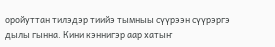оройуттан тилэдэр тиийэ тымныы сүүрээн сүүрэргэ дылы гынна. Кини кэннигэр аар хатыҥ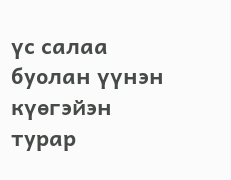үс салаа буолан үүнэн күөгэйэн турар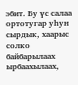эбит. Бу үс салаа ортотугар уһун сырдык, хаарыс солко байбарылаах ырбаахылаах,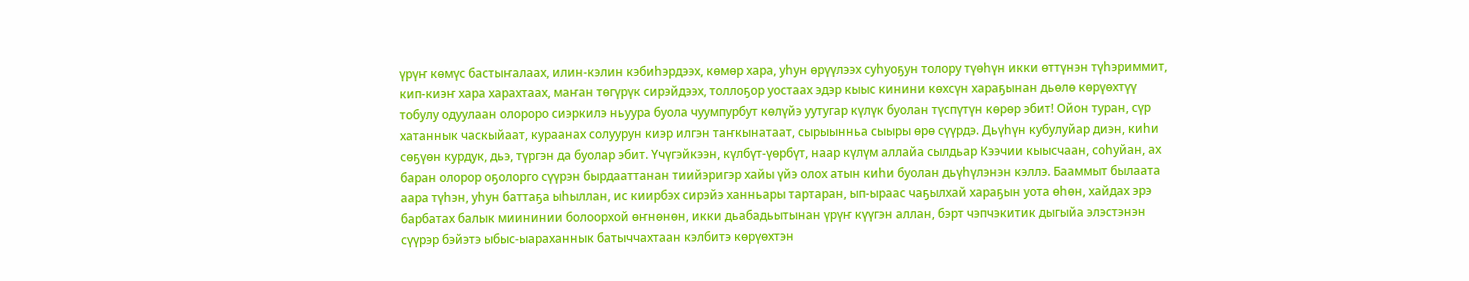үрүҥ көмүс бастыҥалаах, илин-кэлин кэбиһэрдээх, көмөр хара, уһун өрүүлээх суһуоҕун толору түөһүн икки өттүнэн түһэриммит, кип-киэҥ хара харахтаах, маҥан төгүрүк сирэйдээх, толлоҕор уостаах эдэр кыыс кинини көхсүн хараҕынан дьөлө көрүөхтүү тобулу одуулаан олороро сиэркилэ ньуура буола чуумпурбут көлүйэ уутугар күлүк буолан түспүтүн көрөр эбит! Ойон туран, сүр хатаннык часкыйаат, кураанах солуурун киэр илгэн таҥкынатаат, сырыынньа сыыры өрө сүүрдэ. Дьүһүн кубулуйар диэн, киһи сөҕүөн курдук, дьэ, түргэн да буолар эбит. Үчүгэйкээн, күлбүт-үөрбүт, наар күлүм аллайа сылдьар Кээчии кыысчаан, соһуйан, ах баран олорор оҕолорго сүүрэн бырдааттанан тиийэригэр хайы үйэ олох атын киһи буолан дьүһүлэнэн кэллэ. Бааммыт былаата аара түһэн, уһун баттаҕа ыһыллан, ис киирбэх сирэйэ ханньары тартаран, ып-ыраас чаҕылхай хараҕын уота өһөн, хайдах эрэ барбатах балык миининии болоорхой өҥнөнөн, икки дьабадьытынан үрүҥ күүгэн аллан, бэрт чэпчэкитик дыгыйа элэстэнэн сүүрэр бэйэтэ ыбыс-ыараханнык батыччахтаан кэлбитэ көрүөхтэн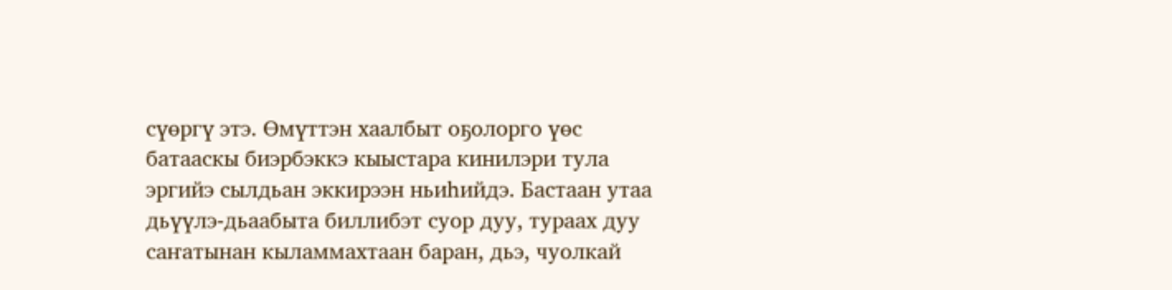сүөргү этэ. Өмүттэн хаалбыт оҕолорго үөс батааскы биэрбэккэ кыыстара кинилэри тула эргийэ сылдьан эккирээн ньиһийдэ. Бастаан утаа дьүүлэ-дьаабыта биллибэт суор дуу, тураах дуу саҥатынан кыламмахтаан баран, дьэ, чуолкай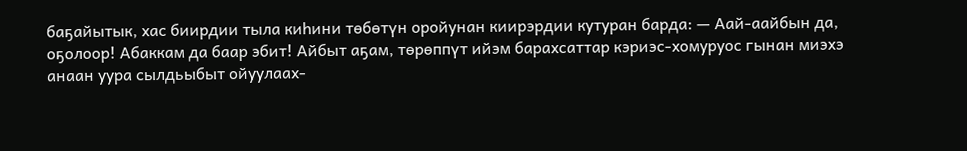баҕайытык, хас биирдии тыла киһини төбөтүн оройунан киирэрдии кутуран барда: — Аай-аайбын да, оҕолоор! Абаккам да баар эбит! Айбыт аҕам, төрөппүт ийэм барахсаттар кэриэс-хомуруос гынан миэхэ анаан уура сылдьыбыт ойуулаах-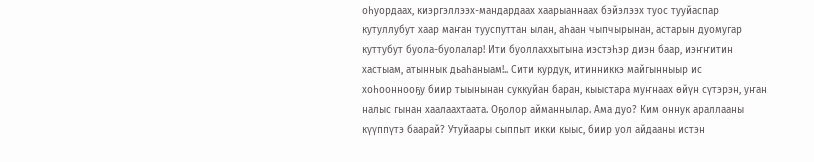оһуордаах, киэргэллээх-мандардаах хаарыаннаах бэйэлээх туос тууйаспар кутуллубут хаар маҥан тууспуттан ылан, аһаан чыпчырынан, астарын дуомугар куттубут буола-буолалар! Ити буоллаххытына иэстэһэр диэн баар, иэҥҥитин хастыам, атыннык дьаһаныам!.. Сити курдук, итинниккэ майгынныыр ис хоһооннооҕу биир тыынынан суккуйан баран, кыыстара муҥнаах өйүн сүтэрэн, уҥан налыс гынан хаалаахтаата. Оҕолор айманнылар. Ама дуо? Ким оннук араллааны күүппүтэ баарай? Утуйаары сыппыт икки кыыс, биир уол айдааны истэн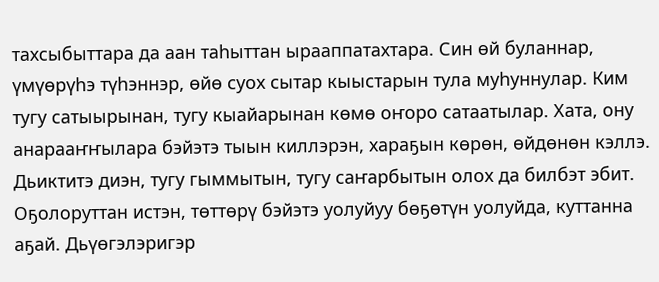тахсыбыттара да аан таһыттан ырааппатахтара. Син өй буланнар, үмүөрүһэ түһэннэр, өйө суох сытар кыыстарын тула муһуннулар. Ким тугу сатыырынан, тугу кыайарынан көмө оҥоро сатаатылар. Хата, ону анарааҥҥылара бэйэтэ тыын киллэрэн, хараҕын көрөн, өйдөнөн кэллэ. Дьиктитэ диэн, тугу гыммытын, тугу саҥарбытын олох да билбэт эбит. Оҕолоруттан истэн, төттөрү бэйэтэ уолуйуу бөҕөтүн уолуйда, куттанна аҕай. Дьүөгэлэригэр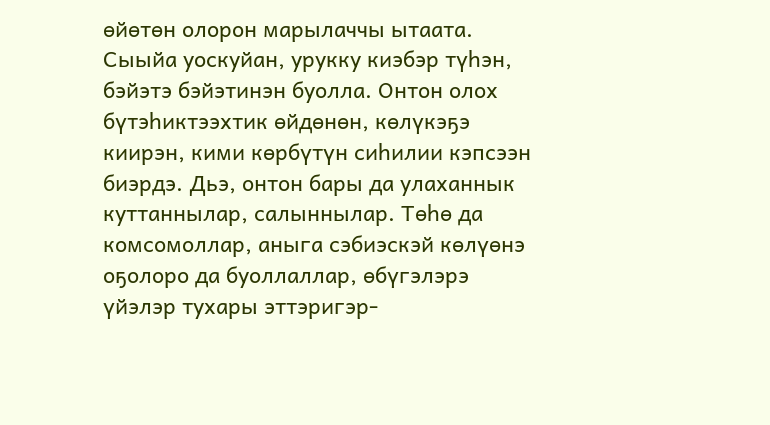өйөтөн олорон марылаччы ытаата. Сыыйа уоскуйан, урукку киэбэр түһэн, бэйэтэ бэйэтинэн буолла. Онтон олох бүтэһиктээхтик өйдөнөн, көлүкэҕэ киирэн, кими көрбүтүн сиһилии кэпсээн биэрдэ. Дьэ, онтон бары да улаханнык куттаннылар, салыннылар. Төһө да комсомоллар, аныга сэбиэскэй көлүөнэ оҕолоро да буоллаллар, өбүгэлэрэ үйэлэр тухары эттэригэр-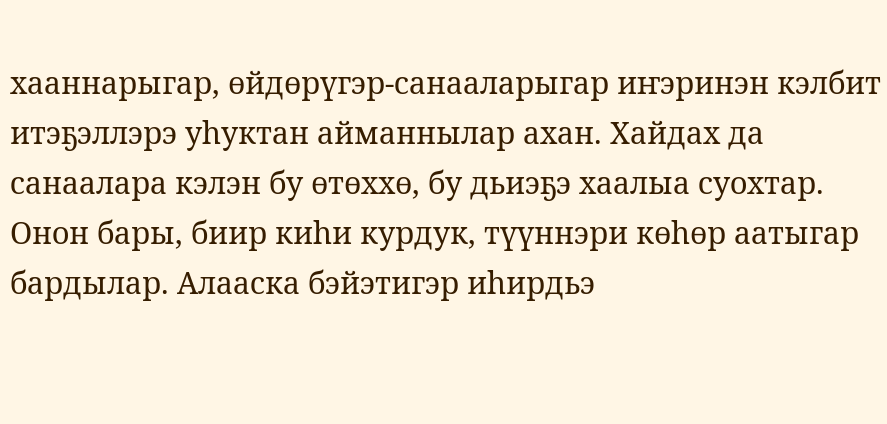хааннарыгар, өйдөрүгэр-санааларыгар иҥэринэн кэлбит итэҕэллэрэ уһуктан айманнылар ахан. Хайдах да санаалара кэлэн бу өтөххө, бу дьиэҕэ хаалыа суохтар. Онон бары, биир киһи курдук, түүннэри көһөр аатыгар бардылар. Алааска бэйэтигэр иһирдьэ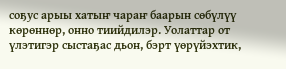соҕус арыы хатыҥ чараҥ баарын сөбүлүү көрөннөр, онно тиийдилэр. Уолаттар от үлэтигэр сыстаҕас дьон, бэрт үөрүйэхтик,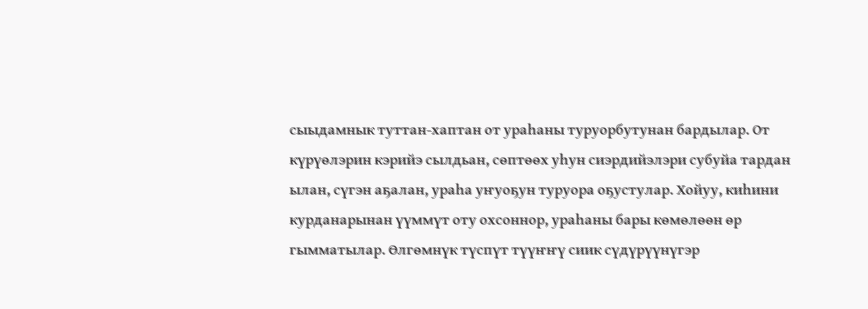сыыдамнык туттан-хаптан от ураһаны туруорбутунан бардылар. От күрүөлэрин кэрийэ сылдьан, сөптөөх уһун сиэрдийэлэри субуйа тардан ылан, сүгэн аҕалан, ураһа уҥуоҕун туруора оҕустулар. Хойуу, киһини курданарынан үүммүт оту охсоннор, ураһаны бары көмөлөөн өр гымматылар. Өлгөмнүк түспүт түүҥҥү сиик сүдүрүүнүгэр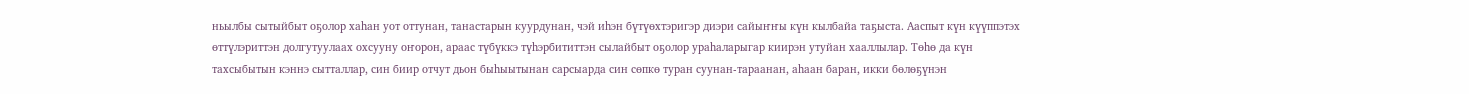ньылбы сытыйбыт оҕолор хаһан уот оттунан, танастарын куурдунан, чэй иһэн бүтүөхтэригэр диэри сайыҥҥы күн кылбайа таҕыста. Ааспыт күн күүппэтэх өттүлэриттэн долгутуулаах охсууну оҥорон, араас түбүккэ түһэрбититтэн сылайбыт оҕолор ураһаларыгар киирэн утуйан хааллылар. Төһө да күн тахсыбытын кэннэ сытталлар, син биир отчут дьон быһыытынан сарсыарда син сөпкө туран суунан-тараанан, аһаан баран, икки бөлөҕүнэн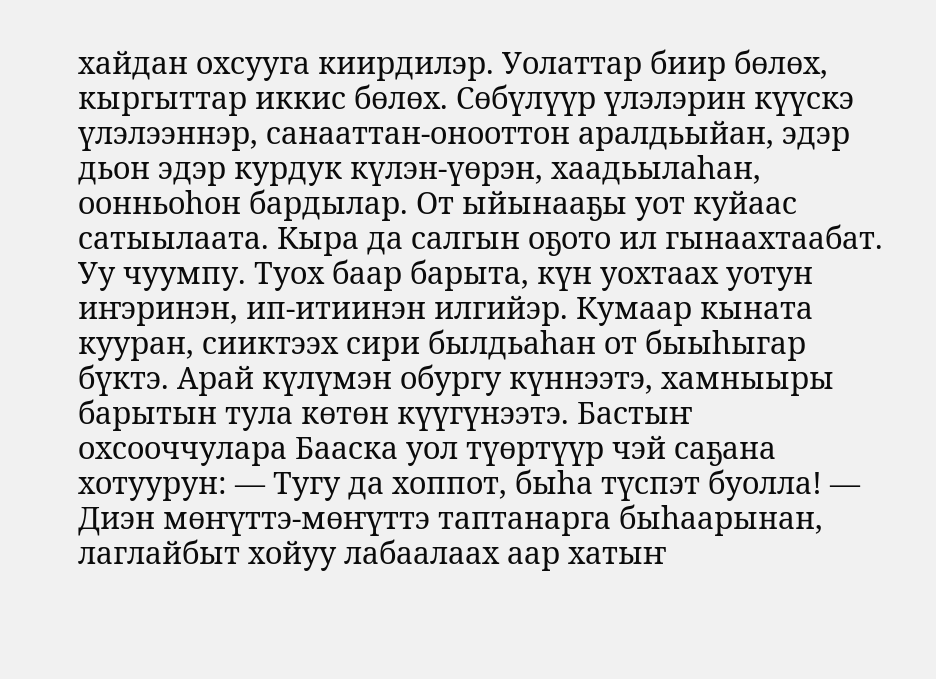хайдан охсууга киирдилэр. Уолаттар биир бөлөх, кыргыттар иккис бөлөх. Сөбүлүүр үлэлэрин күүскэ үлэлээннэр, санааттан-онооттон аралдьыйан, эдэр дьон эдэр курдук күлэн-үөрэн, хаадьылаһан, оонньоһон бардылар. От ыйынааҕы уот куйаас сатыылаата. Кыра да салгын оҕото ил гынаахтаабат. Уу чуумпу. Туох баар барыта, күн уохтаах уотун иҥэринэн, ип-итиинэн илгийэр. Кумаар кыната кууран, сииктээх сири былдьаһан от быыһыгар бүктэ. Арай күлүмэн обургу күннээтэ, хамныыры барытын тула көтөн күүгүнээтэ. Бастыҥ охсооччулара Бааска уол түөртүүр чэй саҕана хотуурун: — Тугу да хоппот, быһа түспэт буолла! — Диэн мөҥүттэ-мөҥүттэ таптанарга быһаарынан, лаглайбыт хойуу лабаалаах аар хатыҥ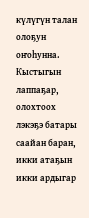күлүгүн талан олоҕун оҥоһунна. Кыстыгын лаппаҕар, олохтоох лэкэҕэ батары саайан баран, икки атаҕын икки ардыгар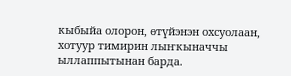кыбыйа олорон, өтүйэнэн охсуолаан, хотуур тимирин лыҥкыначчы ыллаппытынан барда.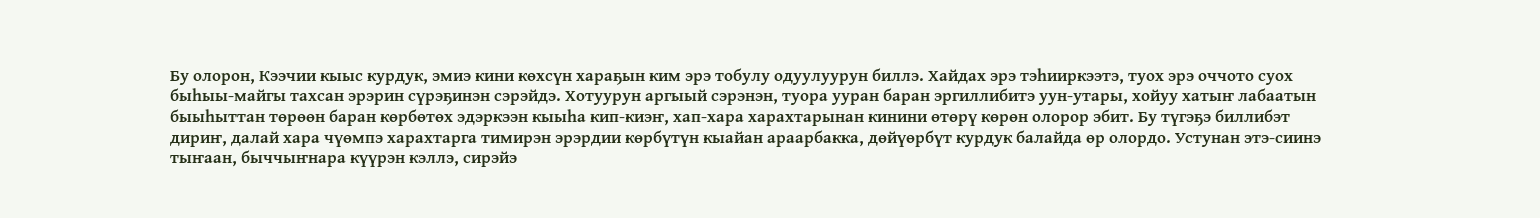Бу олорон, Кээчии кыыс курдук, эмиэ кини көхсүн хараҕын ким эрэ тобулу одуулуурун биллэ. Хайдах эрэ тэһииркээтэ, туох эрэ оччото суох быһыы-майгы тахсан эрэрин сүрэҕинэн сэрэйдэ. Хотуурун аргыый сэрэнэн, туора ууран баран эргиллибитэ уун-утары, хойуу хатыҥ лабаатын быыһыттан төрөөн баран көрбөтөх эдэркээн кыыһа кип-киэҥ, хап-хара харахтарынан кинини өтөрү көрөн олорор эбит. Бу түгэҕэ биллибэт дириҥ, далай хара чүөмпэ харахтарга тимирэн эрэрдии көрбүтүн кыайан араарбакка, дөйүөрбүт курдук балайда өр олордо. Устунан этэ-сиинэ тыҥаан, быччыҥнара күүрэн кэллэ, сирэйэ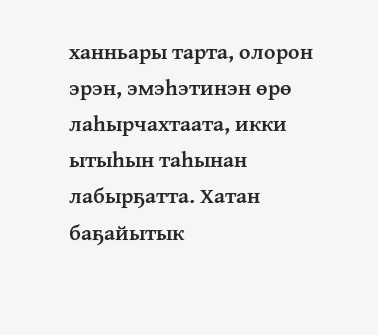ханньары тарта, олорон эрэн, эмэһэтинэн өрө лаһырчахтаата, икки ытыһын таһынан лабырҕатта. Хатан баҕайытык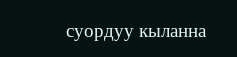суордуу кыланна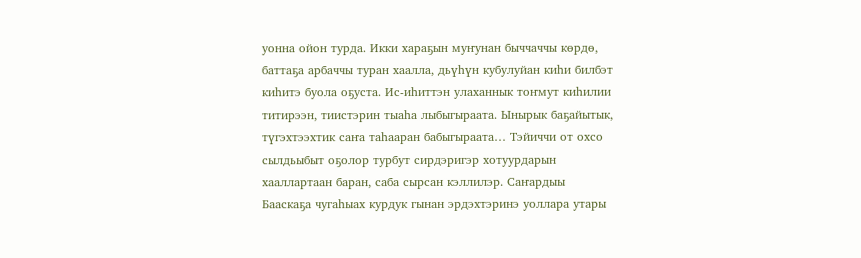уонна ойон турда. Икки хараҕын муҥунан быччаччы көрдө, баттаҕа арбаччы туран хаалла, дьүһүн кубулуйан киһи билбэт киһитэ буола оҕуста. Ис-иһиттэн улаханнык тоҥмут киһилии титирээн, тиистэрин тыаһа лыбыгыраата. Ынырык баҕайытык, түгэхтээхтик саҥа таһааран бабыгыраата… Тэйиччи от охсо сылдьыбыт оҕолор турбут сирдэригэр хотуурдарын хааллартаан баран, саба сырсан кэллилэр. Саҥардыы Бааскаҕа чугаһыах курдук гынан эрдэхтэринэ уоллара утары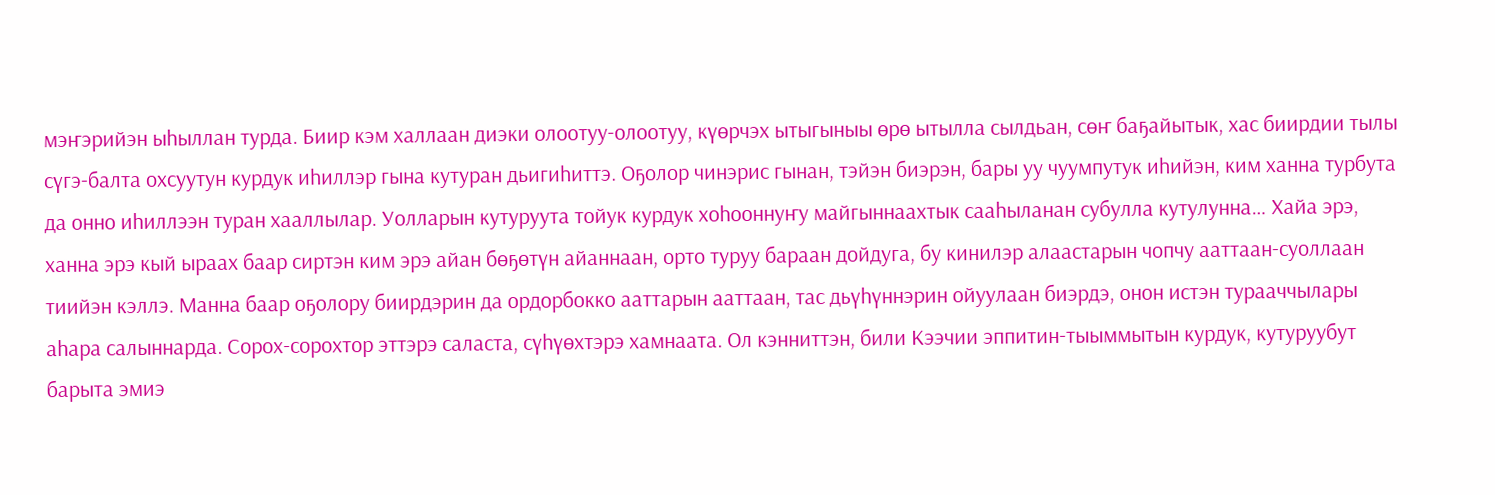мэҥэрийэн ыһыллан турда. Биир кэм халлаан диэки олоотуу-олоотуу, күөрчэх ытыгыныы өрө ытылла сылдьан, сөҥ баҕайытык, хас биирдии тылы сүгэ-балта охсуутун курдук иһиллэр гына кутуран дьигиһиттэ. Оҕолор чинэрис гынан, тэйэн биэрэн, бары уу чуумпутук иһийэн, ким ханна турбута да онно иһиллээн туран хааллылар. Уолларын кутуруута тойук курдук хоһооннуҥу майгыннаахтык сааһыланан субулла кутулунна… Хайа эрэ, ханна эрэ кый ыраах баар сиртэн ким эрэ айан бөҕөтүн айаннаан, орто туруу бараан дойдуга, бу кинилэр алаастарын чопчу ааттаан-суоллаан тиийэн кэллэ. Манна баар оҕолору биирдэрин да ордорбокко ааттарын ааттаан, тас дьүһүннэрин ойуулаан биэрдэ, онон истэн турааччылары аһара салыннарда. Сорох-сорохтор эттэрэ саласта, сүһүөхтэрэ хамнаата. Ол кэнниттэн, били Кээчии эппитин-тыыммытын курдук, кутуруубут барыта эмиэ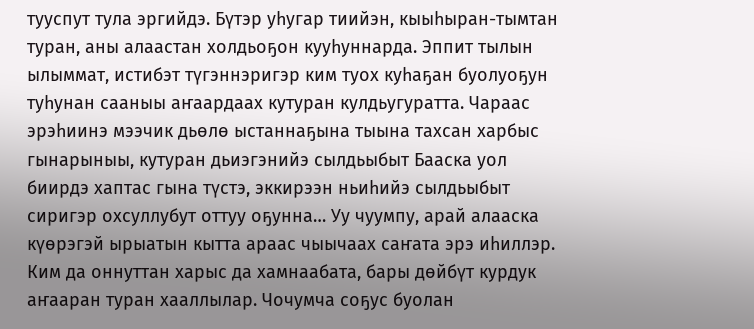тууспут тула эргийдэ. Бүтэр уһугар тиийэн, кыыһыран-тымтан туран, аны алаастан холдьоҕон кууһуннарда. Эппит тылын ылыммат, истибэт түгэннэригэр ким туох куһаҕан буолуоҕун туһунан сааныы аҥаардаах кутуран кулдьугуратта. Чараас эрэһиинэ мээчик дьөлө ыстаннаҕына тыына тахсан харбыс гынарыныы, кутуран дьиэгэнийэ сылдьыбыт Бааска уол биирдэ хаптас гына түстэ, эккирээн ньиһийэ сылдьыбыт сиригэр охсуллубут оттуу оҕунна… Уу чуумпу, арай алааска күөрэгэй ырыатын кытта араас чыычаах саҥата эрэ иһиллэр. Ким да оннуттан харыс да хамнаабата, бары дөйбүт курдук аҥааран туран хааллылар. Чочумча соҕус буолан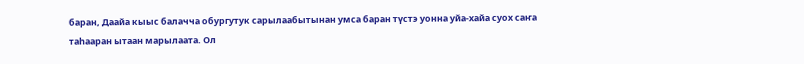баран, Даайа кыыс балачча обургутук сарылаабытынан умса баран түстэ уонна уйа-хайа суох саҥа таһааран ытаан марылаата. Ол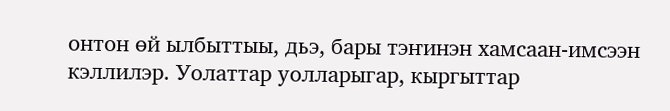онтон өй ылбыттыы, дьэ, бары тэҥинэн хамсаан-имсээн кэллилэр. Уолаттар уолларыгар, кыргыттар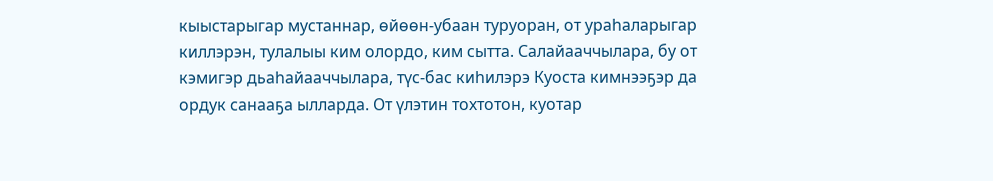кыыстарыгар мустаннар, өйөөн-убаан туруоран, от ураһаларыгар киллэрэн, тулалыы ким олордо, ким сытта. Салайааччылара, бу от кэмигэр дьаһайааччылара, түс-бас киһилэрэ Куоста кимнээҕэр да ордук санааҕа ылларда. От үлэтин тохтотон, куотар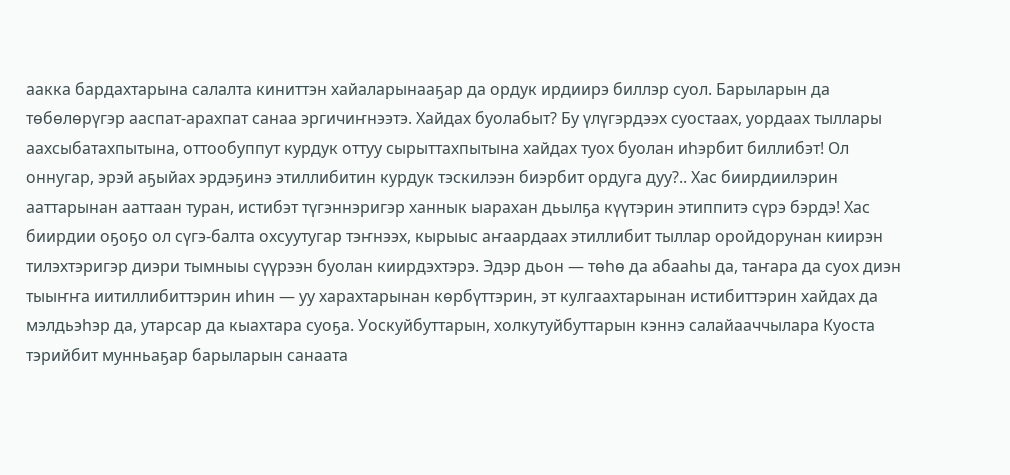аакка бардахтарына салалта киниттэн хайаларынааҕар да ордук ирдиирэ биллэр суол. Барыларын да төбөлөрүгэр ааспат-арахпат санаа эргичиҥнээтэ. Хайдах буолабыт? Бу үлүгэрдээх суостаах, уордаах тыллары аахсыбатахпытына, оттообуппут курдук оттуу сырыттахпытына хайдах туох буолан иһэрбит биллибэт! Ол оннугар, эрэй аҕыйах эрдэҕинэ этиллибитин курдук тэскилээн биэрбит ордуга дуу?.. Хас биирдиилэрин ааттарынан ааттаан туран, истибэт түгэннэригэр ханнык ыарахан дьылҕа күүтэрин этиппитэ сүрэ бэрдэ! Хас биирдии оҕоҕо ол сүгэ-балта охсуутугар тэҥнээх, кырыыс аҥаардаах этиллибит тыллар оройдорунан киирэн тилэхтэригэр диэри тымныы сүүрээн буолан киирдэхтэрэ. Эдэр дьон — төһө да абааһы да, таҥара да суох диэн тыыҥҥа иитиллибиттэрин иһин — уу харахтарынан көрбүттэрин, эт кулгаахтарынан истибиттэрин хайдах да мэлдьэһэр да, утарсар да кыахтара суоҕа. Уоскуйбуттарын, холкутуйбуттарын кэннэ салайааччылара Куоста тэрийбит мунньаҕар барыларын санаата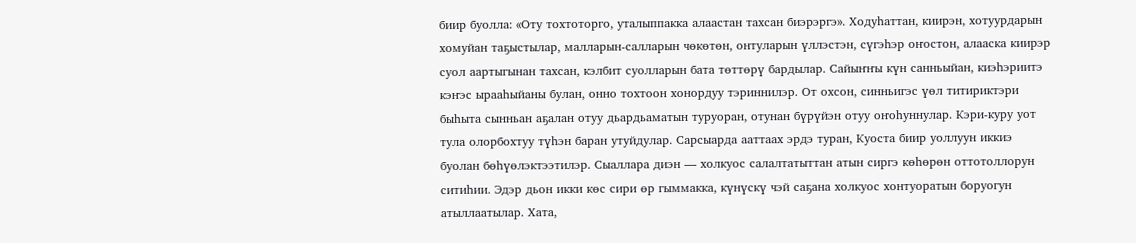биир буолла: «Оту тохтоторго, уталыппакка алаастан тахсан биэрэргэ». Ходуһаттан, киирэн, хотуурдарын хомуйан таҕыстылар, малларын-салларын чөкөтөн, онтуларын үллэстэн, сүгэһэр оҥостон, алааска киирэр суол аартыгынан тахсан, кэлбит суолларын бата төттөрү бардылар. Сайыҥҥы күн санньыйан, киэһэриитэ кэҥэс ырааһыйаны булан, онно тохтоон хонордуу тэриннилэр. От охсон, синньигэс үөл титириктэри быһыта сынньан аҕалан отуу дьардьаматын туруоран, отунан бүрүйэн отуу оҥоһуннулар. Кэри-куру уот тула олорбохтуу түһэн баран утуйдулар. Сарсыарда ааттаах эрдэ туран, Куоста биир уоллуун иккиэ буолан бөһүөлэктээтилэр. Сыаллара диэн — холкуос салалтатыттан атын сиргэ көһөрөн оттотоллорун ситиһии. Эдэр дьон икки көс сири өр гыммакка, күнүскү чэй саҕана холкуос хонтуоратын боруогун атыллаатылар. Хата,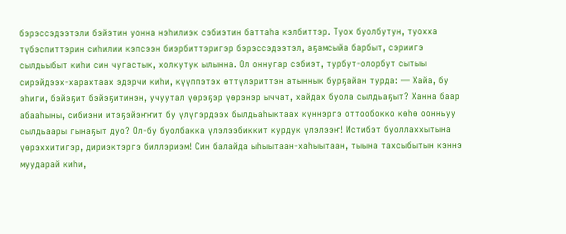бэрэссэдээтэли бэйэтин уонна нэһилиэк сэбиэтин баттаһа кэлбиттэр. Туох буолбутун, туохха түбэспиттэрин сиһилии кэпсээн биэрбиттэригэр бэрэссэдээтэл, аҕамсыйа барбыт, сэриигэ сылдьыбыт киһи син чугастык, холкутук ылынна. Ол оннугар сэбиэт, турбут-олорбут сытыы сирэйдээх-харахтаах эдэрчи киһи, күүппэтэх өттүлэриттэн атыннык бурҕайан турда: — Хайа, бу эһиги, бэйэҕит бэйэҕитинэн, учуутал үөрэҕэр үөрэнэр ыччат, хайдах буола сылдьаҕыт? Ханна баар абааһыны, сибиэни итэҕэйэҥҥит бу үлүгэрдээх былдьаһыктаах күннэргэ оттообокко көһө оонньуу сылдьаары гынаҕыт дуо? Ол-бу буолбакка үлэлээбиккит курдук үлэлээҥ! Истибэт буоллаххытына үөрэххитигэр, дириэктэргэ биллэриэм! Син балайда ыһыытаан-хаһыытаан, тыына тахсыбытын кэннэ муударай киһи,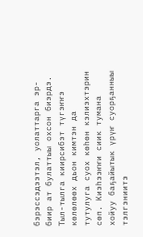бэрэссэдээтэл, уолаттарга эр-биир ат булаттыы охсон биэрдэ. Тыл-тылга киирсибэт түгэҥҥэ көлөлөөх дьон кимтэн да тутулуга суох көһөн кэлиэхтэрин сөп. Киэһээҥҥи сиик тумана хойуу баҕайытык үрүҥ суорҕанныы тэлгэниитэ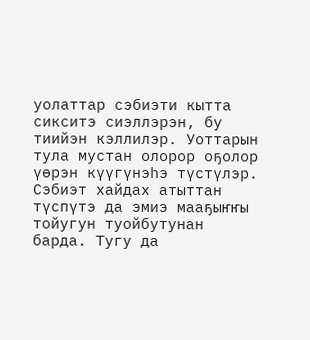уолаттар сэбиэти кытта сикситэ сиэллэрэн, бу тиийэн кэллилэр. Уоттарын тула мустан олорор оҕолор үөрэн күүгүнэһэ түстүлэр. Сэбиэт хайдах атыттан түспүтэ да эмиэ мааҕыҥҥы тойугун туойбутунан барда. Тугу да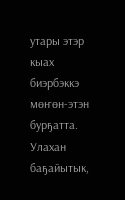утары этэр кыах биэрбэккэ мөҥөн-этэн бурҕатта. Улахан баҕайытык,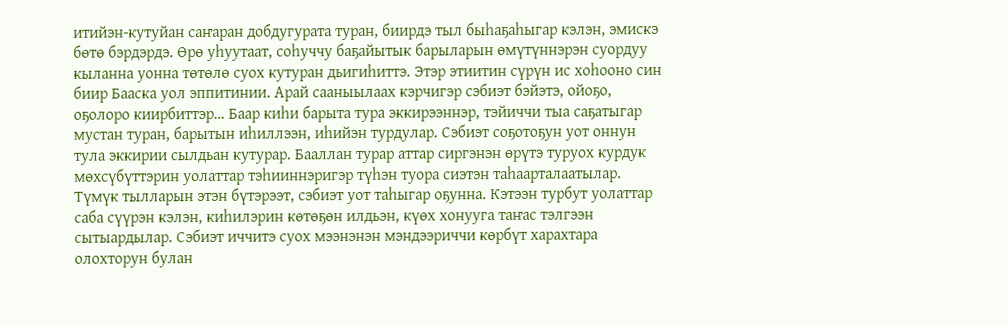итийэн-кутуйан саҥаран добдугурата туран, биирдэ тыл быһаҕаһыгар кэлэн, эмискэ бөтө бэрдэрдэ. Өрө уһуутаат, соһуччу баҕайытык барыларын өмүтүннэрэн суордуу кыланна уонна төтөлө суох кутуран дьигиһиттэ. Этэр этиитин сүрүн ис хоһооно син биир Бааска уол эппитинии. Арай сааныылаах кэрчигэр сэбиэт бэйэтэ, ойоҕо, оҕолоро киирбиттэр… Баар киһи барыта тура эккирээннэр, тэйиччи тыа саҕатыгар мустан туран, барытын иһиллээн, иһийэн турдулар. Сэбиэт соҕотоҕун уот оннун тула эккирии сылдьан кутурар. Бааллан турар аттар сиргэнэн өрүтэ туруох курдук мөхсүбүттэрин уолаттар тэһииннэригэр түһэн туора сиэтэн таһаарталаатылар. Түмүк тылларын этэн бүтэрээт, сэбиэт уот таһыгар оҕунна. Кэтээн турбут уолаттар саба сүүрэн кэлэн, киһилэрин көтөҕөн илдьэн, күөх хонууга таҥас тэлгээн сытыардылар. Сэбиэт иччитэ суох мээнэнэн мэндээриччи көрбүт харахтара олохторун булан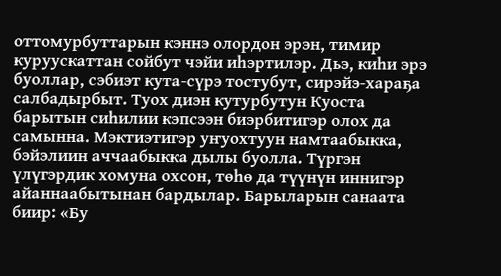оттомурбуттарын кэннэ олордон эрэн, тимир куруускаттан сойбут чэйи иһэртилэр. Дьэ, киһи эрэ буоллар, сэбиэт кута-сүрэ тостубут, сирэйэ-хараҕа салбадырбыт. Туох диэн кутурбутун Куоста барытын сиһилии кэпсээн биэрбитигэр олох да самынна. Мэктиэтигэр уҥуохтуун намтаабыкка, бэйэлиин аччаабыкка дылы буолла. Түргэн үлүгэрдик хомуна охсон, төһө да түүнүн иннигэр айаннаабытынан бардылар. Барыларын санаата биир: «Бу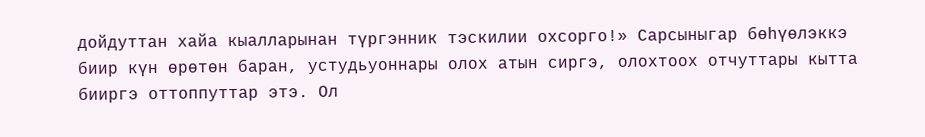дойдуттан хайа кыалларынан түргэнник тэскилии охсорго!» Сарсыныгар бөһүөлэккэ биир күн өрөтөн баран, устудьуоннары олох атын сиргэ, олохтоох отчуттары кытта бииргэ оттоппуттар этэ. Ол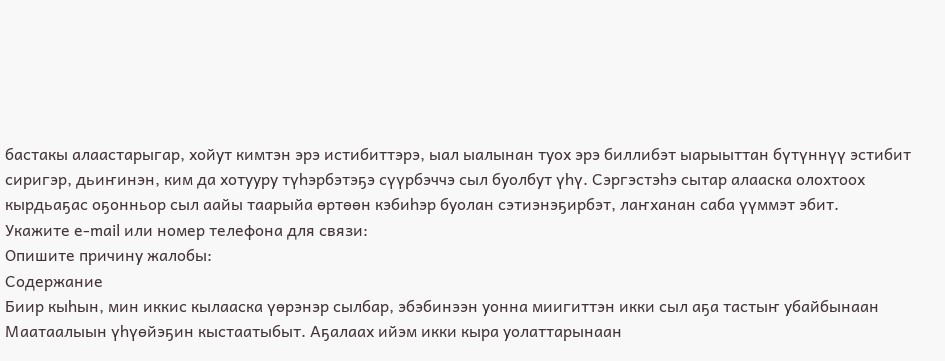бастакы алаастарыгар, хойут кимтэн эрэ истибиттэрэ, ыал ыалынан туох эрэ биллибэт ыарыыттан бүтүннүү эстибит сиригэр, дьиҥинэн, ким да хотууру түһэрбэтэҕэ сүүрбэччэ сыл буолбут үһү. Сэргэстэһэ сытар алааска олохтоох кырдьаҕас оҕонньор сыл аайы таарыйа өртөөн кэбиһэр буолан сэтиэнэҕирбэт, лаҥханан саба үүммэт эбит.
Укажите e-mail или номер телефона для связи:
Опишите причину жалобы:
Содержание
Биир кыһын, мин иккис кылааска үөрэнэр сылбар, эбэбинээн уонна миигиттэн икки сыл аҕа тастыҥ убайбынаан Маатаалыын үһүөйэҕин кыстаатыбыт. Аҕалаах ийэм икки кыра уолаттарынаан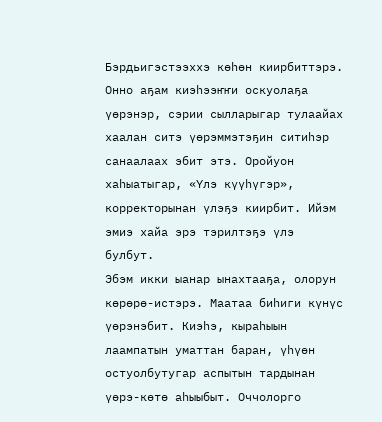Бэрдьигэстээххэ көһөн киирбиттэрэ. Онно аҕам киэһээҥҥи оскуолаҕа үөрэнэр, сэрии сылларыгар тулаайах хаалан ситэ үөрэммэтэҕин ситиһэр санаалаах эбит этэ. Оройуон хаһыатыгар, «Үлэ күүһүгэр», корректорынан үлэҕэ киирбит. Ийэм эмиэ хайа эрэ тэрилтэҕэ үлэ булбут.
Эбэм икки ыанар ынахтааҕа, олорун көрөрө-истэрэ. Маатаа биһиги күнүс үөрэнэбит. Киэһэ, кыраһыын лаампатын уматтан баран, үһүөн остуолбутугар аспытын тардынан үөрэ-көтө аһыыбыт. Оччолорго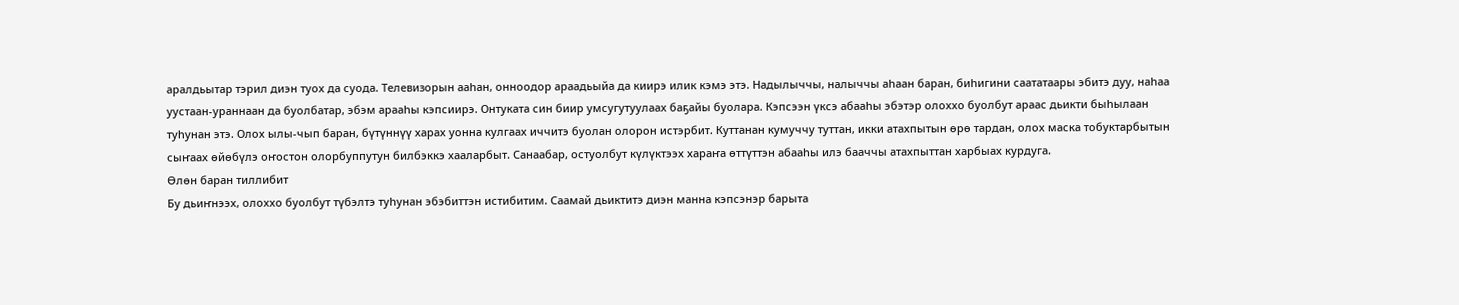аралдьытар тэрил диэн туох да суода. Телевизорын ааһан, онноодор араадьыйа да киирэ илик кэмэ этэ. Надылыччы, налыччы аһаан баран, биһигини саататаары эбитэ дуу, наһаа уустаан-ураннаан да буолбатар, эбэм арааһы кэпсиирэ. Онтуката син биир умсугутуулаах баҕайы буолара. Кэпсээн үксэ абааһы эбэтэр олоххо буолбут араас дьикти быһылаан туһунан этэ. Олох ылы-чып баран, бүтүннүү харах уонна кулгаах иччитэ буолан олорон истэрбит. Куттанан кумуччу туттан, икки атахпытын өрө тардан, олох маска тобуктарбытын сыҥаах өйөбүлэ оҥостон олорбуппутун билбэккэ хааларбыт. Санаабар, остуолбут күлүктээх хараҥа өттүттэн абааһы илэ бааччы атахпыттан харбыах курдуга.
Өлөн баран тиллибит
Бу дьиҥнээх, олоххо буолбут түбэлтэ туһунан эбэбиттэн истибитим. Саамай дьиктитэ диэн манна кэпсэнэр барыта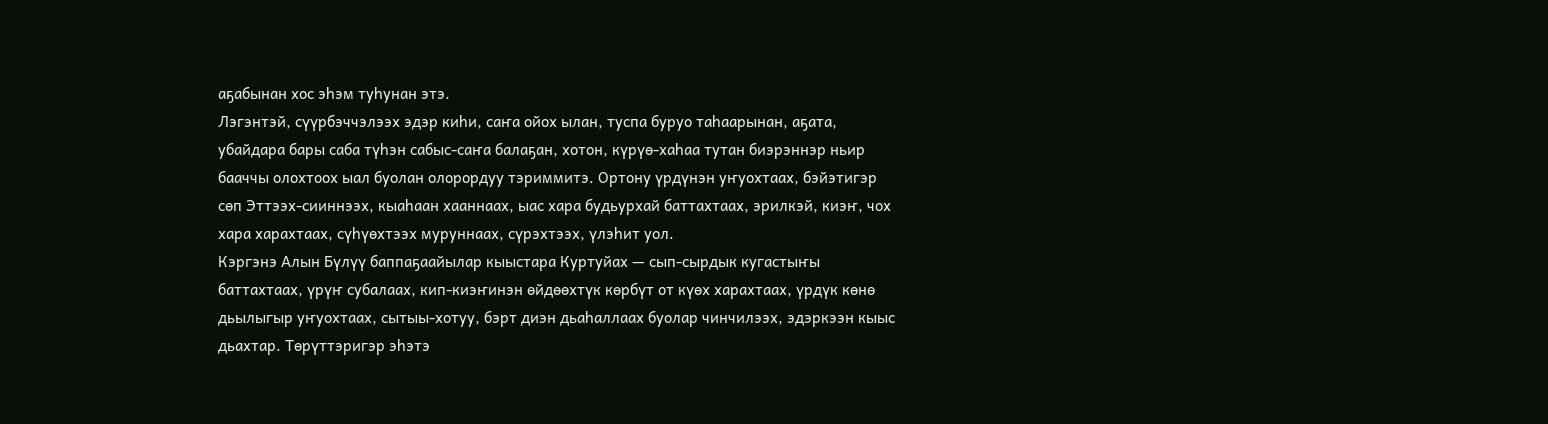аҕабынан хос эһэм туһунан этэ.
Лэгэнтэй, сүүрбэччэлээх эдэр киһи, саҥа ойох ылан, туспа буруо таһаарынан, аҕата, убайдара бары саба түһэн сабыс-саҥа балаҕан, хотон, күрүө-хаһаа тутан биэрэннэр ньир бааччы олохтоох ыал буолан олорордуу тэриммитэ. Ортону үрдүнэн уҥуохтаах, бэйэтигэр сөп Эттээх-сииннээх, кыаһаан хааннаах, ыас хара будьурхай баттахтаах, эрилкэй, киэҥ, чох хара харахтаах, сүһүөхтээх муруннаах, сүрэхтээх, үлэһит уол.
Кэргэнэ Алын Бүлүү баппаҕаайылар кыыстара Куртуйах — сып-сырдык кугастыҥы баттахтаах, үрүҥ субалаах, кип-киэҥинэн өйдөөхтүк көрбүт от күөх харахтаах, үрдүк көнө дьылыгыр уҥуохтаах, сытыы-хотуу, бэрт диэн дьаһаллаах буолар чинчилээх, эдэркээн кыыс дьахтар. Төрүттэригэр эһэтэ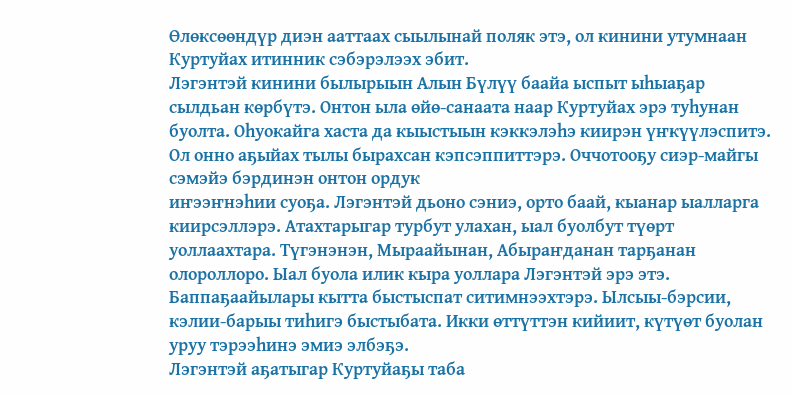Өлөксөөндүр диэн ааттаах сыылынай поляк этэ, ол кинини утумнаан Куртуйах итинник сэбэрэлээх эбит.
Лэгэнтэй кинини былырыын Алын Бүлүү баайа ыспыт ыһыаҕар сылдьан көрбүтэ. Онтон ыла өйө-санаата наар Куртуйах эрэ туһунан буолта. Оһуокайга хаста да кыыстыын кэккэлэһэ киирэн үҥкүүлэспитэ. Ол онно аҕыйах тылы бырахсан кэпсэппиттэрэ. Оччотооҕу сиэр-майгы сэмэйэ бэрдинэн онтон ордук
иҥээҥнэһии суоҕа. Лэгэнтэй дьоно сэниэ, орто баай, кыанар ыалларга киирсэллэрэ. Атахтарыгар турбут улахан, ыал буолбут түөрт уоллаахтара. Түгэнэнэн, Мыраайынан, Абыраҥданан тарҕанан олороллоро. Ыал буола илик кыра уоллара Лэгэнтэй эрэ этэ. Баппаҕаайылары кытта быстыспат ситимнээхтэрэ. Ылсыы-бэрсии, кэлии-барыы тиһигэ быстыбата. Икки өттүттэн кийиит, күтүөт буолан уруу тэрээһинэ эмиэ элбэҕэ.
Лэгэнтэй аҕатыгар Куртуйаҕы таба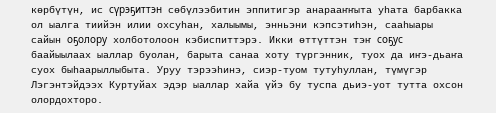көрбүтүн, ис сүрэҕиттэн сөбүлээбитин эппитигэр анарааҥҥыта уһата барбакка ол ыалга тиийэн илии охсуһан, халыымы, энньэни кэпсэтиһэн, сааһыары сайын оҕолору холботолоон кэбиспиттэрэ. Икки өттүттэн тэҥ соҕус баайыылаах ыаллар буолан, барыта санаа хоту түргэнник, туох да иҥэ-дьаҥа суох быһаарыллыбыта. Уруу тэрээһинэ, сиэр-туом тутуһуллан, түмүгэр Лэгэнтэйдээх Куртуйах эдэр ыаллар хайа үйэ бу туспа дьиэ-уот тутта охсон олордохторо.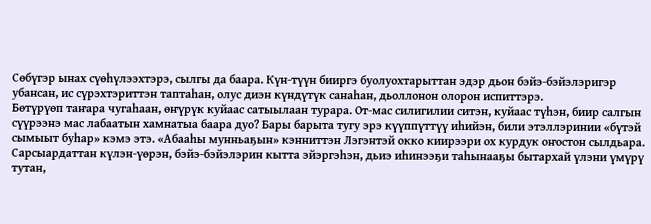Сөбүгэр ынах сүөһүлээхтэрэ, сылгы да баара. Күн-түүн бииргэ буолуохтарыттан эдэр дьон бэйэ-бэйэлэригэр убансан, ис сүрэхтэриттэн таптаһан, олус диэн күндүтүк санаһан, дьоллонон олорон испиттэрэ.
Бөтүрүөп таҥара чугаһаан, өҥүрүк куйаас сатыылаан турара. От-мас силигилии ситэн, куйаас түһэн, биир салгын сүүрээнэ мас лабаатын хамнатыа баара дуо? Бары барыта тугу эрэ күүппүттүү иһийэн, били этэллэринии «бүтэй сымыыт буһар» кэмэ этэ. «Абааһы мунньаҕын» кэнниттэн Лэгэнтэй окко киирээри ох курдук оҥостон сылдьара.
Сарсыардаттан күлэн-үөрэн, бэйэ-бэйэлэрин кытта эйэргэһэн, дьиэ иһинээҕи таһынааҕы бытархай үлэни үмүрү тутан,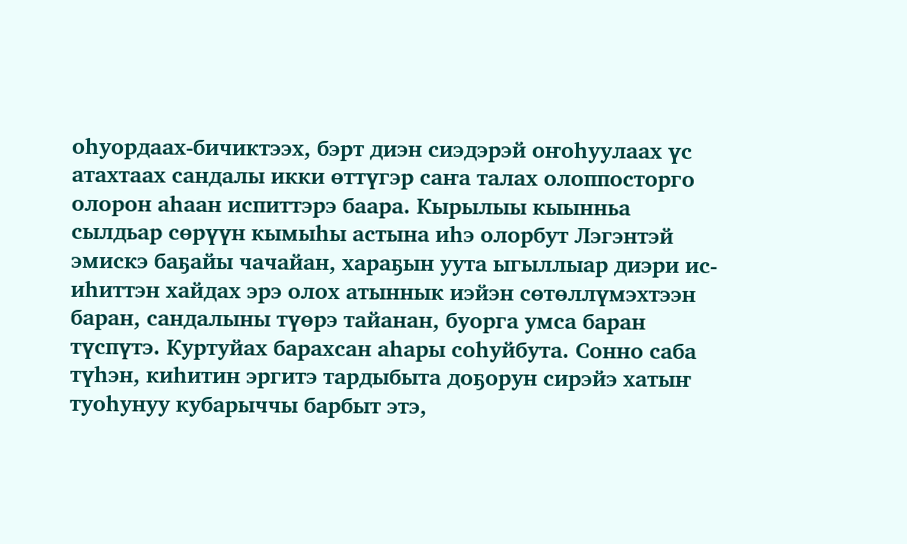оһуордаах-бичиктээх, бэрт диэн сиэдэрэй оҥоһуулаах үс атахтаах сандалы икки өттүгэр саҥа талах олоппосторго олорон аһаан испиттэрэ баара. Кырылыы кыынньа сылдьар сөрүүн кымыһы астына иһэ олорбут Лэгэнтэй эмискэ баҕайы чачайан, хараҕын уута ыгыллыар диэри ис-иһиттэн хайдах эрэ олох атыннык иэйэн сөтөллүмэхтээн баран, сандалыны түөрэ тайанан, буорга умса баран түспүтэ. Куртуйах барахсан аһары соһуйбута. Сонно саба түһэн, киһитин эргитэ тардыбыта доҕорун сирэйэ хатыҥ туоһунуу кубарыччы барбыт этэ,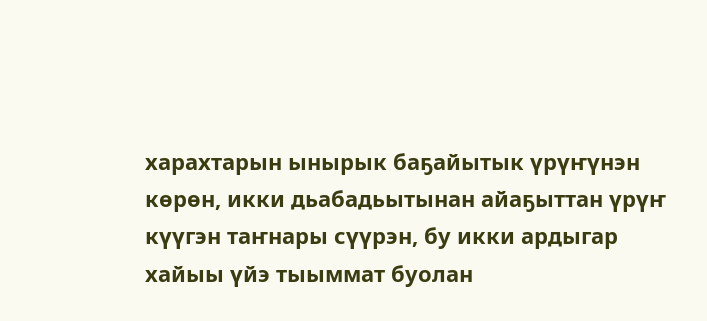харахтарын ынырык баҕайытык үрүҥүнэн көрөн, икки дьабадьытынан айаҕыттан үрүҥ күүгэн таҥнары сүүрэн, бу икки ардыгар хайыы үйэ тыыммат буолан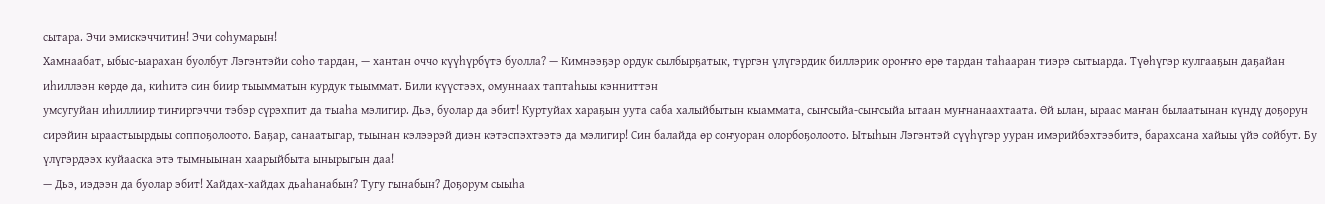сытара. Эчи эмискэччитин! Эчи соһумарын!
Хамнаабат, ыбыс-ыарахан буолбут Лэгэнтэйи соһо тардан, — хантан оччо күүһүрбүтэ буолла? — Кимнээҕэр ордук сылбырҕатык, түргэн үлүгэрдик биллэрик ороҥҥо өрө тардан таһааран тиэрэ сытыарда. Түөһүгэр кулгааҕын даҕайан иһиллээн көрдө да, киһитэ син биир тыымматын курдук тыыммат. Били күүстээх, омуннаах таптаһыы кэнниттэн
умсугуйан иһиллиир тиҥиргэччи тэбэр сүрэхпит да тыаһа мэлигир. Дьэ, буолар да эбит! Куртуйах хараҕын уута саба халыйбытын кыаммата, сыҥсыйа-сыҥсыйа ытаан муҥнанаахтаата. Өй ылан, ыраас маҥан былаатынан күндү доҕорун сирэйин ыраастыырдыы соппоҕолоото. Баҕар, санаатыгар, тыынан кэлээрэй диэн кэтэспэхтээтэ да мэлигир! Син балайда өр соҥуоран олорбоҕолоото. Ытыһын Лэгэнтэй сүүһүгэр ууран имэрийбэхтээбитэ, барахсана хайыы үйэ сойбут. Бу үлүгэрдээх куйааска этэ тымныынан хаарыйбыта ынырыгын даа!
— Дьэ, иэдээн да буолар эбит! Хайдах-хайдах дьаһанабын? Тугу гынабын? Доҕорум сыыһа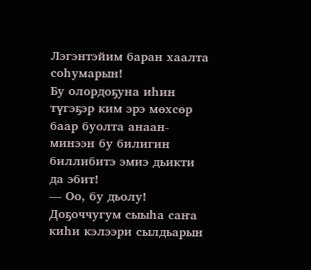Лэгэнтэйим баран хаалта соһумарын!
Бу олордоҕуна иһин түгэҕэр ким эрэ мөхсөр баар буолта анаан-минээн бу билигин биллибитэ эмиэ дьикти да эбит!
— Оо, бу дьолу! Доҕоччугум сыыһа саҥа киһи кэлээри сылдьарын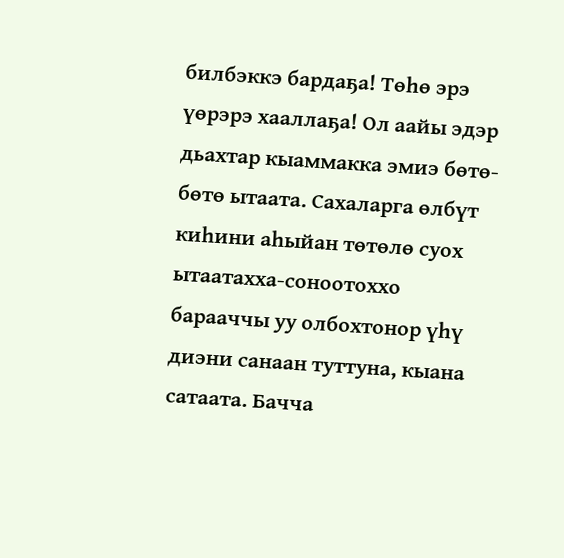билбэккэ бардаҕа! Төһө эрэ үөрэрэ хааллаҕа! Ол аайы эдэр дьахтар кыаммакка эмиэ бөтө-бөтө ытаата. Сахаларга өлбүт киһини аһыйан төтөлө суох ытаатахха-соноотоххо барааччы уу олбохтонор үһү диэни санаан туттуна, кыана сатаата. Бачча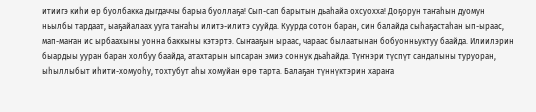итиигэ киһи өр буолбакка дыгдаччы барыа буоллаҕа! Сып-сап барытын дьаһайа охсуохха! Доҕорун таҥаһын дуомун ньылбы тардаат, ыаҕайалаах ууга таҥаһы илитэ-илитэ сууйда. Куурда сотон баран, син балайда сыһаҕастаһан ып-ыраас, мап-маҥан ис ырбаахыны уонна баккыны кэтэртэ. Сыҥааҕын ыраас, чараас былаатынан бобуонньуктуу баайда. Илиилэрин быардыы ууран баран холбуу баайда, атахтарын ыпсаран эмиэ соннук дьаһайда. Түҥнэри түспүт сандалыны туруоран, ыһыллыбыт иһити-хомуоһу, тохтубут аһы хомуйан өрө тарта. Балаҕан түннүктэрин хараҥа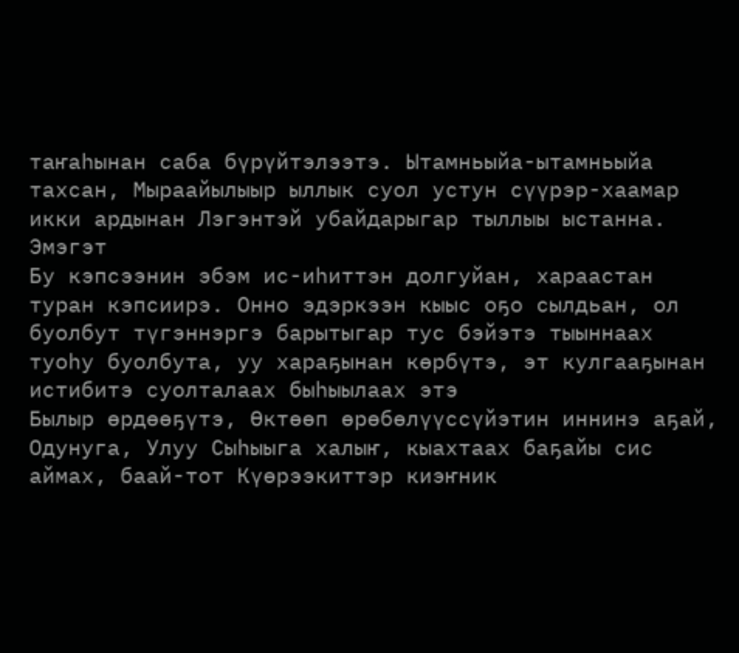таҥаһынан саба бүрүйтэлээтэ. Ытамньыйа-ытамньыйа тахсан, Мыраайылыыр ыллык суол устун сүүрэр-хаамар икки ардынан Лэгэнтэй убайдарыгар тыллыы ыстанна.
Эмэгэт
Бу кэпсээнин эбэм ис-иһиттэн долгуйан, хараастан туран кэпсиирэ. Онно эдэркээн кыыс оҕо сылдьан, ол буолбут түгэннэргэ барытыгар тус бэйэтэ тыыннаах туоһу буолбута, уу хараҕынан көрбүтэ, эт кулгааҕынан истибитэ суолталаах быһыылаах этэ
Былыр өрдөөҕүтэ, Өктөөп өрөбөлүүссүйэтин иннинэ аҕай, Одунуга, Улуу Сыһыыга халыҥ, кыахтаах баҕайы сис аймах, баай-тот Күөрээкиттэр киэҥник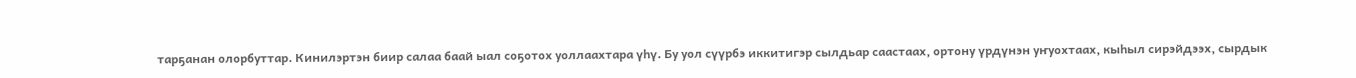тарҕанан олорбуттар. Кинилэртэн биир салаа баай ыал соҕотох уоллаахтара үһү. Бу уол сүүрбэ иккитигэр сылдьар саастаах, ортону үрдүнэн уҥуохтаах, кыһыл сирэйдээх, сырдык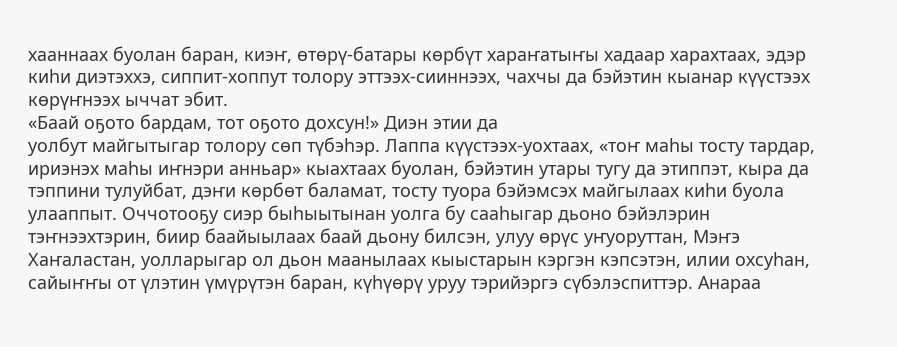хааннаах буолан баран, киэҥ, өтөрү-батары көрбүт хараҥатыҥы хадаар харахтаах, эдэр киһи диэтэххэ, сиппит-хоппут толору эттээх-сииннээх, чахчы да бэйэтин кыанар күүстээх көрүҥнээх ыччат эбит.
«Баай оҕото бардам, тот оҕото дохсун!» Диэн этии да
уолбут майгытыгар толору сөп түбэһэр. Лаппа күүстээх-уохтаах, «тоҥ маһы тосту тардар, ириэнэх маһы иҥнэри анньар» кыахтаах буолан, бэйэтин утары тугу да этиппэт, кыра да тэппини тулуйбат, дэҥи көрбөт баламат, тосту туора бэйэмсэх майгылаах киһи буола улааппыт. Оччотооҕу сиэр быһыытынан уолга бу сааһыгар дьоно бэйэлэрин тэҥнээхтэрин, биир баайыылаах баай дьону билсэн, улуу өрүс уҥуоруттан, Мэҥэ Хаҥаластан, уолларыгар ол дьон маанылаах кыыстарын кэргэн кэпсэтэн, илии охсуһан, сайыҥҥы от үлэтин үмүрүтэн баран, күһүөрү уруу тэрийэргэ сүбэлэспиттэр. Анараа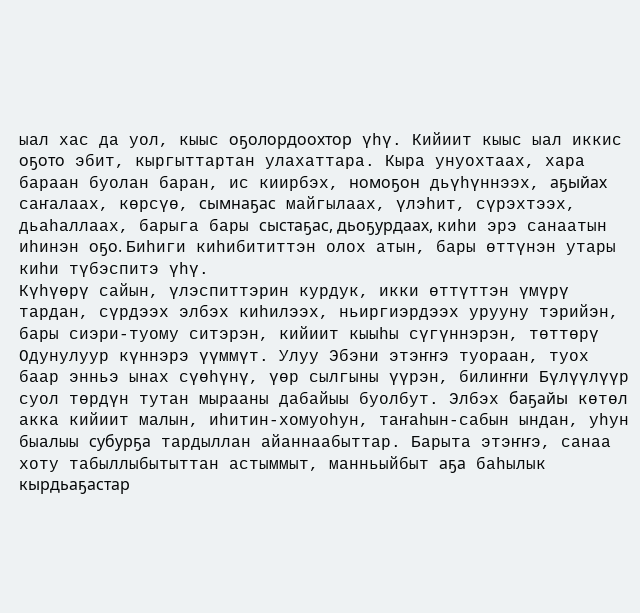ыал хас да уол, кыыс оҕолордоохтор үһү. Кийиит кыыс ыал иккис оҕото эбит, кыргыттартан улахаттара. Кыра унуохтаах, хара бараан буолан баран, ис киирбэх, номоҕон дьүһүннээх, аҕыйах саҥалаах, көрсүө, сымнаҕас майгылаах, үлэһит, сүрэхтээх, дьаһаллаах, барыга бары сыстаҕас, дьоҕурдаах, киһи эрэ санаатын иһинэн оҕо. Биһиги киһибититтэн олох атын, бары өттүнэн утары киһи түбэспитэ үһү.
Күһүөрү сайын, үлэспиттэрин курдук, икки өттүттэн үмүрү тардан, сүрдээх элбэх киһилээх, ньиргиэрдээх урууну тэрийэн, бары сиэри-туому ситэрэн, кийиит кыыһы сүгүннэрэн, төттөрү Одунулуур күннэрэ үүммүт. Улуу Эбэни этэҥҥэ туораан, туох баар энньэ ынах сүөһүнү, үөр сылгыны үүрэн, билиҥҥи Бүлүүлүүр суол төрдүн тутан мырааны дабайыы буолбут. Элбэх баҕайы көтөл акка кийиит малын, иһитин-хомуоһун, таҥаһын-сабын ындан, уһун быалыы субурҕа тардыллан айаннаабыттар. Барыта этэҥҥэ, санаа хоту табыллыбытыттан астыммыт, манньыйбыт аҕа баһылык кырдьаҕастар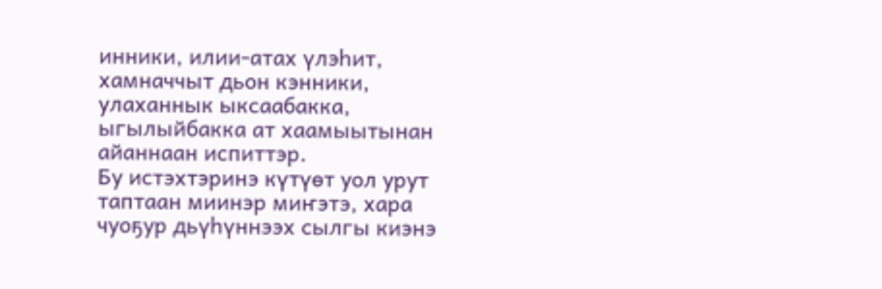инники, илии-атах үлэһит, хамначчыт дьон кэнники, улаханнык ыксаабакка, ыгылыйбакка ат хаамыытынан айаннаан испиттэр.
Бу истэхтэринэ күтүөт уол урут таптаан миинэр миҥэтэ, хара чуоҕур дьүһүннээх сылгы киэнэ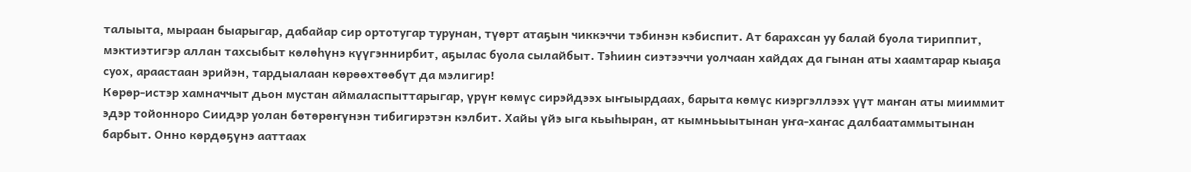талыыта, мыраан быарыгар, дабайар сир ортотугар турунан, түөрт атаҕын чиккэччи тэбинэн кэбиспит. Ат барахсан уу балай буола тириппит, мэктиэтигэр аллан тахсыбыт көлөһүнэ күүгэннирбит, аҕылас буола сылайбыт. Тэһиин сиэтээччи уолчаан хайдах да гынан аты хаамтарар кыаҕа суох, араастаан эрийэн, тардыалаан көрөөхтөөбүт да мэлигир!
Көрөр-истэр хамначчыт дьон мустан аймаласпыттарыгар, үрүҥ көмүс сирэйдээх ыҥыырдаах, барыта көмүс киэргэллээх үүт маҥан аты мииммит эдэр тойонноро Сиидэр уолан бөтөрөҥүнэн тибигирэтэн кэлбит. Хайы үйэ ыга кьыһыран, ат кымньыытынан уҥа-хаҥас далбаатаммытынан барбыт. Онно көрдөҕүнэ ааттаах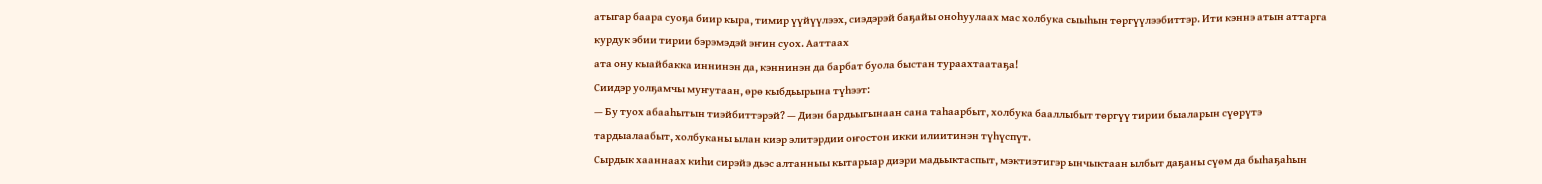атыгар баара суоҕа биир кыра, тимир үүйүүлээх, сиэдэрэй баҕайы оноһуулаах мас холбука сыыһын төргүүлээбиттэр. Ити кэннэ атын аттарга курдук эбии тирии бэрэмэдэй эҥин суох. Ааттаах
ата ону кыайбакка иннинэн да, кэннинэн да барбат буола быстан тураахтаатаҕа!
Сиидэр уолҕамчы муҥутаан, өрө кыбдьырына түһээт:
— Бу туох абааһытын тиэйбиттэрэй? — Диэн бардьыгынаан сана таһаарбыт, холбука бааллыбыт төргүү тирии быаларын сүөрүтэ тардыалаабыт, холбуканы ылан киэр элитэрдии оҥостон икки илиитинэн түһүспүт.
Сырдык хааннаах киһи сирэйэ дьэс алтанныы кытарыар диэри мадьыктаспыт, мэктиэтигэр ынчыктаан ылбыт даҕаны сүөм да быһаҕаһын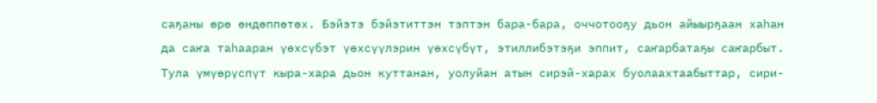саҕаны өрө өндөппөтөх. Бэйэтэ бэйэтиттэн тэптэн бара-бара, оччотооҕу дьон айыырҕаан хаһан да саҥа таһааран үөхсүбэт үөхсүүлэрин үөхсүбүт, этиллибэтэҕи эппит, саҥарбатаҕы саҥарбыт. Тула үмүөрүспүт кыра-хара дьон куттанан, уолуйан атын сирэй-харах буолаахтаабыттар, сири-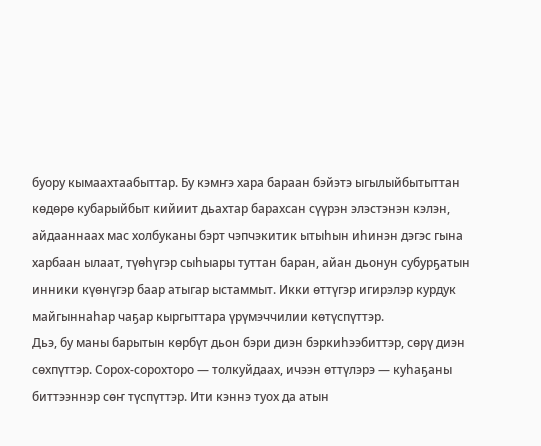буору кымаахтаабыттар. Бу кэмҥэ хара бараан бэйэтэ ыгылыйбытыттан көдөрө кубарыйбыт кийиит дьахтар барахсан сүүрэн элэстэнэн кэлэн, айдааннаах мас холбуканы бэрт чэпчэкитик ытыһын иһинэн дэгэс гына харбаан ылаат, түөһүгэр сыһыары туттан баран, айан дьонун субурҕатын инники күөнүгэр баар атыгар ыстаммыт. Икки өттүгэр игирэлэр курдук майгыннаһар чаҕар кыргыттара үрүмэччилии көтүспүттэр.
Дьэ, бу маны барытын көрбүт дьон бэри диэн бэркиһээбиттэр, сөрү диэн сөхпүттэр. Сорох-сорохторо — толкуйдаах, ичээн өттүлэрэ — куһаҕаны биттээннэр сөҥ түспүттэр. Ити кэннэ туох да атын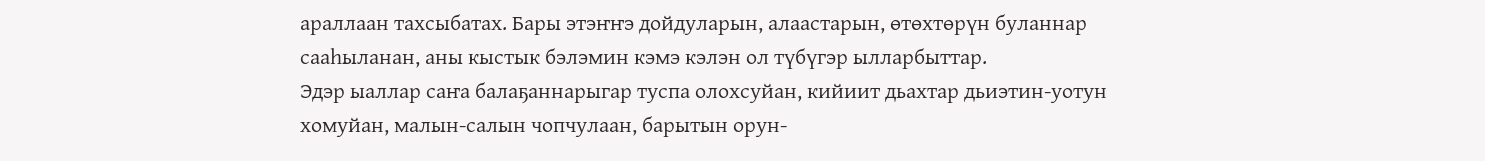араллаан тахсыбатах. Бары этэҥҥэ дойдуларын, алаастарын, өтөхтөрүн буланнар сааһыланан, аны кыстык бэлэмин кэмэ кэлэн ол түбүгэр ылларбыттар.
Эдэр ыаллар саҥа балаҕаннарыгар туспа олохсуйан, кийиит дьахтар дьиэтин-уотун хомуйан, малын-салын чопчулаан, барытын орун-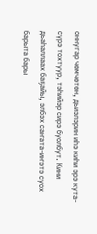оннугар чөмчөтөн, дьиэлэрин иһэ киһи эрэ кута-сүрэ тохтуур, тэһийэр сирэ буолбут. Кини дьаһаллаах баҕайы, элбэх саҥата-иҥэтэ суох барыта бары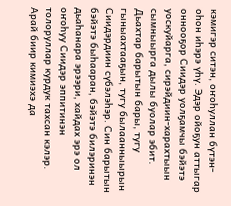кэмигэр ситэн, оҥоһуллан бүтэн-оһон иһэрэ үһү. Эдэр ойоҕун аттыгар оннооҕор Сиидэр уолҕамчы бэйэтэ уоскуйарга, сирэйдиин-харахтыын сымныырга дылы буолар эбит. Дьахтар барытын бары, тугу гыныахтааҕын, тугу былаанныырын Сиидэрдиин сүбэлэһэр. Син барытын бэйэтэ быһааран, бэйэтэ билэринэн дьаһанара эрээри, хайдах эрэ ол оҥоһуу Сиидэр эппитинэн толоруллар курдук тахсан кэлэр.
Арай биир кимиэхэ да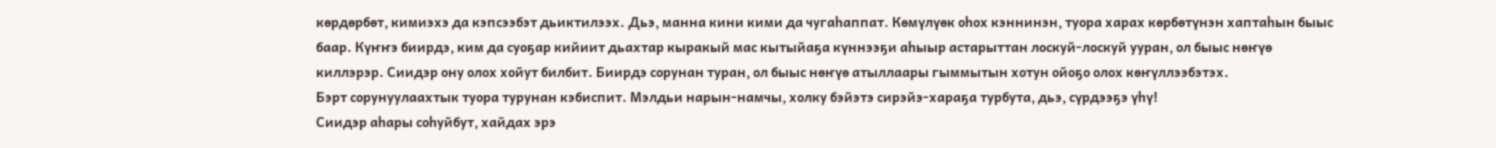көрдөрбөт, кимиэхэ да кэпсээбэт дьиктилээх. Дьэ, манна кини кими да чугаһаппат. Көмүлүөк оһох кэннинэн, туора харах көрбөтүнэн хаптаһын быыс баар. Күҥҥэ биирдэ, ким да суоҕар кийиит дьахтар кыракый мас кытыйаҕа күннээҕи аһыыр астарыттан лоскуй-лоскуй ууран, ол быыс нөҥүө киллэрэр. Сиидэр ону олох хойут билбит. Биирдэ сорунан туран, ол быыс нөҥүө атыллаары гыммытын хотун ойоҕо олох көҥүллээбэтэх.
Бэрт сорунуулаахтык туора турунан кэбиспит. Мэлдьи нарын-намчы, холку бэйэтэ сирэйэ-хараҕа турбута, дьэ, сүрдээҕэ үһү!
Сиидэр аһары соһуйбут, хайдах эрэ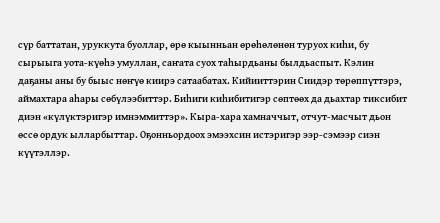сүр баттатан, уруккута буоллар, өрө кыынньан өрөһөлөнөн туруох киһи, бу сырыыга уота-күөһэ умуллан, саҥата суох таһырдьаны былдьаспыт. Кэлин даҕаны аны бу быыс нөҥүө киирэ сатаабатах. Кийииттэрин Сиидэр төрөппүттэрэ, аймахтара аһары сөбүлээбиттэр. Биһиги киһибитигэр сөптөөх да дьахтар тиксибит диэн «күлүктэригэр имнэммиттэр». Кыра-хара хамначчыт, отчут-масчыт дьон өссө ордук ылларбыттар. Оҕонньордоох эмээхсин истэригэр ээр-сэмээр сиэн күүтэллэр.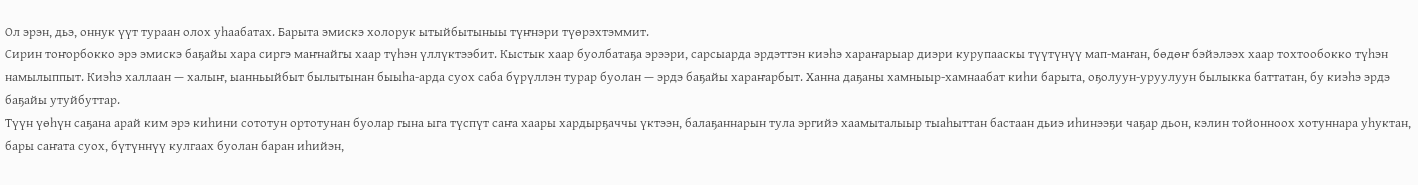Ол эрэн, дьэ, оннук үүт тураан олох уһаабатах. Барыта эмискэ холорук ытыйбытыныы түҥнэри түөрэхтэммит.
Сирин тоҥорбокко эрэ эмискэ баҕайы хара сиргэ маҥнайгы хаар түһэн үллүктээбит. Кыстык хаар буолбатаҕа эрээри, сарсыарда эрдэттэн киэһэ хараҥарыар диэри курупааскы түүтүнүү мап-маҥан, бөдөҥ бэйэлээх хаар тохтообокко түһэн намылыппыт. Киэһэ халлаан — халыҥ, ыанньыйбыт былытынан быыһа-арда суох саба бүрүллэн турар буолан — эрдэ баҕайы хараҥарбыт. Ханна даҕаны хамныыр-хамнаабат киһи барыта, оҕолуун-уруулуун былыкка баттатан, бу киэһэ эрдэ баҕайы утуйбуттар.
Түүн үөһүн саҕана арай ким эрэ киһини сототун ортотунан буолар гына ыга түспүт саҥа хаары хардырҕаччы үктээн, балаҕаннарын тула эргийэ хаамыталыыр тыаһыттан бастаан дьиэ иһинээҕи чаҕар дьон, кэлин тойонноох хотуннара уһуктан, бары саҥата суох, бүтүннүү кулгаах буолан баран иһийэн,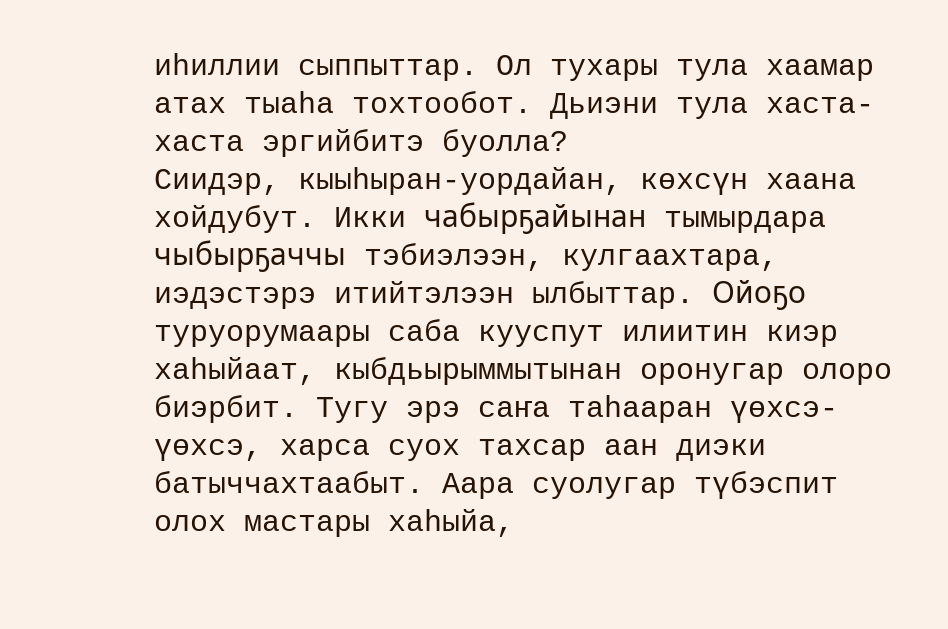иһиллии сыппыттар. Ол тухары тула хаамар атах тыаһа тохтообот. Дьиэни тула хаста-хаста эргийбитэ буолла?
Сиидэр, кыыһыран-уордайан, көхсүн хаана хойдубут. Икки чабырҕайынан тымырдара чыбырҕаччы тэбиэлээн, кулгаахтара, иэдэстэрэ итийтэлээн ылбыттар. Ойоҕо туруорумаары саба кууспут илиитин киэр хаһыйаат, кыбдьырыммытынан оронугар олоро биэрбит. Тугу эрэ саҥа таһааран үөхсэ-үөхсэ, харса суох тахсар аан диэки батыччахтаабыт. Аара суолугар түбэспит олох мастары хаһыйа,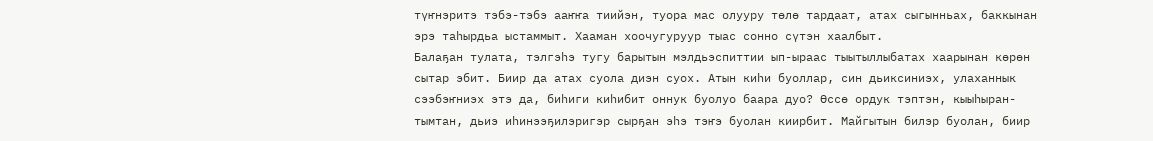түҥнэритэ тэбэ-тэбэ ааҥҥа тиийэн, туора мас олууру төлө тардаат, атах сыгынньах, баккынан эрэ таһырдьа ыстаммыт. Хааман хоочугуруур тыас сонно сүтэн хаалбыт.
Балаҕан тулата, тэлгэһэ тугу барытын мэлдьэспиттии ып-ыраас тыытыллыбатах хаарынан көрөн сытар эбит. Биир да атах суола диэн суох. Атын киһи буоллар, син дьиксиниэх, улаханнык сээбэҥниэх этэ да, биһиги киһибит оннук буолуо баара дуо? Өссө ордук тэптэн, кыыһыран-тымтан, дьиэ иһинээҕилэригэр сырҕан эһэ тэҥэ буолан киирбит. Майгытын билэр буолан, биир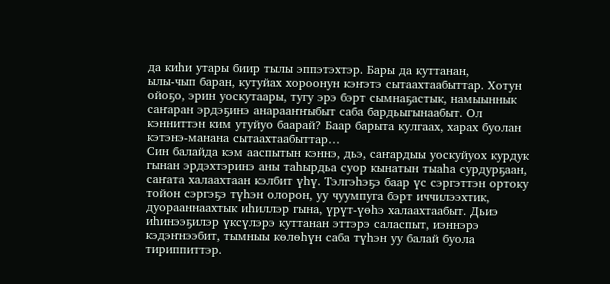да киһи утары биир тылы эппэтэхтэр. Бары да куттанан,
ылы-чып баран, кутуйах хороонун кэҥэтэ сытаахтаабыттар. Хотун ойоҕо, эрин уоскутаары, тугу эрэ бэрт сымнаҕастык, намыыннык саҥаран эрдэҕинэ анарааҥҥыбыт саба бардьыгынаабыт. Ол кэнниттэн ким утуйуо баарай? Баар барыта кулгаах, харах буолан кэтэнэ-манана сытаахтаабыттар…
Син балайда кэм ааспытын кэннэ, дьэ, саҥардыы уоскуйуох курдук гынан эрдэхтэринэ аны таһырдьа суор кынатын тыаһа сурдурҕаан, саҥата халаахтаан кэлбит үһү. Тэлгэһэҕэ баар үс сэргэттэн ортоку тойон сэргэҕэ түһэн олорон, уу чуумпуга бэрт иччилээхтик, дуорааннаахтык иһиллэр гына, үрүт-үөһэ халаахтаабыт. Дьиэ иһинээҕилэр үксүлэрэ куттанан эттэрэ саласпыт, иэннэрэ кэдэҥнээбит, тымныы көлөһүн саба түһэн уу балай буола тириппиттэр.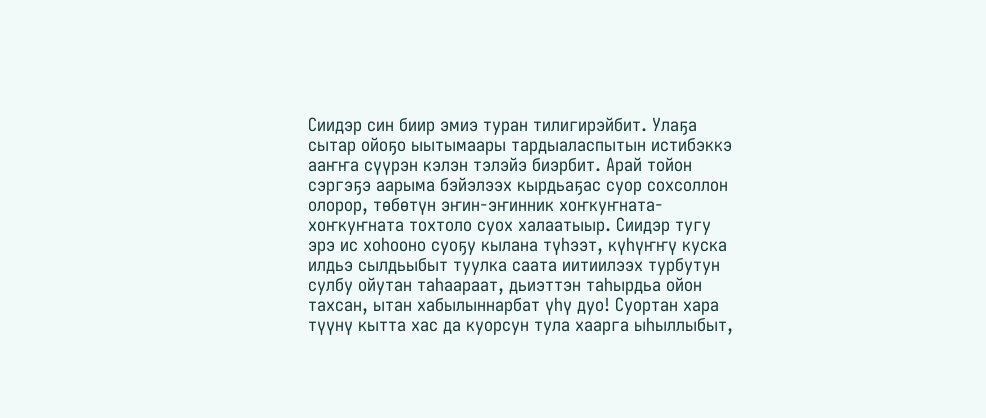Сиидэр син биир эмиэ туран тилигирэйбит. Улаҕа сытар ойоҕо ыытымаары тардыаласпытын истибэккэ ааҥҥа сүүрэн кэлэн тэлэйэ биэрбит. Арай тойон сэргэҕэ аарыма бэйэлээх кырдьаҕас суор сохсоллон олорор, төбөтүн эҥин-эҥинник хоҥкуҥната-хоҥкуҥната тохтоло суох халаатыыр. Сиидэр тугу эрэ ис хоһооно суоҕу кылана түһээт, күһүҥҥү куска илдьэ сылдьыбыт туулка саата иитиилээх турбутун сулбу ойутан таһаараат, дьиэттэн таһырдьа ойон тахсан, ытан хабылыннарбат үһү дуо! Суортан хара түүнү кытта хас да куорсун тула хаарга ыһыллыбыт,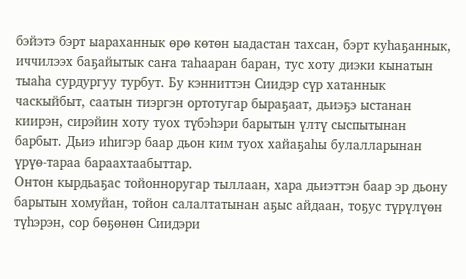бэйэтэ бэрт ыараханнык өрө көтөн ыадастан тахсан, бэрт куһаҕаннык, иччилээх баҕайытык саҥа таһааран баран, тус хоту диэки кынатын тыаһа сурдургуу турбут. Бу кэнниттэн Сиидэр сүр хатаннык часкыйбыт, саатын тиэргэн ортотугар быраҕаат, дьиэҕэ ыстанан киирэн, сирэйин хоту туох түбэһэри барытын үлтү сыспытынан барбыт. Дьиэ иһигэр баар дьон ким туох хайаҕаһы булалларынан үрүө-тараа бараахтаабыттар.
Онтон кырдьаҕас тойонноругар тыллаан, хара дьиэттэн баар эр дьону барытын хомуйан, тойон салалтатынан аҕыс айдаан, тоҕус түрүлүөн түһэрэн, сор бөҕөнөн Сиидэри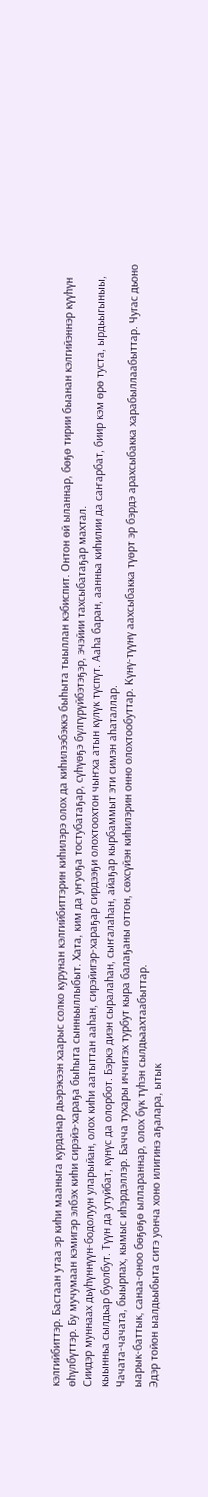кэлгийбиттэр. Бастаан утаа эр киһи мааныга курданар дьэрэкээн хаарыс солко курунан кэлгийбиттэрин киһилэрэ олох да киһилээбэккэ быһыта тыыллан кэбиспит. Онтон өй ыланнар, бөҕө тирии быанан кэлгийэннэр күүһүн өһүлбүттэр. Бу мучумаан кэмигэр элбэх киһи сирэйэ-хараҕа быһыта сынньыллыбыт. Хата, ким да уҥуоҕа тостубатаҕар, сүһүөҕэ бүлгүрүйбэтэҕэр, эчэйии тахсыбатаҕар махтал.
Сиидэр муннаах дьүһүннүүн-бодолуун уларыйан, олох киһи аатыттан ааһан, сирэйигэр-хараҕар сирдээҕи олохтоохтон чыҥха атын күлүк түспүт. Ааһа баран, аанньа киһилии да саҥарбат, биир кэм өрө туста, ырдьыгыныы, кыынньа сылдьар буолбут. Түүн да утуйбат, күнүс да олорбот. Бэркэ диэн сыралаһан, сыҥалаһан, айаҕар кырбаммыт эти симэн аһаталлар.
Чачата-чачата, быырпах, кымыс иһэрдэллэр. Бачча тухары иччитэх турбут кыра балаҕаны оттон, сөхсүйэн киһилэрин онно олохтообуттар. Күнү-түүнү аахсыбакка түөрт эр бэрдэ арахсыбакка харабыллаабыттар. Чугас дьоно ыарык-баттык, санаа-оноо бөҕөҕө ыллараннар, олох бүк түһэн сылдьаахтаабыттар.
Эдэр тойон ыалдьыбыта ситэ уонча хоно илигинэ аҕалара, ытык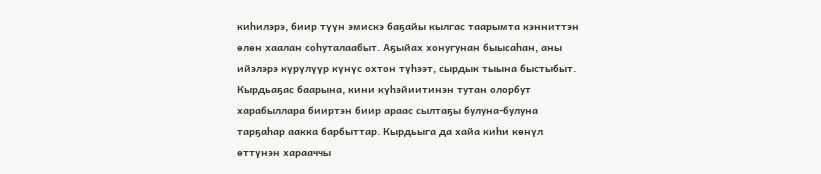киһилэрэ, биир түүн эмискэ баҕайы кылгас таарымта кэнниттэн өлөн хаалан соһуталаабыт. Аҕыйах хонугунан быысаһан, аны ийэлэрэ күрүлүүр күнүс охтон түһээт, сырдык тыына быстыбыт. Кырдьаҕас баарына, кини күһэйиитинэн тутан олорбут харабыллара бииртэн биир араас сылтаҕы булуна-булуна тарҕаһар аакка барбыттар. Кырдьыга да хайа киһи көнүл өттүнэн харааччы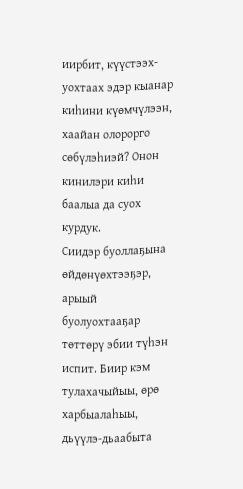иирбит, күүстээх-уохтаах эдэр кыанар киһини күөмчүлээн, хаайан олорорго сөбүлэһиэй? Онон кинилэри киһи баалыа да суох курдук.
Сиидэр буоллаҕына өйдөнүөхтээҕэр, арыый буолуохтааҕар төттөрү эбии түһэн испит. Биир кэм тулахачыйыы, өрө харбыалаһыы, дьүүлэ-дьаабыта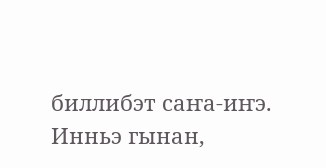биллибэт саҥа-иҥэ. Инньэ гынан,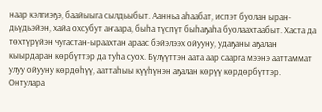наар кэлгиэҕэ, баайыыга сылдьыбыт. Аанньа аһаабат, испэт буолан ыран-дьүдьэйэн, хайа охсубут аҥаара, быһа түспүт быһаҕаһа буолаахтаабыт. Хаста да төхтүрүйэн чугастан-ыраахтан араас бэйэлээх ойууну, удаҕаны аҕалан кыырдаран көрбүттэр да туһа суох. Бүлүүттэн аата аар саарга мээнэ ааттаммат улуу ойууну көрдөһүү, ааттаһыы күүһүнэн аҕалан көрүү көрдөрбүттэр. Онтулара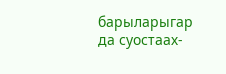барыларыгар да суостаах-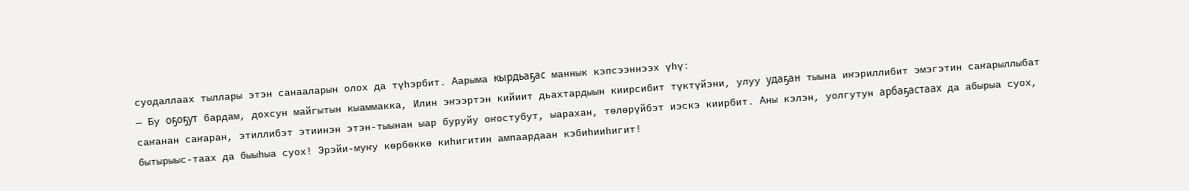суодаллаах тыллары этэн санааларын олох да түһэрбит. Аарыма кырдьаҕас маннык кэпсээннээх үһү:
— Бу оҕоҕут бардам, дохсун майгытын кыаммакка, Илин эҥээртэн кийиит дьахтардыын киирсибит түктүйэни, улуу удаҕан тыына иҥэриллибит эмэгэтин саҥарыллыбат саҥанан саҥаран, этиллибэт этиинэн этэн-тыынан ыар буруйу оҥостубут, ыарахан, төлөрүйбэт иэскэ киирбит. Аны кэлэн, уолгутун арбаҕастаах да абырыа суох, бытырыыс-таах да быыһыа суох! Эрэйи-муҥу көрбөккө киһигитин ампаардаан кэбиһииһигит!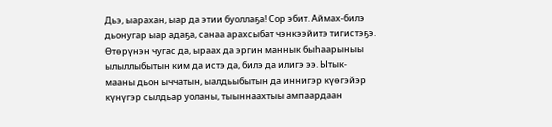Дьэ, ыарахан, ыар да этии буоллаҕа! Сор эбит. Аймах-билэ дьонугар ыар адаҕа, санаа арахсыбат чэнкээйитэ тигистэҕэ. Өтөрүнэн чугас да, ыраах да эргин маннык быһаарыныы ылыллыбытын ким да истэ да, билэ да илигэ ээ. Ытык-мааны дьон ыччатын, ыалдьыбытын да иннигэр күөгэйэр күнүгэр сылдьар уоланы, тыыннаахтыы ампаардаан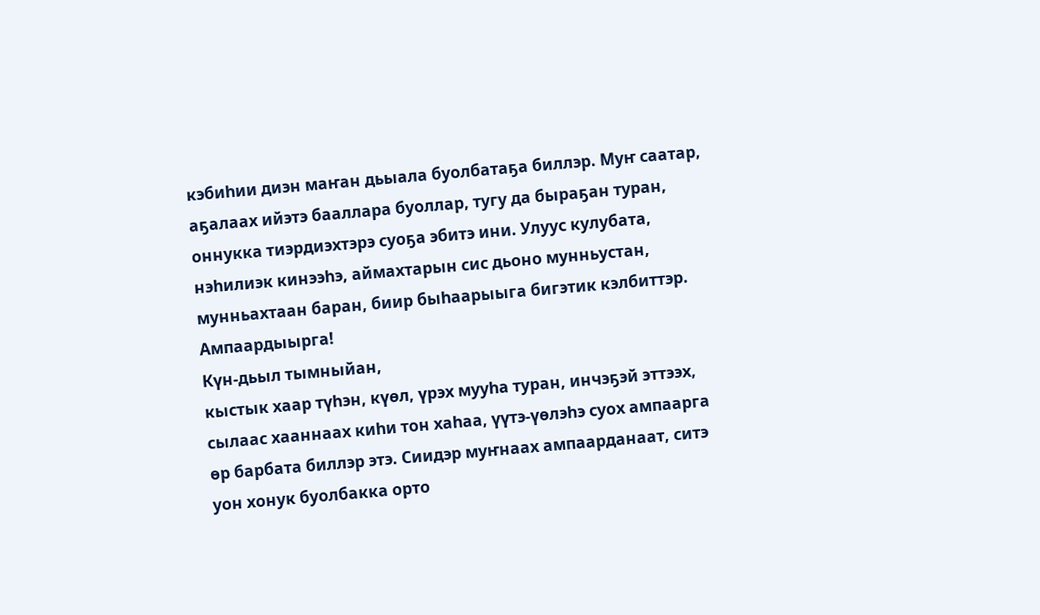кэбиһии диэн маҥан дьыала буолбатаҕа биллэр. Муҥ саатар, аҕалаах ийэтэ бааллара буоллар, тугу да быраҕан туран, оннукка тиэрдиэхтэрэ суоҕа эбитэ ини. Улуус кулубата, нэһилиэк кинээһэ, аймахтарын сис дьоно мунньустан, мунньахтаан баран, биир быһаарыыга бигэтик кэлбиттэр. Ампаардыырга!
Күн-дьыл тымныйан,
кыстык хаар түһэн, күөл, үрэх мууһа туран, инчэҕэй эттээх, сылаас хааннаах киһи тон хаһаа, үүтэ-үөлэһэ суох ампаарга өр барбата биллэр этэ. Сиидэр муҥнаах ампаарданаат, ситэ уон хонук буолбакка орто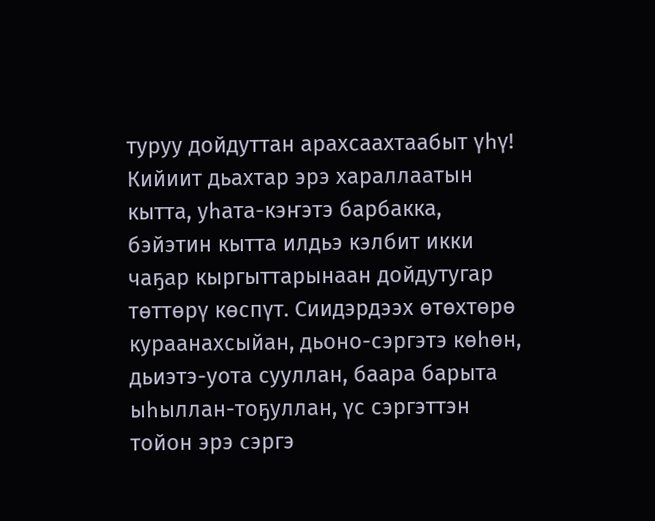туруу дойдуттан арахсаахтаабыт үһү!
Кийиит дьахтар эрэ хараллаатын кытта, уһата-кэҥэтэ барбакка, бэйэтин кытта илдьэ кэлбит икки чаҕар кыргыттарынаан дойдутугар төттөрү көспүт. Сиидэрдээх өтөхтөрө кураанахсыйан, дьоно-сэргэтэ көһөн, дьиэтэ-уота сууллан, баара барыта ыһыллан-тоҕуллан, үс сэргэттэн тойон эрэ сэргэ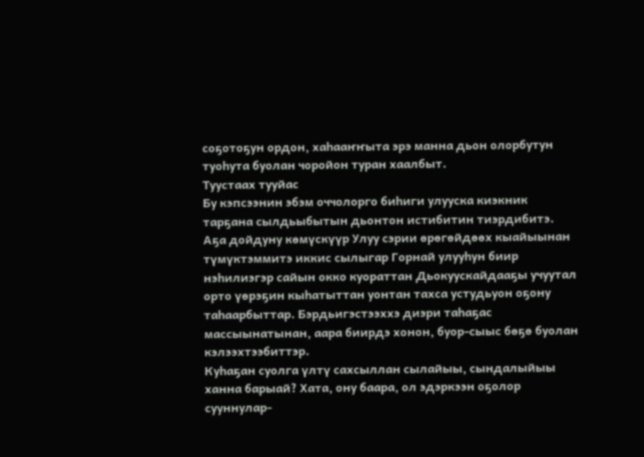соҕотоҕун ордон, хаһааҥҥыта эрэ манна дьон олорбутун туоһута буолан чоройон туран хаалбыт.
Туустаах тууйас
Бу кэпсээнин эбэм оччолорго биһиги улууска киэкник тарҕана сылдьыбытын дьонтон истибитин тиэрдибитэ.
Аҕа дойдуну көмүскүүр Улуу сэрии өрөгөйдөөх кыайыынан түмүктэммитэ иккис сылыгар Горнай улууһун биир нэһилиэгэр сайын окко куораттан Дьокуускайдааҕы учуутал орто үөрэҕин кыһатыттан уонтан тахса устудьуон оҕону таһаарбыттар. Бэрдьигэстээххэ диэри таһаҕас массыынатынан, аара биирдэ хонон, буор-сыыс бөҕө буолан кэлээхтээбиттэр.
Куһаҕан суолга үлтү сахсыллан сылайыы, сындалыйыы ханна барыай? Хата, ону баара, ол эдэркээн оҕолор сууннулар-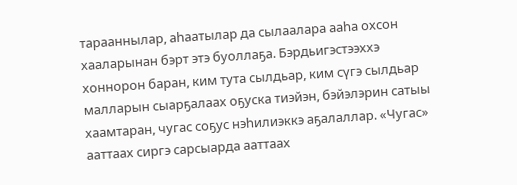тарааннылар, аһаатылар да сылаалара ааһа охсон хааларынан бэрт этэ буоллаҕа. Бэрдьигэстээххэ хоннорон баран, ким тута сылдьар, ким сүгэ сылдьар малларын сыарҕалаах оҕуска тиэйэн, бэйэлэрин сатыы хаамтаран, чугас соҕус нэһилиэккэ аҕалаллар. «Чугас» ааттаах сиргэ сарсыарда ааттаах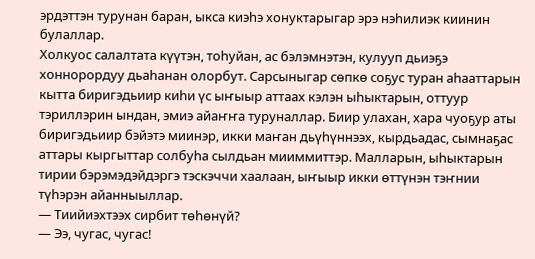эрдэттэн турунан баран, ыкса киэһэ хонуктарыгар эрэ нэһилиэк киинин булаллар.
Холкуос салалтата күүтэн, тоһуйан, ас бэлэмнэтэн, кулууп дьиэҕэ хоннорордуу дьаһанан олорбут. Сарсыныгар сөпкө соҕус туран аһааттарын кытта биригэдьиир киһи үс ыҥыыр аттаах кэлэн ыһыктарын, оттуур тэриллэрин ындан, эмиэ айаҥҥа туруналлар. Биир улахан, хара чуоҕур аты биригэдьиир бэйэтэ миинэр, икки маҥан дьүһүннээх, кырдьадас, сымнаҕас аттары кыргыттар солбуһа сылдьан мииммиттэр. Малларын, ыһыктарын тирии бэрэмэдэйдэргэ тэскэччи хаалаан, ыҥыыр икки өттүнэн тэҥнии түһэрэн айанныыллар.
— Тиийиэхтээх сирбит төһөнүй?
— Ээ, чугас, чугас!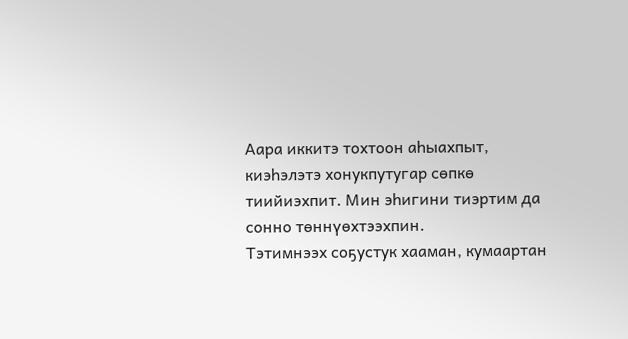Аара иккитэ тохтоон аһыахпыт, киэһэлэтэ хонукпутугар сөпкө тиийиэхпит. Мин эһигини тиэртим да сонно төннүөхтээхпин.
Тэтимнээх соҕустук хааман, кумаартан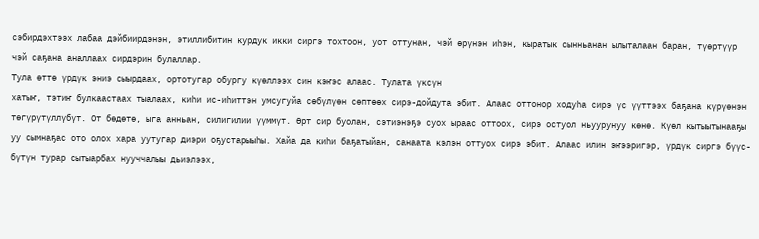сэбирдэхтээх лабаа дэйбиирдэнэн, этиллибитин курдук икки сиргэ тохтоон, уот оттунан, чэй өрүнэн иһэн, кыратык сынньанан ылыталаан баран, түөртүүр чэй саҕана аналлаах сирдэрин булаллар.
Тула өттө үрдүк эниэ сыырдаах, ортотугар обургу күөллээх син кэҥэс алаас. Тулата үксүн
хатыҥ, тэтиҥ булкаастаах тыалаах, киһи ис-иһиттэн умсугуйа сөбүлүөн сөптөөх сирэ-дойдута эбит. Алаас оттонор ходуһа сирэ үс үүттээх баҕана күрүөнэн төгүрүтүллүбүт. От бөдөтө, ыга анньан, силигилии үүммүт. Өрт сир буолан, сэтиэнэҕэ суох ыраас оттоох, сирэ остуол ньуурунуу көнө. Күөл кытыытынааҕы уу сымнаҕас ото олох хара уутугар диэри оҕустарыыһы. Хайа да киһи баҕатыйан, санаата кэлэн оттуох сирэ эбит. Алаас илин эҥээригэр, үрдүк сиргэ бүүс- бүтүн турар сытыарбах нууччалыы дьиэлээх,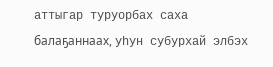аттыгар туруорбах саха балаҕаннаах, уһун субурхай элбэх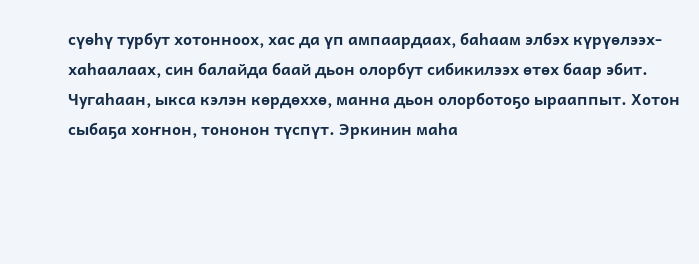сүөһү турбут хотонноох, хас да үп ампаардаах, баһаам элбэх күрүөлээх-хаһаалаах, син балайда баай дьон олорбут сибикилээх өтөх баар эбит. Чугаһаан, ыкса кэлэн көрдөххө, манна дьон олорботоҕо ырааппыт. Хотон сыбаҕа хоҥнон, тононон түспүт. Эркинин маһа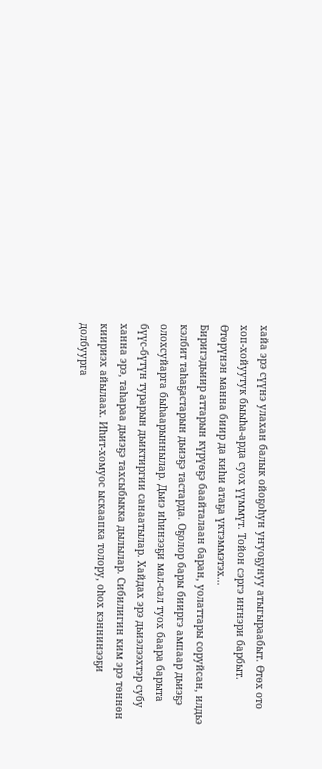хайа эрэ сүүнэ улахан балык ойоҕоһун уҥуоҕунуу атыгыраабыт. Өтөх ото хоп-хойуутук быыһа-арда суох үүммүт. Тойон сэргэ иҥнэри барбыт. Өтөрүнэн манна биир да киһи атаҕа үктэммэтэх…
Биригэдьиир аттарын күрүөҕэ баайталаан баран, уолаттары соруйсан, илдьэ кэлбит таһаҕастарын дьиэҕэ тастарда. Оҕолор бары бииргэ ампаар дьиэҕэ олохсуйарга быһаарыннылар. Дьиэ иһинээҕи мал-сал туох баара барыта бүүс-бүтүн турарын дьиктиргии санаатылар. Хайдах эрэ дьиэлээхтэр субу ханна эрэ, таһараа дьиэҕэ тахсыбыкка дылылар. Сибилигин ким эрэ төннөн киириэх айылаах. Иһит-хомуос ыскаапка толору, оһох кэннинээҕи долбуурга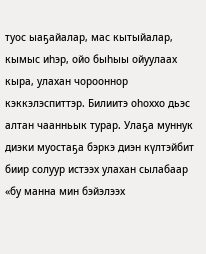туос ыаҕайалар, мас кытыйалар, кымыс иһэр, ойо быһыы ойуулаах кыра, улахан чорооннор кэккэлэспиттэр. Билиитэ оһоххо дьэс алтан чаанньык турар. Улаҕа муннук диэки муостаҕа бэркэ диэн күлтэйбит биир солуур истээх улахан сылабаар «бу манна мин бэйэлээх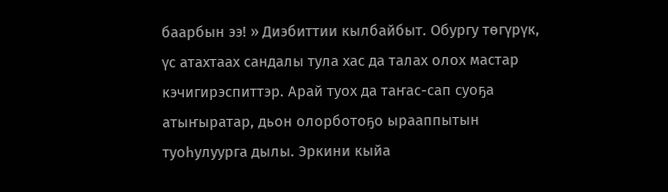баарбын ээ! » Диэбиттии кылбайбыт. Обургу төгүрүк, үс атахтаах сандалы тула хас да талах олох мастар кэчигирэспиттэр. Арай туох да таҥас-сап суоҕа атыҥыратар, дьон олорботоҕо ырааппытын туоһулуурга дылы. Эркини кыйа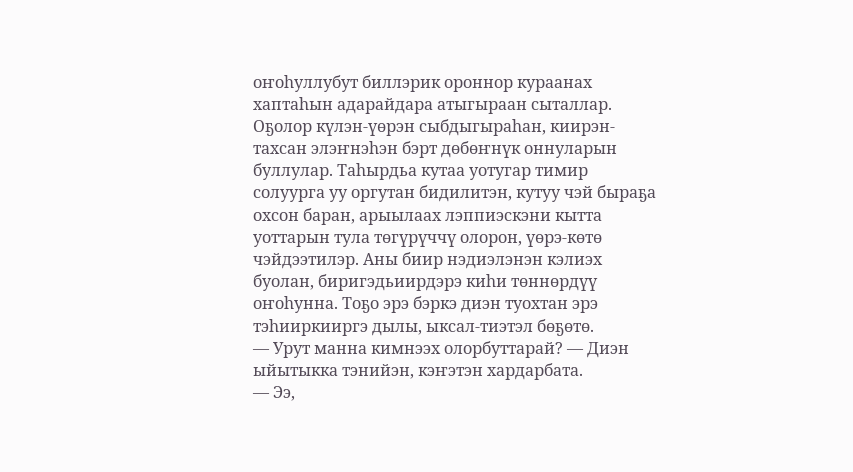оҥоһуллубут биллэрик ороннор кураанах хаптаһын адарайдара атыгыраан сыталлар.
Оҕолор күлэн-үөрэн сыбдыгыраһан, киирэн-тахсан элэҥнэһэн бэрт дөбөҥнүк оннуларын буллулар. Таһырдьа кутаа уотугар тимир солуурга уу оргутан бидилитэн, кутуу чэй быраҕа охсон баран, арыылаах лэппиэскэни кытта уоттарын тула төгүрүччү олорон, үөрэ-көтө чэйдээтилэр. Аны биир нэдиэлэнэн кэлиэх буолан, биригэдьиирдэрэ киһи төннөрдүү оҥоһунна. Тоҕо эрэ бэркэ диэн туохтан эрэ тэһииркииргэ дылы, ыксал-тиэтэл бөҕөтө.
— Урут манна кимнээх олорбуттарай? — Диэн ыйытыкка тэнийэн, кэҥэтэн хардарбата.
— Ээ,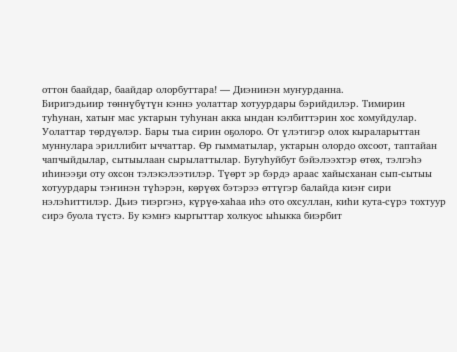оттон баайдар, баайдар олорбуттара! — Диэнинэн муҥурданна.
Биригэдьиир төннүбүтүн кэннэ уолаттар хотуурдары бэрийдилэр. Тимирин туһунан, хатыҥ мас уктарын туһунан акка ындан кэлбиттэрин хос хомуйдулар. Уолаттар төрдүөлэр. Бары тыа сирин оҕолоро. От үлэтигэр олох кыраларыттан муннулара эриллибит ыччаттар. Өр гымматылар, уктарын олордо охсоот, таптайан чапчыйдылар, сытыылаан сырылаттылар. Бугуһуйбут бэйэлээхтэр өтөх, тэлгэһэ иһинээҕи оту охсон тэлэкэлээтилэр. Түөрт эр бэрдэ араас хайысханан сып-сытыы хотуурдары тэҥинэн түһэрэн, көрүөх бэтэрээ өттүгэр балайда киэҥ сири нэлэһиттилэр. Дьиэ тиэргэнэ, күрүө-хаһаа иһэ ото охсуллан, киһи кута-сүрэ тохтуур сирэ буола түстэ. Бу кэмҥэ кыргыттар холкуос ыһыкка биэрбит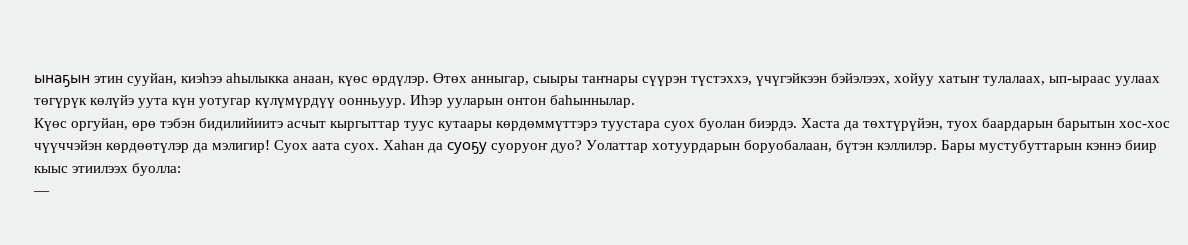ынаҕын этин сууйан, киэһээ аһылыкка анаан, күөс өрдүлэр. Өтөх анныгар, сыыры таҥнары сүүрэн түстэххэ, үчүгэйкээн бэйэлээх, хойуу хатыҥ тулалаах, ып-ыраас уулаах төгүрүк көлүйэ уута күн уотугар күлүмүрдүү оонньуур. Иһэр ууларын онтон баһыннылар.
Күөс оргуйан, өрө тэбэн бидилийиитэ асчыт кыргыттар туус кутаары көрдөммүттэрэ туустара суох буолан биэрдэ. Хаста да төхтүрүйэн, туох баардарын барытын хос-хос чүүччэйэн көрдөөтүлэр да мэлигир! Суох аата суох. Хаһан да суоҕу суоруоҥ дуо? Уолаттар хотуурдарын боруобалаан, бүтэн кэллилэр. Бары мустубуттарын кэннэ биир кыыс этиилээх буолла:
—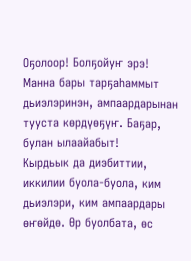Оҕолоор! Болҕойуҥ эрэ! Манна бары тарҕаһаммыт дьиэлэринэн, ампаардарынан тууста көрдүөҕүҥ. Баҕар, булан ылаайабыт!
Кырдьык да диэбиттии, иккилии буола-буола, ким дьиэлэри, ким ампаардары өҥөйдө. Өр буолбата, өс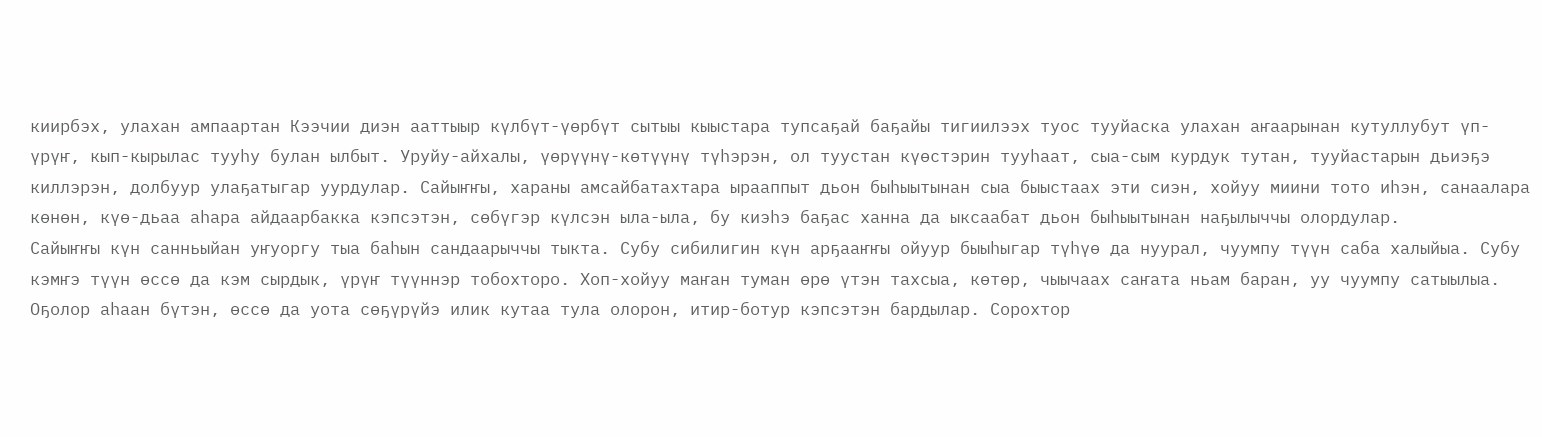киирбэх, улахан ампаартан Кээчии диэн ааттыыр күлбүт-үөрбүт сытыы кыыстара тупсаҕай баҕайы тигиилээх туос тууйаска улахан аҥаарынан кутуллубут үп-үрүҥ, кып-кырылас тууһу булан ылбыт. Уруйу-айхалы, үөрүүнү-көтүүнү түһэрэн, ол туустан күөстэрин тууһаат, сыа-сым курдук тутан, тууйастарын дьиэҕэ киллэрэн, долбуур улаҕатыгар уурдулар. Сайыҥҥы, хараны амсайбатахтара ырааппыт дьон быһыытынан сыа быыстаах эти сиэн, хойуу миини тото иһэн, санаалара көнөн, күө-дьаа аһара айдаарбакка кэпсэтэн, сөбүгэр күлсэн ыла-ыла, бу киэһэ баҕас ханна да ыксаабат дьон быһыытынан наҕылыччы олордулар.
Сайыҥҥы күн санньыйан уҥуоргу тыа баһын сандаарыччы тыкта. Субу сибилигин күн арҕааҥҥы ойуур быыһыгар түһүө да нуурал, чуумпу түүн саба халыйыа. Субу кэмҥэ түүн өссө да кэм сырдык, үрүҥ түүннэр тобохторо. Хоп-хойуу маҥан туман өрө үтэн тахсыа, көтөр, чыычаах саҥата ньам баран, уу чуумпу сатыылыа.
Оҕолор аһаан бүтэн, өссө да уота сөҕүрүйэ илик кутаа тула олорон, итир-ботур кэпсэтэн бардылар. Сорохтор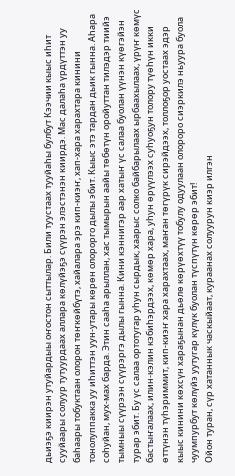дьиэҕэ киирэн утуйардыы оҥостон сыттылар. Били туустаах тууйаһы булбут Кээчии кыыс иһит сууйаары солуур тутуурдаах аллара көлүйэҕэ сүүрэн элэстэнэн киирдэ. Мас далаһа үрдүттэн уу баһаары тобуктаан олорон төҥкөйбүтэ, хайалара эрэ кип-киэҥ, хап-хара харахтара кинини тонолуппакка уу иһиттэн уун-утары көрөн олорорго дылы эбит. Кыыс этэ тардан дьик гынна. Аһара соһуйан, мух-мах барда. Этин сааһа арыллан, хас тымырын аайы төбөтүн оройуттан тилэдэр тиийэ тымныы сүүрээн сүүрэргэ дылы гынна. Кини кэннигэр аар хатыҥ үс салаа буолан үүнэн күөгэйэн турар эбит. Бу үс салаа ортотугар уһун сырдык, хаарыс солко байбарылаах ырбаахылаах, үрүҥ көмүс бастыҥалаах, илин-кэлин кэбиһэрдээх, көмөр хара, уһун өрүүлээх суһуоҕун толору түөһүн икки өттүнэн түһэриммит, кип-киэҥ хара харахтаах, маҥан төгүрүк сирэйдээх, толлоҕор уостаах эдэр кыыс кинини көхсүн хараҕынан дьөлө көрүөхтүү тобулу одуулаан олороро сиэркилэ ньуура буола чуумпурбут көлүйэ уутугар күлүк буолан түспүтүн көрөр эбит!
Ойон туран, сүр хатаннык часкыйаат, кураанах солуурун киэр илгэн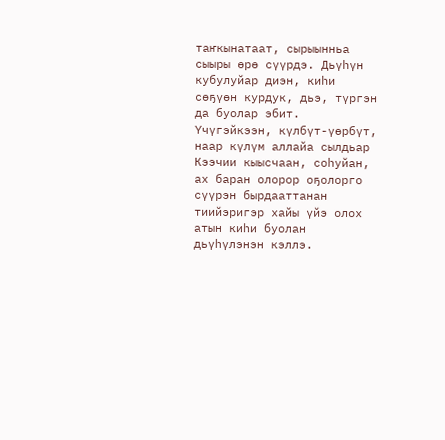таҥкынатаат, сырыынньа сыыры өрө сүүрдэ. Дьүһүн кубулуйар диэн, киһи сөҕүөн курдук, дьэ, түргэн да буолар эбит. Үчүгэйкээн, күлбүт-үөрбүт, наар күлүм аллайа сылдьар Кээчии кыысчаан, соһуйан, ах баран олорор оҕолорго сүүрэн бырдааттанан тиийэригэр хайы үйэ олох атын киһи буолан дьүһүлэнэн кэллэ.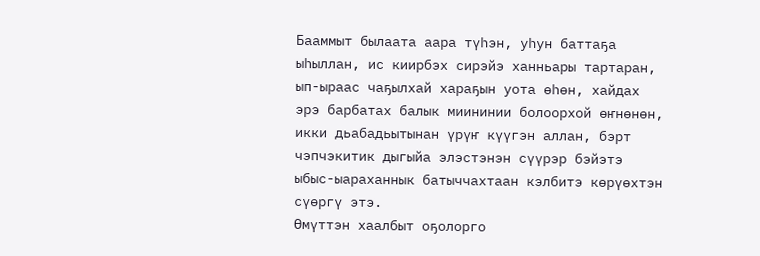Бааммыт былаата аара түһэн, уһун баттаҕа ыһыллан, ис киирбэх сирэйэ ханньары тартаран, ып-ыраас чаҕылхай хараҕын уота өһөн, хайдах эрэ барбатах балык миининии болоорхой өҥнөнөн, икки дьабадьытынан үрүҥ күүгэн аллан, бэрт чэпчэкитик дыгыйа элэстэнэн сүүрэр бэйэтэ ыбыс-ыараханнык батыччахтаан кэлбитэ көрүөхтэн сүөргү этэ.
Өмүттэн хаалбыт оҕолорго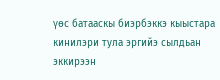үөс батааскы биэрбэккэ кыыстара кинилэри тула эргийэ сылдьан эккирээн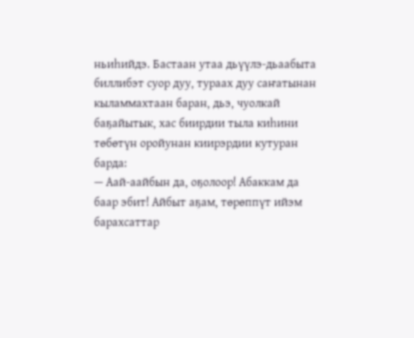ньиһийдэ. Бастаан утаа дьүүлэ-дьаабыта биллибэт суор дуу, тураах дуу саҥатынан кыламмахтаан баран, дьэ, чуолкай баҕайытык, хас биирдии тыла киһини төбөтүн оройунан киирэрдии кутуран барда:
— Аай-аайбын да, оҕолоор! Абаккам да баар эбит! Айбыт аҕам, төрөппүт ийэм барахсаттар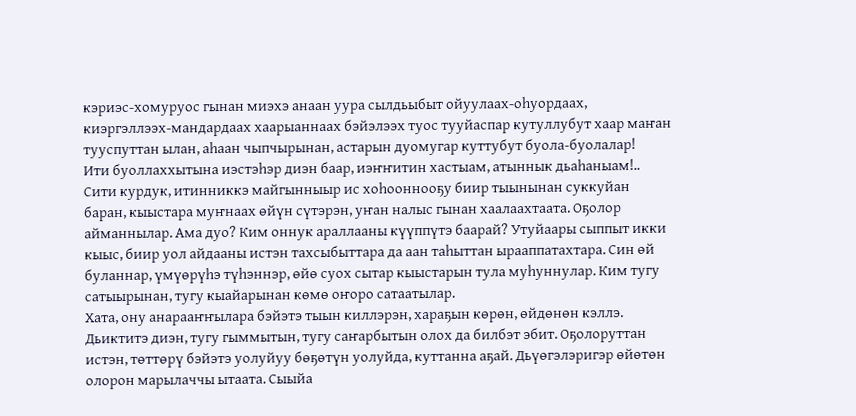кэриэс-хомуруос гынан миэхэ анаан уура сылдьыбыт ойуулаах-оһуордаах, киэргэллээх-мандардаах хаарыаннаах бэйэлээх туос тууйаспар кутуллубут хаар маҥан тууспуттан ылан, аһаан чыпчырынан, астарын дуомугар куттубут буола-буолалар!
Ити буоллаххытына иэстэһэр диэн баар, иэҥҥитин хастыам, атыннык дьаһаныам!..
Сити курдук, итинниккэ майгынныыр ис хоһооннооҕу биир тыынынан суккуйан баран, кыыстара муҥнаах өйүн сүтэрэн, уҥан налыс гынан хаалаахтаата. Оҕолор айманнылар. Ама дуо? Ким оннук араллааны күүппүтэ баарай? Утуйаары сыппыт икки кыыс, биир уол айдааны истэн тахсыбыттара да аан таһыттан ырааппатахтара. Син өй буланнар, үмүөрүһэ түһэннэр, өйө суох сытар кыыстарын тула муһуннулар. Ким тугу сатыырынан, тугу кыайарынан көмө оҥоро сатаатылар.
Хата, ону анарааҥҥылара бэйэтэ тыын киллэрэн, хараҕын көрөн, өйдөнөн кэллэ. Дьиктитэ диэн, тугу гыммытын, тугу саҥарбытын олох да билбэт эбит. Оҕолоруттан истэн, төттөрү бэйэтэ уолуйуу бөҕөтүн уолуйда, куттанна аҕай. Дьүөгэлэригэр өйөтөн олорон марылаччы ытаата. Сыыйа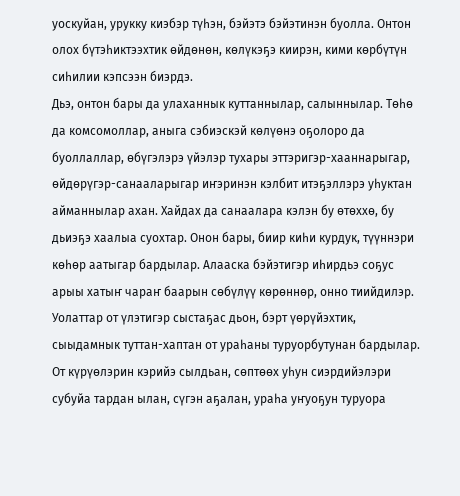уоскуйан, урукку киэбэр түһэн, бэйэтэ бэйэтинэн буолла. Онтон олох бүтэһиктээхтик өйдөнөн, көлүкэҕэ киирэн, кими көрбүтүн сиһилии кэпсээн биэрдэ.
Дьэ, онтон бары да улаханнык куттаннылар, салыннылар. Төһө да комсомоллар, аныга сэбиэскэй көлүөнэ оҕолоро да буоллаллар, өбүгэлэрэ үйэлэр тухары эттэригэр-хааннарыгар, өйдөрүгэр-санааларыгар иҥэринэн кэлбит итэҕэллэрэ уһуктан айманнылар ахан. Хайдах да санаалара кэлэн бу өтөххө, бу дьиэҕэ хаалыа суохтар. Онон бары, биир киһи курдук, түүннэри көһөр аатыгар бардылар. Алааска бэйэтигэр иһирдьэ соҕус арыы хатыҥ чараҥ баарын сөбүлүү көрөннөр, онно тиийдилэр. Уолаттар от үлэтигэр сыстаҕас дьон, бэрт үөрүйэхтик, сыыдамнык туттан-хаптан от ураһаны туруорбутунан бардылар. От күрүөлэрин кэрийэ сылдьан, сөптөөх уһун сиэрдийэлэри субуйа тардан ылан, сүгэн аҕалан, ураһа уҥуоҕун туруора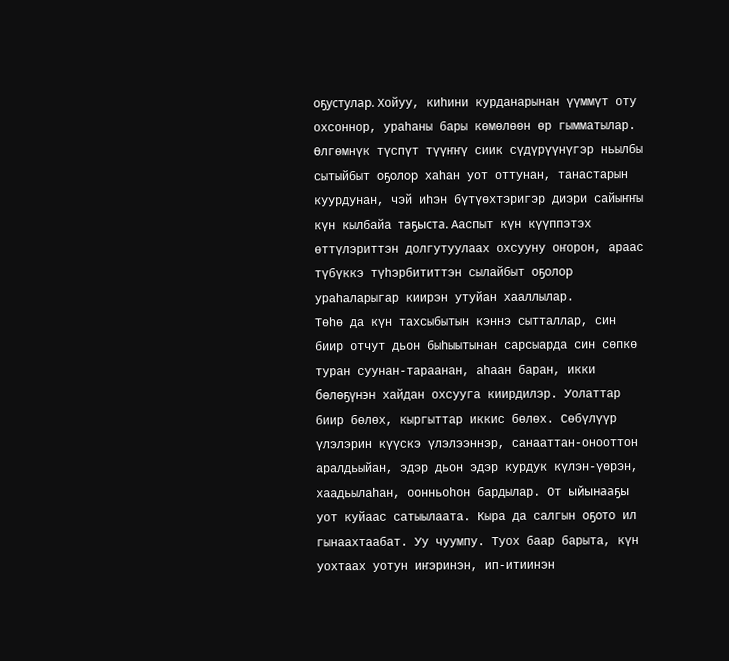оҕустулар. Хойуу, киһини курданарынан үүммүт оту охсоннор, ураһаны бары көмөлөөн өр гымматылар. Өлгөмнүк түспүт түүҥҥү сиик сүдүрүүнүгэр ньылбы сытыйбыт оҕолор хаһан уот оттунан, танастарын куурдунан, чэй иһэн бүтүөхтэригэр диэри сайыҥҥы күн кылбайа таҕыста. Ааспыт күн күүппэтэх өттүлэриттэн долгутуулаах охсууну оҥорон, араас түбүккэ түһэрбититтэн сылайбыт оҕолор ураһаларыгар киирэн утуйан хааллылар.
Төһө да күн тахсыбытын кэннэ сытталлар, син биир отчут дьон быһыытынан сарсыарда син сөпкө туран суунан-тараанан, аһаан баран, икки бөлөҕүнэн хайдан охсууга киирдилэр. Уолаттар биир бөлөх, кыргыттар иккис бөлөх. Сөбүлүүр үлэлэрин күүскэ үлэлээннэр, санааттан-онооттон аралдьыйан, эдэр дьон эдэр курдук күлэн-үөрэн, хаадьылаһан, оонньоһон бардылар. От ыйынааҕы уот куйаас сатыылаата. Кыра да салгын оҕото ил гынаахтаабат. Уу чуумпу. Туох баар барыта, күн уохтаах уотун иҥэринэн, ип-итиинэн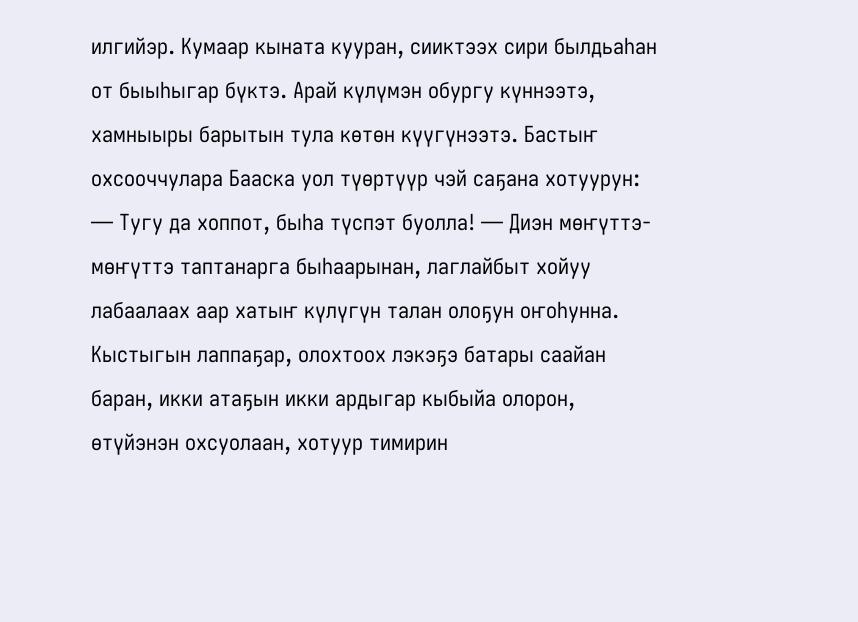илгийэр. Кумаар кыната кууран, сииктээх сири былдьаһан от быыһыгар бүктэ. Арай күлүмэн обургу күннээтэ, хамныыры барытын тула көтөн күүгүнээтэ. Бастыҥ охсооччулара Бааска уол түөртүүр чэй саҕана хотуурун:
— Тугу да хоппот, быһа түспэт буолла! — Диэн мөҥүттэ-мөҥүттэ таптанарга быһаарынан, лаглайбыт хойуу лабаалаах аар хатыҥ күлүгүн талан олоҕун оҥоһунна.
Кыстыгын лаппаҕар, олохтоох лэкэҕэ батары саайан баран, икки атаҕын икки ардыгар кыбыйа олорон, өтүйэнэн охсуолаан, хотуур тимирин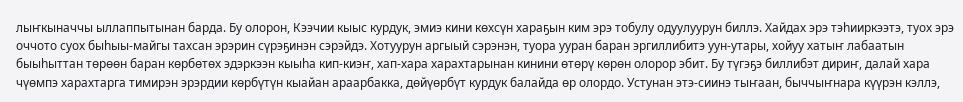лыҥкыначчы ыллаппытынан барда. Бу олорон, Кээчии кыыс курдук, эмиэ кини көхсүн хараҕын ким эрэ тобулу одуулуурун биллэ. Хайдах эрэ тэһииркээтэ, туох эрэ оччото суох быһыы-майгы тахсан эрэрин сүрэҕинэн сэрэйдэ. Хотуурун аргыый сэрэнэн, туора ууран баран эргиллибитэ уун-утары, хойуу хатыҥ лабаатын быыһыттан төрөөн баран көрбөтөх эдэркээн кыыһа кип-киэҥ, хап-хара харахтарынан кинини өтөрү көрөн олорор эбит. Бу түгэҕэ биллибэт дириҥ, далай хара чүөмпэ харахтарга тимирэн эрэрдии көрбүтүн кыайан араарбакка, дөйүөрбүт курдук балайда өр олордо. Устунан этэ-сиинэ тыҥаан, быччыҥнара күүрэн кэллэ,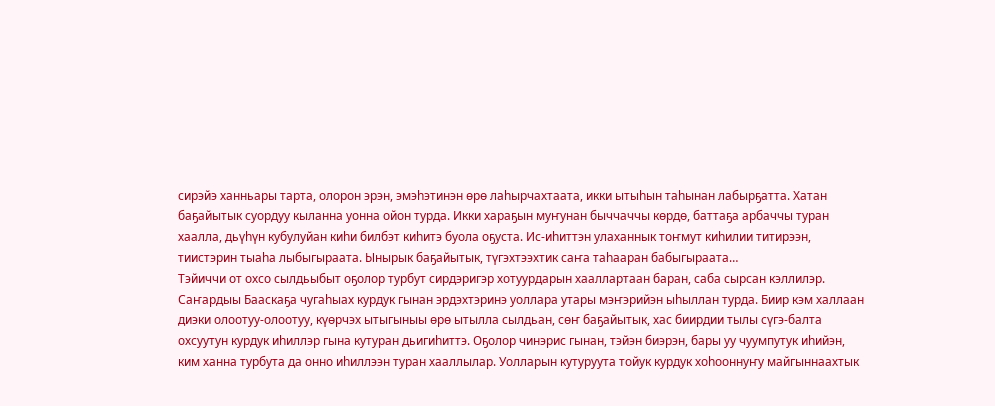сирэйэ ханньары тарта, олорон эрэн, эмэһэтинэн өрө лаһырчахтаата, икки ытыһын таһынан лабырҕатта. Хатан баҕайытык суордуу кыланна уонна ойон турда. Икки хараҕын муҥунан быччаччы көрдө, баттаҕа арбаччы туран хаалла, дьүһүн кубулуйан киһи билбэт киһитэ буола оҕуста. Ис-иһиттэн улаханнык тоҥмут киһилии титирээн, тиистэрин тыаһа лыбыгыраата. Ынырык баҕайытык, түгэхтээхтик саҥа таһааран бабыгыраата…
Тэйиччи от охсо сылдьыбыт оҕолор турбут сирдэригэр хотуурдарын хааллартаан баран, саба сырсан кэллилэр. Саҥардыы Бааскаҕа чугаһыах курдук гынан эрдэхтэринэ уоллара утары мэҥэрийэн ыһыллан турда. Биир кэм халлаан диэки олоотуу-олоотуу, күөрчэх ытыгыныы өрө ытылла сылдьан, сөҥ баҕайытык, хас биирдии тылы сүгэ-балта охсуутун курдук иһиллэр гына кутуран дьигиһиттэ. Оҕолор чинэрис гынан, тэйэн биэрэн, бары уу чуумпутук иһийэн, ким ханна турбута да онно иһиллээн туран хааллылар. Уолларын кутуруута тойук курдук хоһооннуҥу майгыннаахтык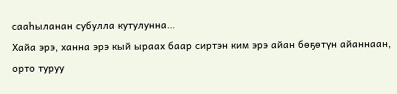сааһыланан субулла кутулунна…
Хайа эрэ, ханна эрэ кый ыраах баар сиртэн ким эрэ айан бөҕөтүн айаннаан, орто туруу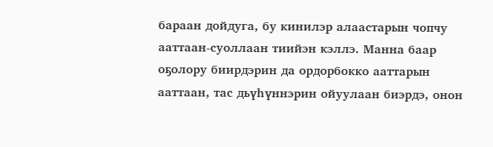бараан дойдуга, бу кинилэр алаастарын чопчу ааттаан-суоллаан тиийэн кэллэ. Манна баар оҕолору биирдэрин да ордорбокко ааттарын ааттаан, тас дьүһүннэрин ойуулаан биэрдэ, онон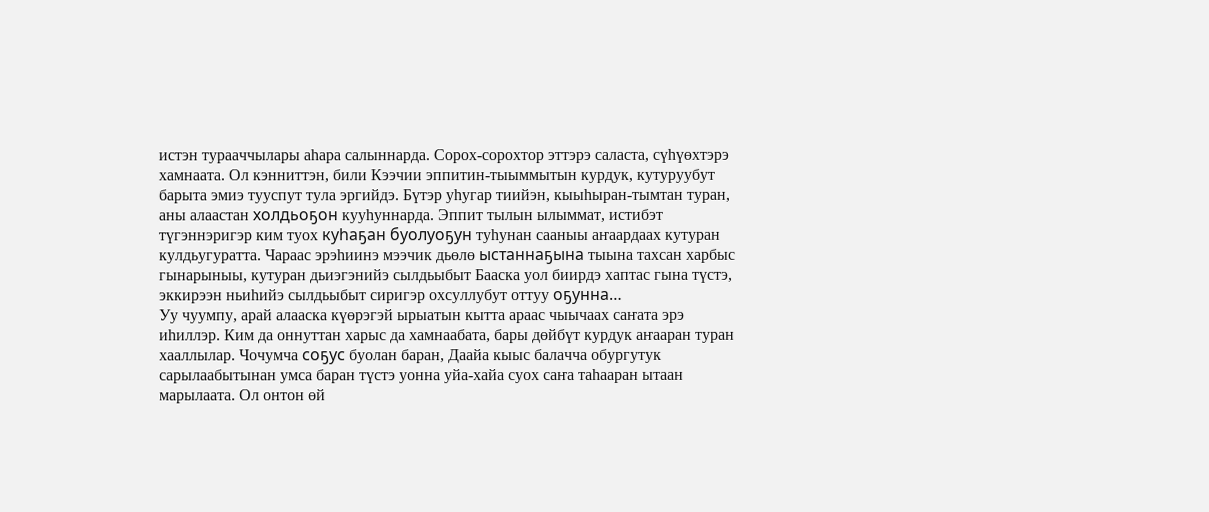истэн турааччылары аһара салыннарда. Сорох-сорохтор эттэрэ саласта, сүһүөхтэрэ хамнаата. Ол кэнниттэн, били Кээчии эппитин-тыыммытын курдук, кутуруубут барыта эмиэ тууспут тула эргийдэ. Бүтэр уһугар тиийэн, кыыһыран-тымтан туран, аны алаастан холдьоҕон кууһуннарда. Эппит тылын ылыммат, истибэт түгэннэригэр ким туох куһаҕан буолуоҕун туһунан сааныы аҥаардаах кутуран кулдьугуратта. Чараас эрэһиинэ мээчик дьөлө ыстаннаҕына тыына тахсан харбыс гынарыныы, кутуран дьиэгэнийэ сылдьыбыт Бааска уол биирдэ хаптас гына түстэ, эккирээн ньиһийэ сылдьыбыт сиригэр охсуллубут оттуу оҕунна…
Уу чуумпу, арай алааска күөрэгэй ырыатын кытта араас чыычаах саҥата эрэ иһиллэр. Ким да оннуттан харыс да хамнаабата, бары дөйбүт курдук аҥааран туран хааллылар. Чочумча соҕус буолан баран, Даайа кыыс балачча обургутук сарылаабытынан умса баран түстэ уонна уйа-хайа суох саҥа таһааран ытаан марылаата. Ол онтон өй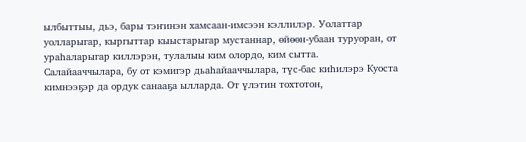ылбыттыы, дьэ, бары тэҥинэн хамсаан-имсээн кэллилэр. Уолаттар уолларыгар, кыргыттар кыыстарыгар мустаннар, өйөөн-убаан туруоран, от ураһаларыгар киллэрэн, тулалыы ким олордо, ким сытта.
Салайааччылара, бу от кэмигэр дьаһайааччылара, түс-бас киһилэрэ Куоста кимнээҕэр да ордук санааҕа ылларда. От үлэтин тохтотон,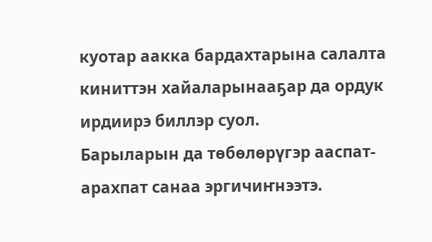куотар аакка бардахтарына салалта киниттэн хайаларынааҕар да ордук ирдиирэ биллэр суол.
Барыларын да төбөлөрүгэр ааспат-арахпат санаа эргичиҥнээтэ.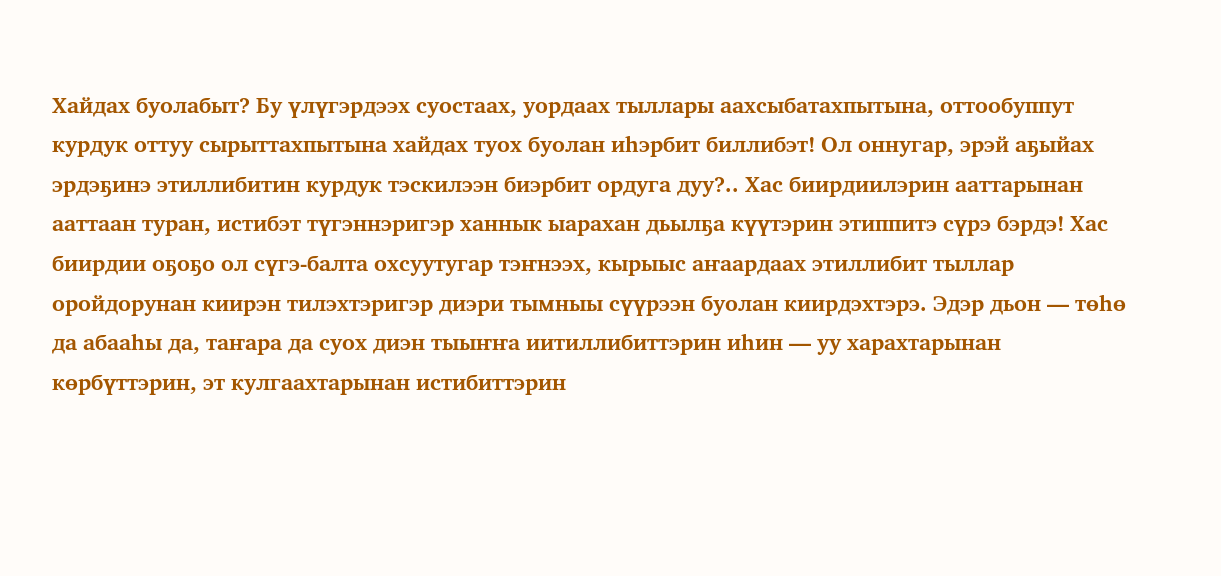Хайдах буолабыт? Бу үлүгэрдээх суостаах, уордаах тыллары аахсыбатахпытына, оттообуппут курдук оттуу сырыттахпытына хайдах туох буолан иһэрбит биллибэт! Ол оннугар, эрэй аҕыйах эрдэҕинэ этиллибитин курдук тэскилээн биэрбит ордуга дуу?.. Хас биирдиилэрин ааттарынан ааттаан туран, истибэт түгэннэригэр ханнык ыарахан дьылҕа күүтэрин этиппитэ сүрэ бэрдэ! Хас биирдии оҕоҕо ол сүгэ-балта охсуутугар тэҥнээх, кырыыс аҥаардаах этиллибит тыллар оройдорунан киирэн тилэхтэригэр диэри тымныы сүүрээн буолан киирдэхтэрэ. Эдэр дьон — төһө да абааһы да, таҥара да суох диэн тыыҥҥа иитиллибиттэрин иһин — уу харахтарынан көрбүттэрин, эт кулгаахтарынан истибиттэрин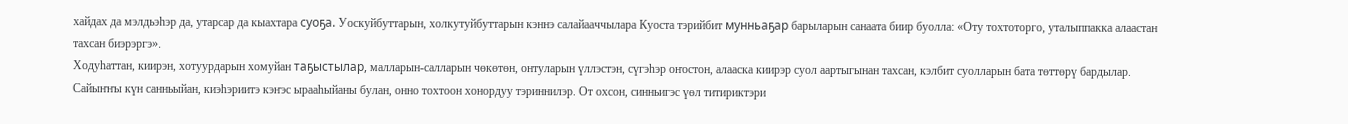хайдах да мэлдьэһэр да, утарсар да кыахтара суоҕа. Уоскуйбуттарын, холкутуйбуттарын кэннэ салайааччылара Куоста тэрийбит мунньаҕар барыларын санаата биир буолла: «Оту тохтоторго, уталыппакка алаастан тахсан биэрэргэ».
Ходуһаттан, киирэн, хотуурдарын хомуйан таҕыстылар, малларын-салларын чөкөтөн, онтуларын үллэстэн, сүгэһэр оҥостон, алааска киирэр суол аартыгынан тахсан, кэлбит суолларын бата төттөрү бардылар. Сайыҥҥы күн санньыйан, киэһэриитэ кэҥэс ырааһыйаны булан, онно тохтоон хонордуу тэриннилэр. От охсон, синньигэс үөл титириктэри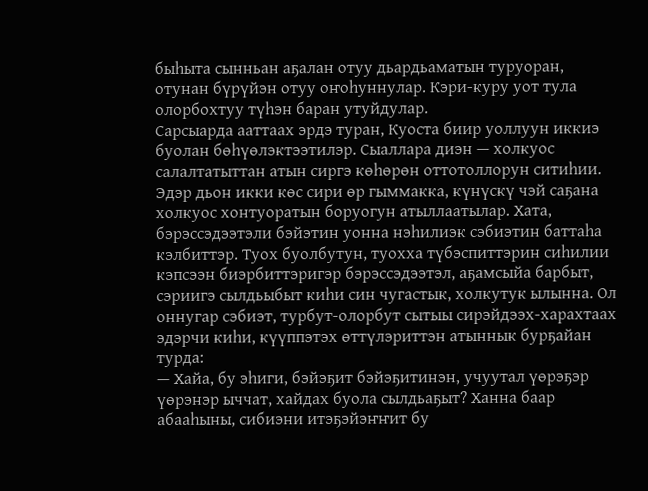быһыта сынньан аҕалан отуу дьардьаматын туруоран, отунан бүрүйэн отуу оҥоһуннулар. Кэри-куру уот тула олорбохтуу түһэн баран утуйдулар.
Сарсыарда ааттаах эрдэ туран, Куоста биир уоллуун иккиэ буолан бөһүөлэктээтилэр. Сыаллара диэн — холкуос салалтатыттан атын сиргэ көһөрөн оттотоллорун ситиһии. Эдэр дьон икки көс сири өр гыммакка, күнүскү чэй саҕана холкуос хонтуоратын боруогун атыллаатылар. Хата, бэрэссэдээтэли бэйэтин уонна нэһилиэк сэбиэтин баттаһа кэлбиттэр. Туох буолбутун, туохха түбэспиттэрин сиһилии кэпсээн биэрбиттэригэр бэрэссэдээтэл, аҕамсыйа барбыт, сэриигэ сылдьыбыт киһи син чугастык, холкутук ылынна. Ол оннугар сэбиэт, турбут-олорбут сытыы сирэйдээх-харахтаах эдэрчи киһи, күүппэтэх өттүлэриттэн атыннык бурҕайан турда:
— Хайа, бу эһиги, бэйэҕит бэйэҕитинэн, учуутал үөрэҕэр үөрэнэр ыччат, хайдах буола сылдьаҕыт? Ханна баар абааһыны, сибиэни итэҕэйэҥҥит бу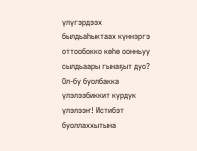үлүгэрдээх былдьаһыктаах күннэргэ оттообокко көһө оонньуу сылдьаары гынаҕыт дуо? Ол-бу буолбакка үлэлээбиккит курдук үлэлээҥ! Истибэт буоллаххытына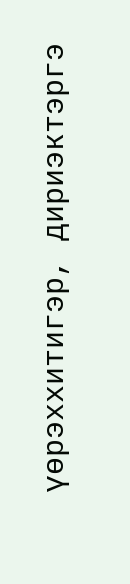үөрэххитигэр, дириэктэргэ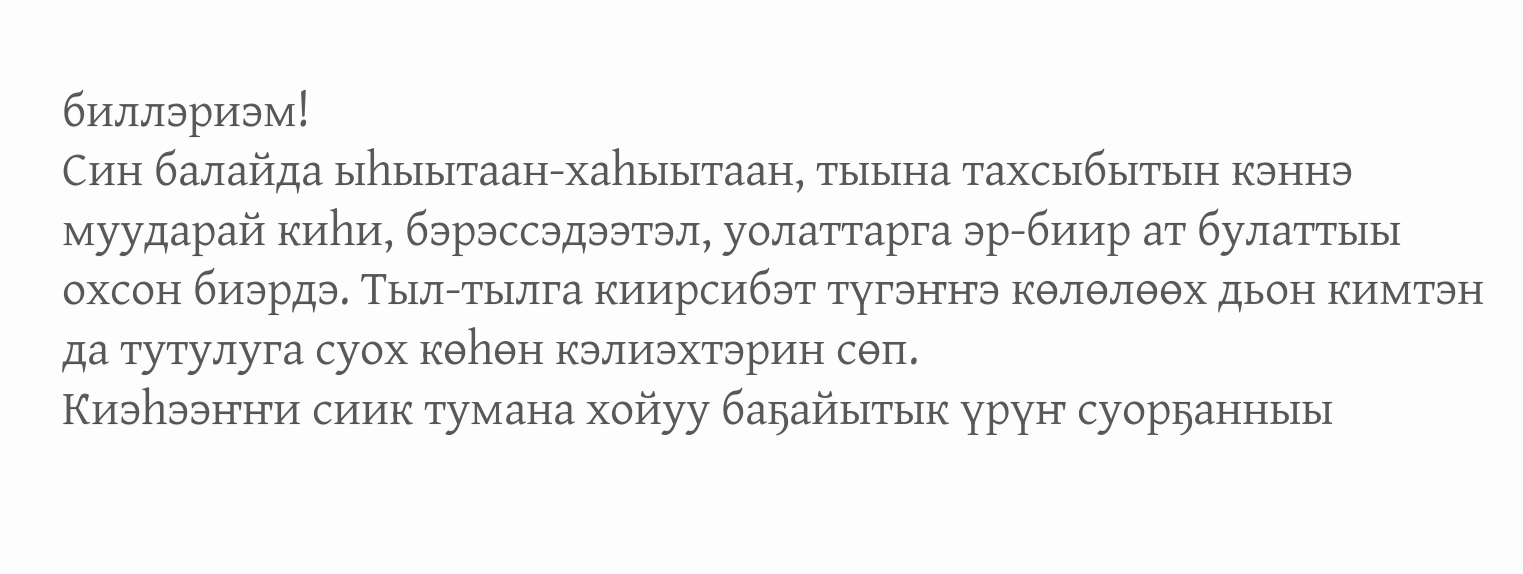биллэриэм!
Син балайда ыһыытаан-хаһыытаан, тыына тахсыбытын кэннэ муударай киһи, бэрэссэдээтэл, уолаттарга эр-биир ат булаттыы охсон биэрдэ. Тыл-тылга киирсибэт түгэҥҥэ көлөлөөх дьон кимтэн да тутулуга суох көһөн кэлиэхтэрин сөп.
Киэһээҥҥи сиик тумана хойуу баҕайытык үрүҥ суорҕанныы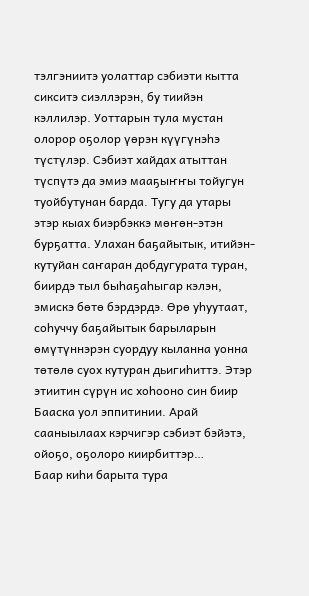тэлгэниитэ уолаттар сэбиэти кытта сикситэ сиэллэрэн, бу тиийэн кэллилэр. Уоттарын тула мустан олорор оҕолор үөрэн күүгүнэһэ түстүлэр. Сэбиэт хайдах атыттан түспүтэ да эмиэ мааҕыҥҥы тойугун туойбутунан барда. Тугу да утары этэр кыах биэрбэккэ мөҥөн-этэн бурҕатта. Улахан баҕайытык, итийэн-кутуйан саҥаран добдугурата туран, биирдэ тыл быһаҕаһыгар кэлэн, эмискэ бөтө бэрдэрдэ. Өрө уһуутаат, соһуччу баҕайытык барыларын өмүтүннэрэн суордуу кыланна уонна төтөлө суох кутуран дьигиһиттэ. Этэр этиитин сүрүн ис хоһооно син биир Бааска уол эппитинии. Арай сааныылаах кэрчигэр сэбиэт бэйэтэ, ойоҕо, оҕолоро киирбиттэр…
Баар киһи барыта тура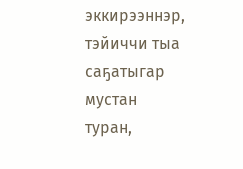эккирээннэр, тэйиччи тыа саҕатыгар мустан туран,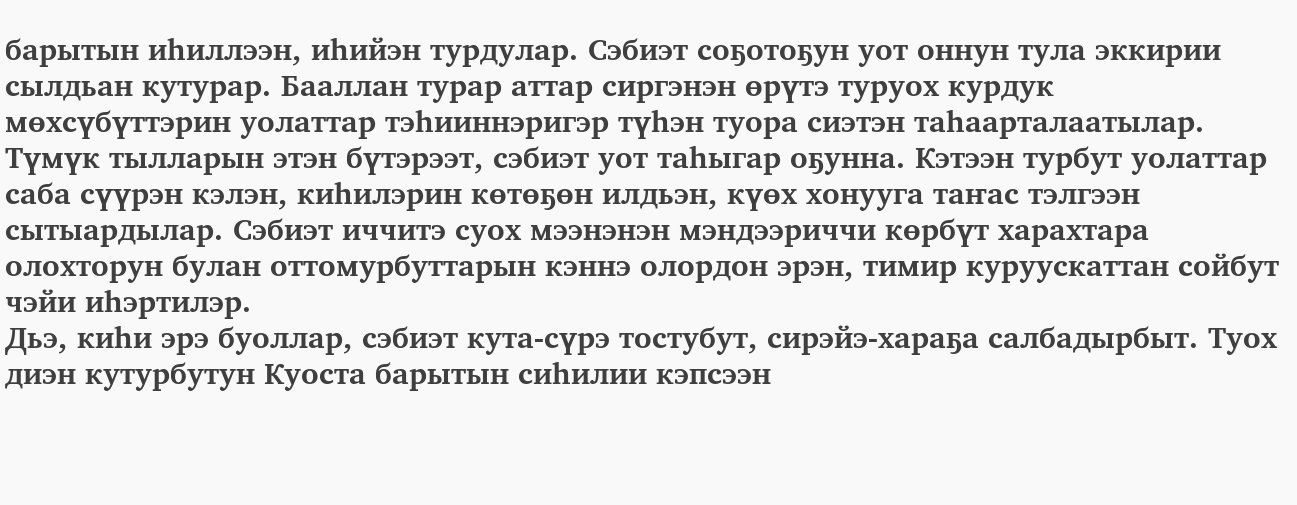барытын иһиллээн, иһийэн турдулар. Сэбиэт соҕотоҕун уот оннун тула эккирии сылдьан кутурар. Бааллан турар аттар сиргэнэн өрүтэ туруох курдук мөхсүбүттэрин уолаттар тэһииннэригэр түһэн туора сиэтэн таһаарталаатылар. Түмүк тылларын этэн бүтэрээт, сэбиэт уот таһыгар оҕунна. Кэтээн турбут уолаттар саба сүүрэн кэлэн, киһилэрин көтөҕөн илдьэн, күөх хонууга таҥас тэлгээн сытыардылар. Сэбиэт иччитэ суох мээнэнэн мэндээриччи көрбүт харахтара олохторун булан оттомурбуттарын кэннэ олордон эрэн, тимир куруускаттан сойбут чэйи иһэртилэр.
Дьэ, киһи эрэ буоллар, сэбиэт кута-сүрэ тостубут, сирэйэ-хараҕа салбадырбыт. Туох диэн кутурбутун Куоста барытын сиһилии кэпсээн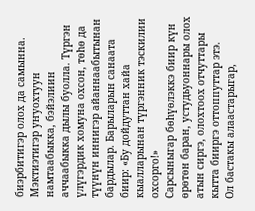биэрбитигэр олох да самынна. Мэктиэтигэр уҥуохтуун намтаабыкка, бэйэлиин аччаабыкка дылы буолла. Түргэн үлүгэрдик хомуна охсон, төһө да түүнүн иннигэр айаннаабытынан бардылар. Барыларын санаата биир: «Бу дойдуттан хайа кыалларынан түргэнник тэскилии охсорго!»
Сарсыныгар бөһүөлэккэ биир күн өрөтөн баран, устудьуоннары олох атын сиргэ, олохтоох отчуттары кытта бииргэ оттоппуттар этэ.
Ол бастакы алаастарыгар,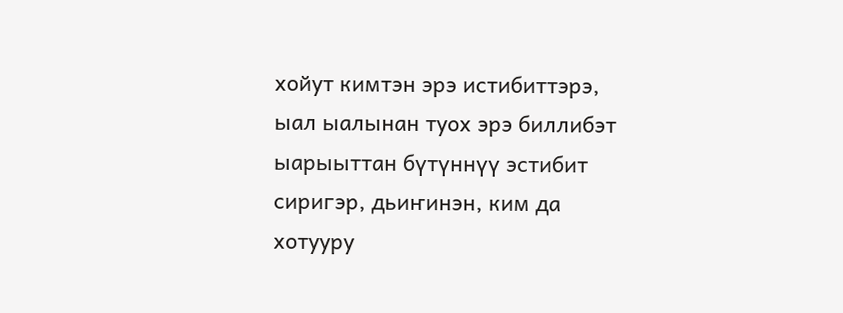хойут кимтэн эрэ истибиттэрэ, ыал ыалынан туох эрэ биллибэт ыарыыттан бүтүннүү эстибит сиригэр, дьиҥинэн, ким да хотууру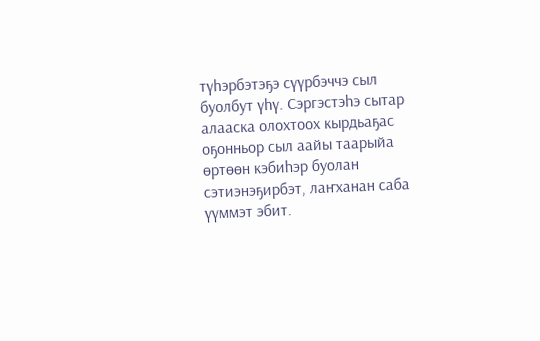түһэрбэтэҕэ сүүрбэччэ сыл буолбут үһү. Сэргэстэһэ сытар алааска олохтоох кырдьаҕас оҕонньор сыл аайы таарыйа өртөөн кэбиһэр буолан сэтиэнэҕирбэт, лаҥханан саба үүммэт эбит.